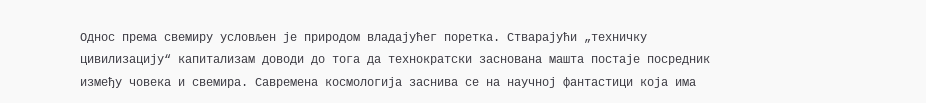Однос према свемиру условљен је природом владајућег поретка. Стварајући „техничку цивилизацију“ капитализам доводи до тога да технократски заснована машта постаје посредник између човека и свемира. Савремена космологија заснива се на научној фантастици која има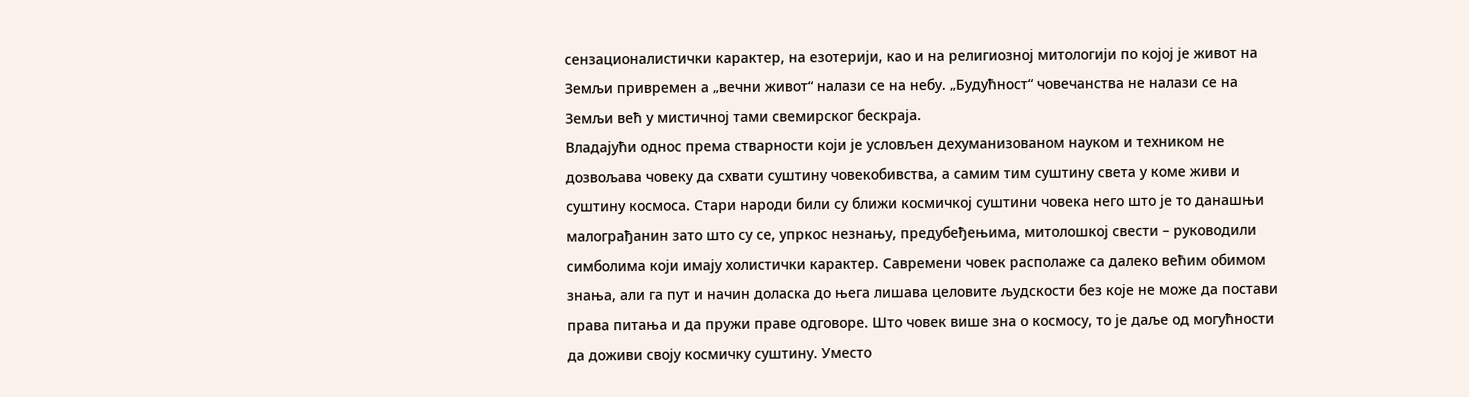сензационалистички карактер, на езотерији, као и на религиозној митологији по којој је живот на Земљи привремен а „вечни живот“ налази се на небу. „Будућност“ човечанства не налази се на Земљи већ у мистичној тами свемирског бескраја.
Владајући однос према стварности који је условљен дехуманизованом науком и техником не дозвољава човеку да схвати суштину човекобивства, а самим тим суштину света у коме живи и суштину космоса. Стари народи били су ближи космичкој суштини човека него што је то данашњи малограђанин зато што су се, упркос незнању, предубеђењима, митолошкој свести – руководили симболима који имају холистички карактер. Савремени човек располаже са далеко већим обимом знања, али га пут и начин доласка до њега лишава целовите људскости без које не може да постави права питања и да пружи праве одговоре. Што човек више зна о космосу, то је даље од могућности да доживи своју космичку суштину. Уместо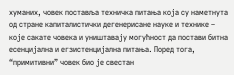хуманих, човек поставља техничка питања која су наметнута од стране капиталистички дегенерисане науке и технике – које сакате човека и уништавају могућност да постави битна есенцијална и егзистенцијална питања. Поред тога, “примитивни” човек био је свестан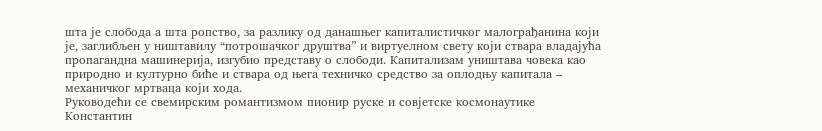шта је слобода а шта ропство, за разлику од данашњег капиталистичког малограђанина који је, заглибљен у ништавилу “потрошачког друштва” и виртуелном свету који ствара владајућа пропагандна машинерија, изгубио представу о слободи. Капитализам уништава човека као природно и културно биће и ствара од њега техничко средство за оплодњу капитала – механичког мртваца који хода.
Руководећи се свемирским романтизмом пионир руске и совјетске космонаутике Константин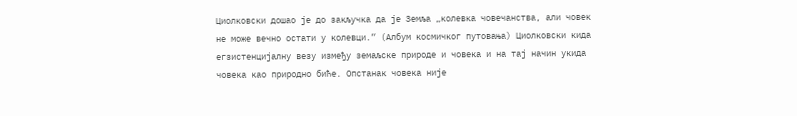Циолковски дошао је до закључка да је Земља „колевка човечанства, али човек не може вечно остати у колевци.“ (Албум космичког путовања) Циолковски кида егзистенцијалну везу између земаљске природе и човека и на тај начин укида човека као природно биће. Опстанак човека није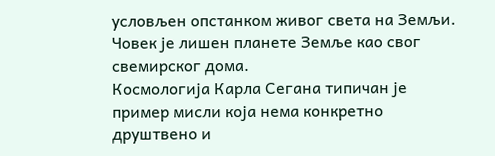условљен опстанком живог света на Земљи. Човек је лишен планете Земље као свог свемирског дома.
Космологија Карла Сегана типичан је пример мисли која нема конкретно друштвено и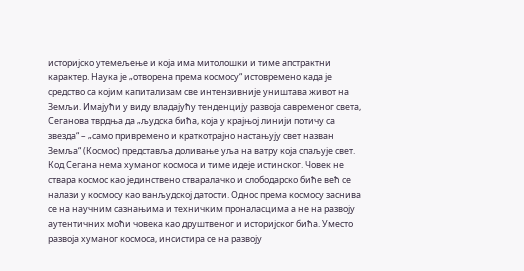историјско утемељење и која има митолошки и тиме апстрактни карактер. Наука је „отворена према космосу“ истовремено када је средство са којим капитализам све интензивније уништава живот на Земљи. Имајући у виду владајућу тенденцију развоја савременог света, Сеганова тврдња да „људска бића, која у крајњој линији потичу са звезда“ – „само привремено и краткотрајно настањују свет назван Земља“ (Космос) представља доливање уља на ватру која спаљује свет. Код Сегана нема хуманог космоса и тиме идеје истинског. Човек не ствара космос као јединствено стваралачко и слободарско биће већ се налази у космосу као ванљудској датости. Однос према космосу заснива се на научним сазнањима и техничким проналасцима а не на развоју аутентичних моћи човека као друштвеног и историјског бића. Уместо развоја хуманог космоса, инсистира се на развоју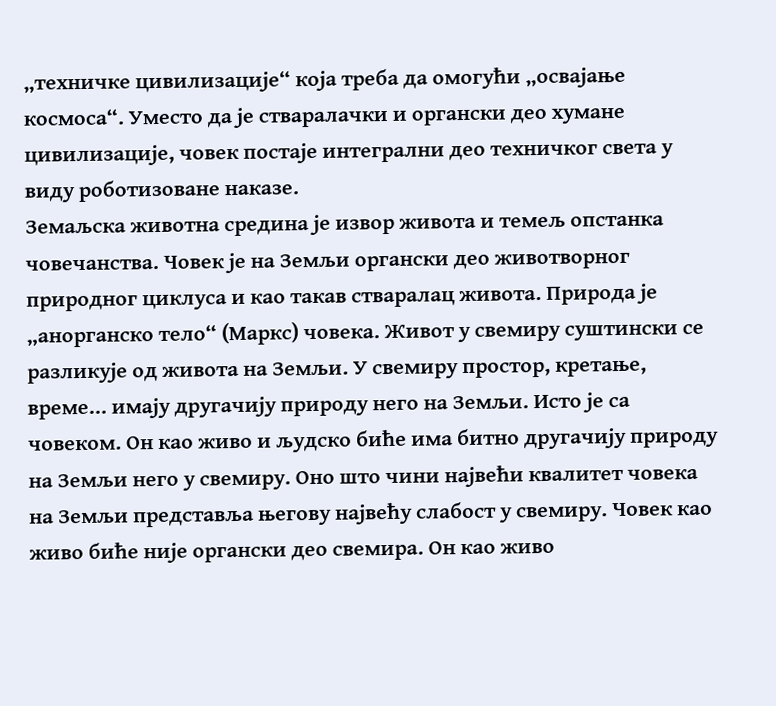„техничке цивилизације“ која треба да омогући „освајање космоса“. Уместо да је стваралачки и органски део хумане цивилизације, човек постаје интегрални део техничког света у виду роботизоване наказе.
Земаљска животна средина је извор живота и темељ опстанка човечанства. Човек је на Земљи органски део животворног природног циклуса и као такав стваралац живота. Природа је „анорганско тело“ (Маркс) човека. Живот у свемиру суштински се разликује од живота на Земљи. У свемиру простор, кретање, време… имају другачију природу него на Земљи. Исто је са човеком. Он као живо и људско биће има битно другачију природу на Земљи него у свемиру. Оно што чини највећи квалитет човека на Земљи представља његову највећу слабост у свемиру. Човек као живо биће није органски део свемира. Он као живо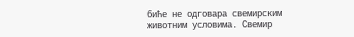биће не одговара свемирским животним условима. Свемир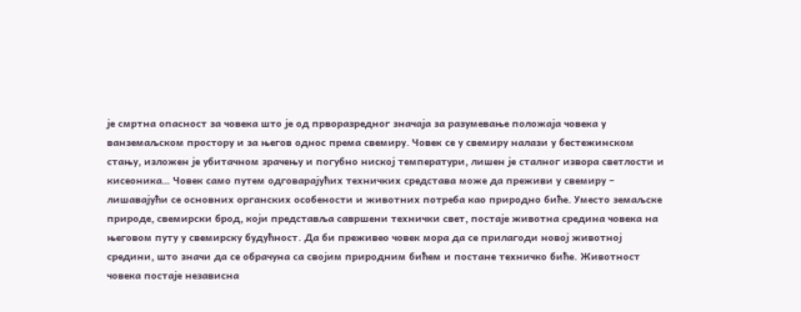је смртна опасност за човека што је од прворазредног значаја за разумевање положаја човека у ванземаљском простору и за његов однос према свемиру. Човек се у свемиру налази у бестежинском стању, изложен је убитачном зрачењу и погубно ниској температури, лишен је сталног извора светлости и кисеоника… Човек само путем одговарајућих техничких средстава може да преживи у свемиру – лишавајући се основних органских особености и животних потреба као природно биће. Уместо земаљске природе, свемирски брод, који представља савршени технички свет, постаје животна средина човека на његовом путу у свемирску будућност. Да би преживео човек мора да се прилагоди новој животној средини, што значи да се обрачуна са својим природним бићем и постане техничко биће. Животност човека постаје независна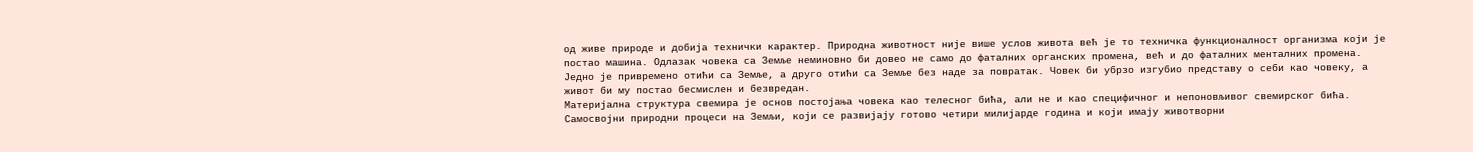од живе природе и добија технички карактер. Природна животност није више услов живота већ је то техничка функционалност организма који је постао машина. Одлазак човека са Земље неминовно би довео не само до фаталних органских промена, већ и до фаталних менталних промена. Једно је привремено отићи са Земље, а друго отићи са Земље без наде за повратак. Човек би убрзо изгубио представу о себи као човеку, а живот би му постао бесмислен и безвредан.
Материјална структура свемира је основ постојања човека као телесног бића, али не и као специфичног и непоновљивог свемирског бића. Самосвојни природни процеси на Земљи, који се развијају готово четири милијарде година и који имају животворни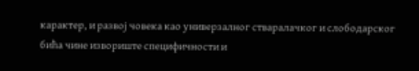карактер, и развој човека као универзалног стваралачког и слободарског бића чине извориште специфичности и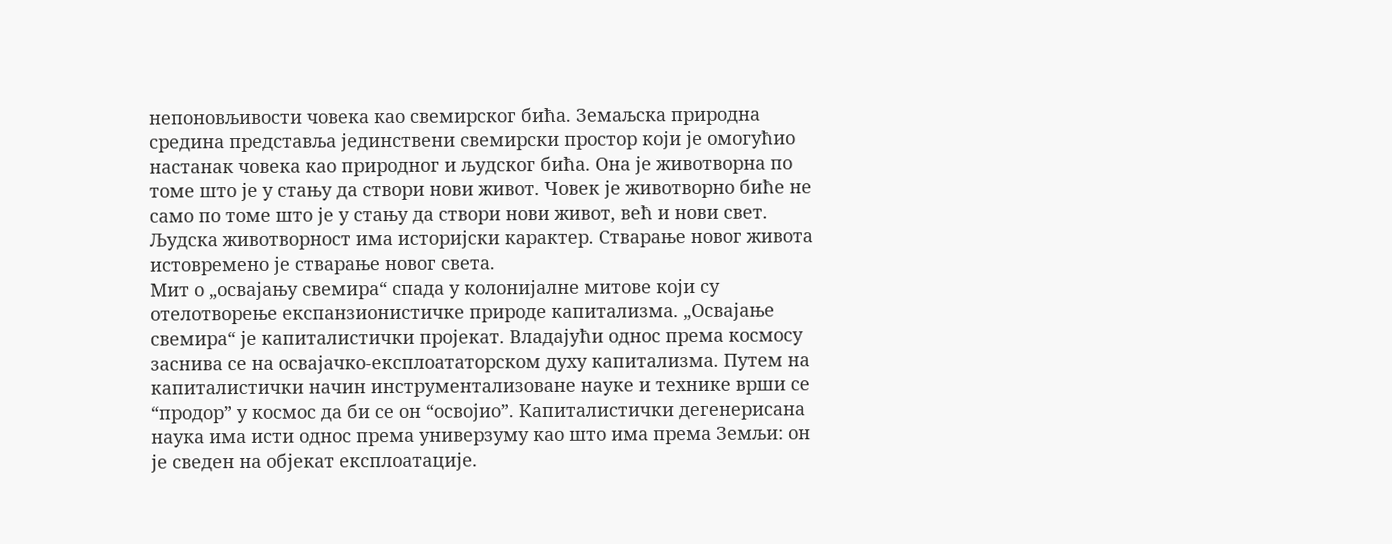непоновљивости човека као свемирског бића. Земаљска природна средина представља јединствени свемирски простор који је омогућио настанак човека као природног и људског бића. Она је животворна по томе што је у стању да створи нови живот. Човек је животворно биће не само по томе што је у стању да створи нови живот, већ и нови свет. Људска животворност има историјски карактер. Стварање новог живота истовремено је стварање новог света.
Мит о „освајању свемира“ спада у колонијалне митове који су отелотворење експанзионистичке природе капитализма. „Освајање свемира“ је капиталистички пројекат. Владајући однос према космосу заснива се на освајачко-експлоататорском духу капитализма. Путем на капиталистички начин инструментализоване науке и технике врши се “продор” у космос да би се он “освојио”. Капиталистички дегенерисана наука има исти однос према универзуму као што има према Земљи: он је сведен на објекат експлоатације.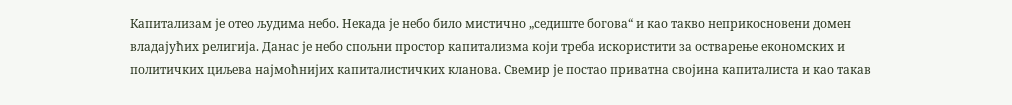Капитализам је отео људима небо. Некада је небо било мистично „седиште богова“ и као такво неприкосновени домен владајућих религија. Данас је небо спољни простор капитализма који треба искористити за остварење економских и политичких циљева најмоћнијих капиталистичких кланова. Свемир је постао приватна својина капиталиста и као такав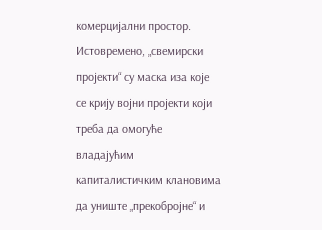комерцијални простор. Истовремено, „свемирски пројекти“ су маска иза које се крију војни пројекти који треба да омогуће владајућим капиталистичким клановима да униште „прекобројне“ и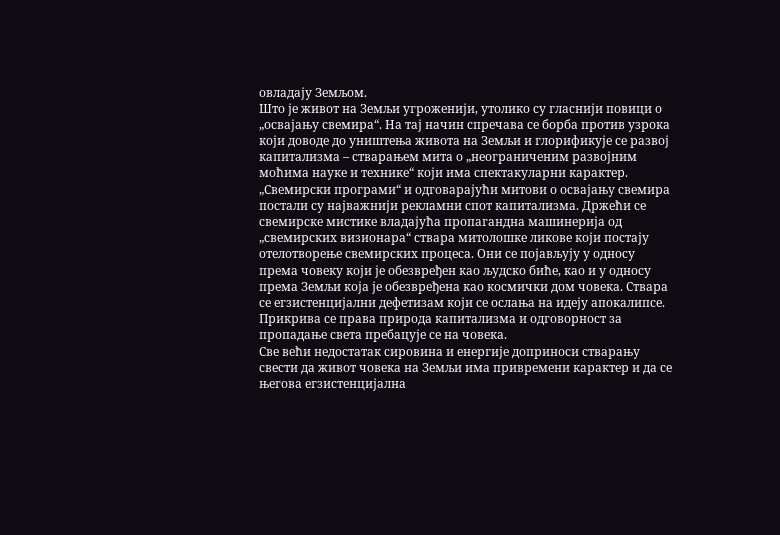овладају Земљом.
Што је живот на Земљи угроженији, утолико су гласнији повици о „освајању свемира“. На тај начин спречава се борба против узрока који доводе до уништења живота на Земљи и глорификује се развој капитализма – стварањем мита о „неограниченим развојним моћима науке и технике“ који има спектакуларни карактер. „Свемирски програми“ и одговарајући митови о освајању свемира постали су најважнији рекламни спот капитализма. Држећи се свемирске мистике владајућа пропагандна машинерија од „свемирских визионара“ ствара митолошке ликове који постају отелотворење свемирских процеса. Они се појављују у односу према човеку који је обезвређен као људско биће, као и у односу према Земљи која је обезвређена као космички дом човека. Ствара се егзистенцијални дефетизам који се ослања на идеју апокалипсе. Прикрива се права природа капитализма и одговорност за пропадање света пребацује се на човека.
Све већи недостатак сировина и енергије доприноси стварању свести да живот човека на Земљи има привремени карактер и да се његова егзистенцијална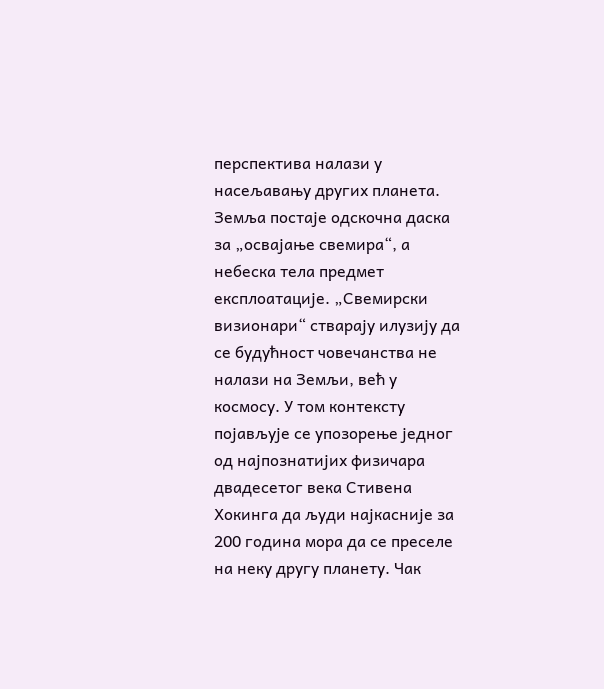перспектива налази у насељавању других планета. Земља постаје одскочна даска за „освајање свемира“, а небеска тела предмет експлоатације. „Свемирски визионари“ стварају илузију да се будућност човечанства не налази на Земљи, већ у космосу. У том контексту појављује се упозорење једног од најпознатијих физичара двадесетог века Стивена Хокинга да људи најкасније за 200 година мора да се преселе на неку другу планету. Чак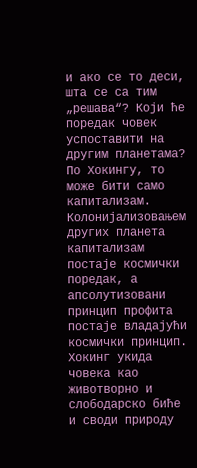и ако се то деси, шта се са тим „решава“? Који ће поредак човек успоставити на другим планетама? По Хокингу, то може бити само капитализам. Колонијализовањем других планета капитализам постаје космички поредак, а апсолутизовани принцип профита постаје владајући космички принцип. Хокинг укида човека као животворно и слободарско биће и своди природу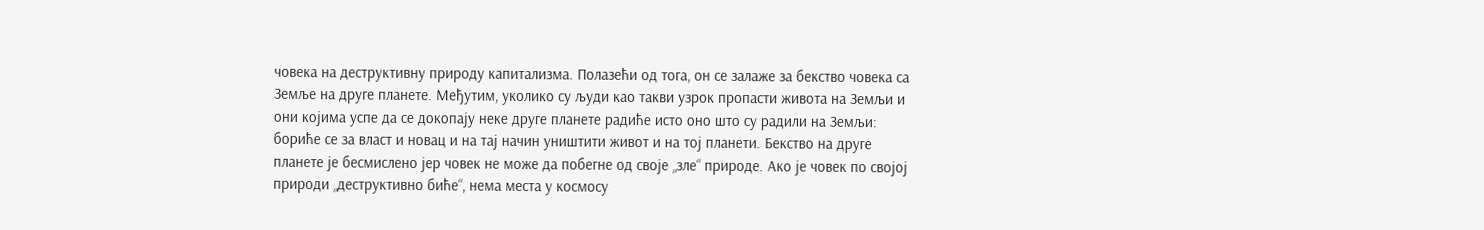човека на деструктивну природу капитализма. Полазећи од тога, он се залаже за бекство човека са Земље на друге планете. Међутим, уколико су људи као такви узрок пропасти живота на Земљи и они којима успе да се докопају неке друге планете радиће исто оно што су радили на Земљи: бориће се за власт и новац и на тај начин уништити живот и на тој планети. Бекство на друге планете је бесмислено јер човек не може да побегне од своје „зле“ природе. Ако је човек по својој природи „деструктивно биће“, нема места у космосу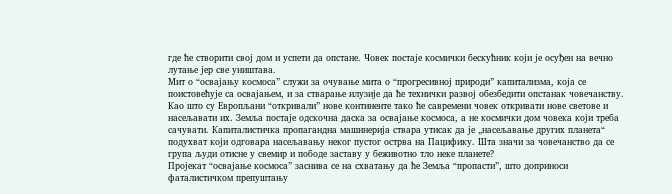где ће створити свој дом и успети да опстане. Човек постаје космички бескућник који је осуђен на вечно лутање јер све уништава.
Мит о “освајању космоса” служи за очување мита о “прогресивној природи” капитализма, која се поистовећује са освајањем, и за стварање илузије да ће технички развој обезбедити опстанак човечанству. Као што су Европљани “откривали” нове континенте тако ће савремени човек откривати нове светове и насељавати их. Земља постаје одскочна даска за освајање космоса, а не космички дом човека који треба сачувати. Капиталистичка пропагандна машинерија ствара утисак да је „насељавање других планета“ подухват који одговара насељавању неког пустог острва на Пацифику. Шта значи за човечанство да се група људи отисне у свемир и пободе заставу у беживотно тло неке планете?
Пројекат “освајање космоса” заснива се на схватању да ће Земља “пропасти”, што доприноси фаталистичком препуштању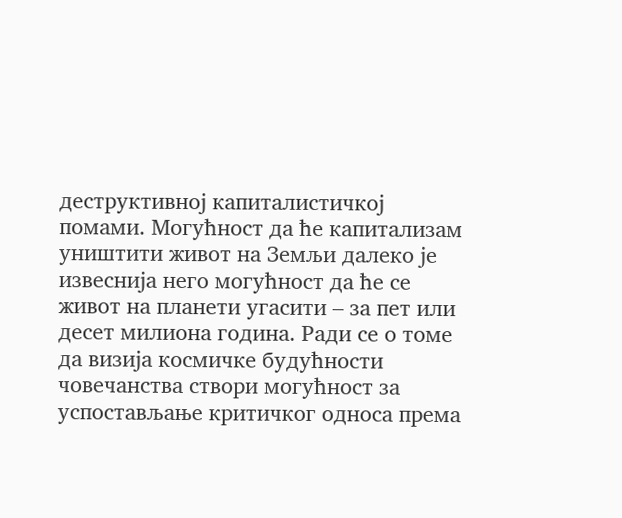деструктивној капиталистичкој помами. Могућност да ће капитализам уништити живот на Земљи далеко је извеснија него могућност да ће се живот на планети угасити – за пет или десет милиона година. Ради се о томе да визија космичке будућности човечанства створи могућност за успостављање критичког односа према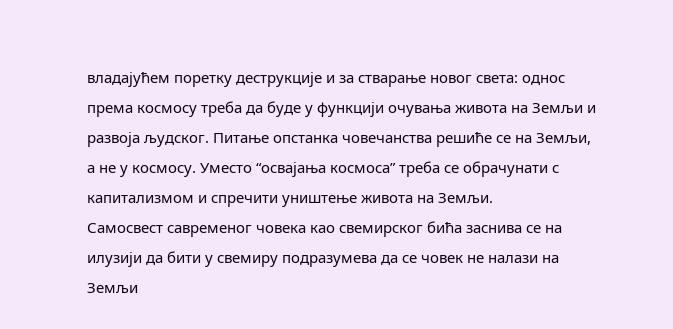владајућем поретку деструкције и за стварање новог света: однос према космосу треба да буде у функцији очувања живота на Земљи и развоја људског. Питање опстанка човечанства решиће се на Земљи, а не у космосу. Уместо “освајања космоса” треба се обрачунати с капитализмом и спречити уништење живота на Земљи.
Самосвест савременог човека као свемирског бића заснива се на илузији да бити у свемиру подразумева да се човек не налази на Земљи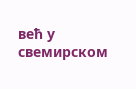већ у свемирском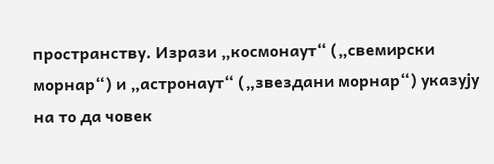пространству. Изрази „космонаут“ („свемирски морнар“) и „астронаут“ („звездани морнар“) указују на то да човек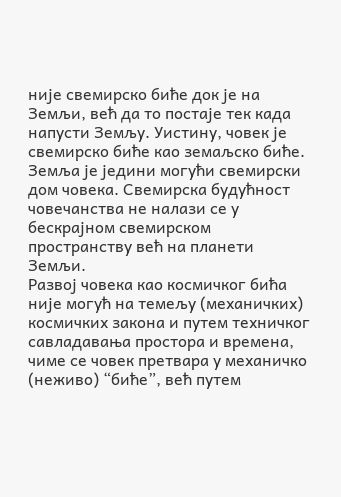није свемирско биће док је на Земљи, већ да то постаје тек када напусти Земљу. Уистину, човек је свемирско биће као земаљско биће. Земља је једини могући свемирски дом човека. Свемирска будућност човечанства не налази се у бескрајном свемирском пространству већ на планети Земљи.
Развој човека као космичког бића није могућ на темељу (механичких) космичких закона и путем техничког савладавања простора и времена, чиме се човек претвара у механичко (неживо) “биће”, већ путем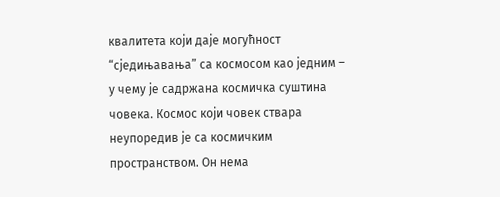квалитета који даје могућност “сједињавања” са космосом као једним – у чему је садржана космичка суштина човека. Космос који човек ствара неупоредив је са космичким пространством. Он нема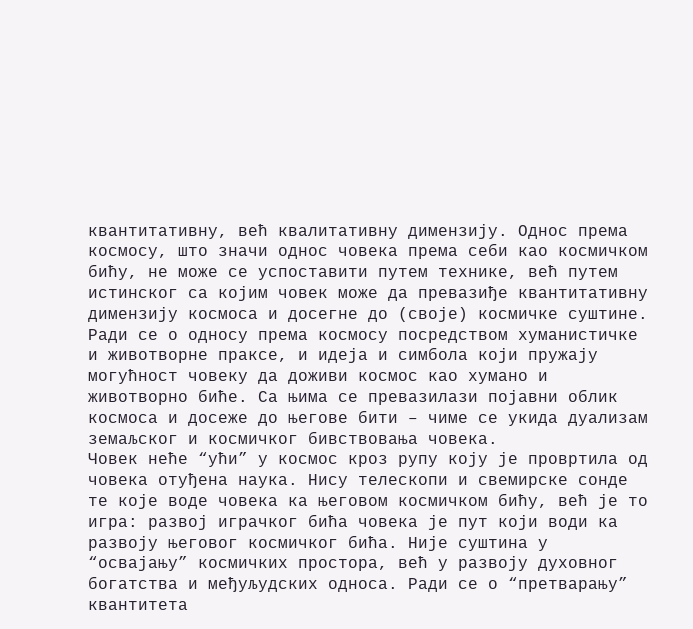квантитативну, већ квалитативну димензију. Однос према космосу, што значи однос човека према себи као космичком бићу, не може се успоставити путем технике, већ путем истинског са којим човек може да превазиђе квантитативну димензију космоса и досегне до (своје) космичке суштине. Ради се о односу према космосу посредством хуманистичке и животворне праксе, и идеја и симбола који пружају могућност човеку да доживи космос као хумано и животворно биће. Са њима се превазилази појавни облик космоса и досеже до његове бити – чиме се укида дуализам земаљског и космичког бивствовања човека.
Човек неће “ући” у космос кроз рупу коју је провртила од човека отуђена наука. Нису телескопи и свемирске сонде те које воде човека ка његовом космичком бићу, већ је то игра: развој играчког бића човека је пут који води ка развоју његовог космичког бића. Није суштина у “освајању” космичких простора, већ у развоју духовног богатства и међуљудских односа. Ради се о “претварању” квантитета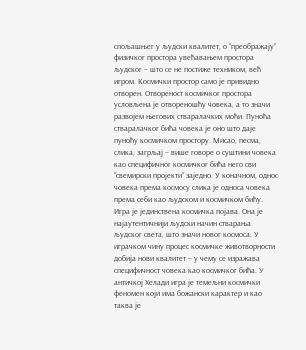спољашњег у људски квалитет, о “преображају” физичког простора увећавањем простора људског – што се не постиже техником, већ игром. Космички простор само је привидно отворен. Отвореност космичког простора условљена је отвореношћу човека, а то значи развојем његових стваралачких моћи. Пуноћа стваралачког бића човека је оно што даје пуноћу космичком простору. Мисао, песма, слика, загрљај – више говоре о суштини човека као специфичног космичког бића него сви “свемирски пројекти” заједно. У коначном, однос човека према космосу слика је односа човека према себи као људском и космичком бићу.
Игра је јединствена космичка појава. Она је најаутентичнији људски начин стварања људског света, што значи новог космоса. У играчком чину процес космичке животворности добија нови квалитет – у чему се изражава специфичност човека као космичког бића. У античкој Хелади игра је темељни космички феномен који има божански карактер и као таква је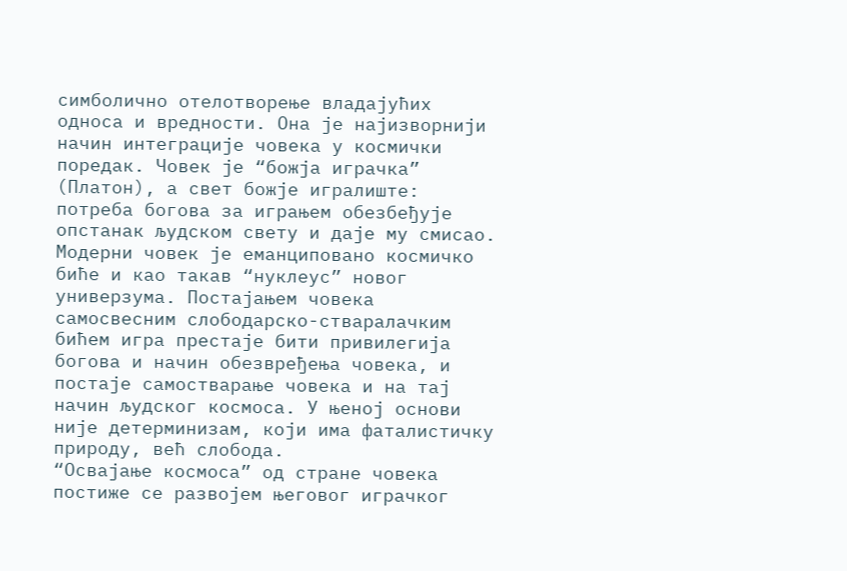симболично отелотворење владајућих односа и вредности. Она је најизворнији начин интеграције човека у космички поредак. Човек је “божја играчка” (Платон), а свет божје игралиште: потреба богова за играњем обезбеђује опстанак људском свету и даје му смисао. Модерни човек је еманциповано космичко биће и као такав “нуклеус” новог универзума. Постајањем човека самосвесним слободарско-стваралачким бићем игра престаје бити привилегија богова и начин обезвређења човека, и постаје самостварање човека и на тај начин људског космоса. У њеној основи није детерминизам, који има фаталистичку природу, већ слобода.
“Освајање космоса” од стране човека постиже се развојем његовог играчког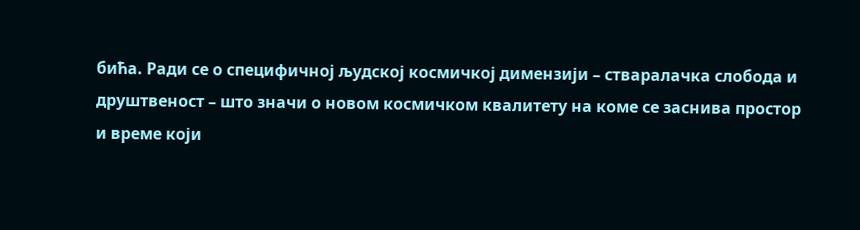бића. Ради се о специфичној људској космичкој димензији – стваралачка слобода и друштвеност – што значи о новом космичком квалитету на коме се заснива простор и време који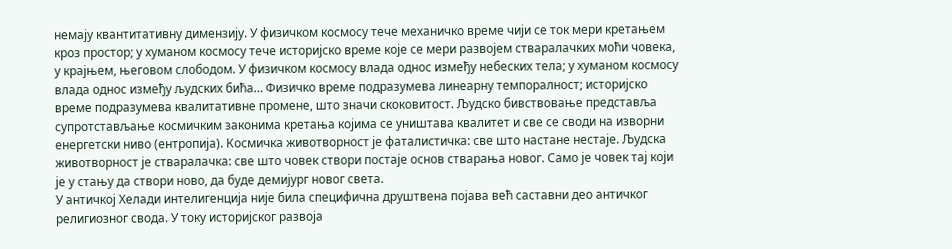немају квантитативну димензију. У физичком космосу тече механичко време чији се ток мери кретањем кроз простор; у хуманом космосу тече историјско време које се мери развојем стваралачких моћи човека, у крајњем, његовом слободом. У физичком космосу влада однос између небеских тела; у хуманом космосу влада однос између људских бића… Физичко време подразумева линеарну темпоралност; историјско време подразумева квалитативне промене, што значи скоковитост. Људско бивствовање представља супротстављање космичким законима кретања којима се уништава квалитет и све се своди на изворни енергетски ниво (ентропија). Космичка животворност је фаталистичка: све што настане нестаје. Људска животворност је стваралачка: све што човек створи постаје основ стварања новог. Само је човек тај који је у стању да створи ново, да буде демијург новог света.
У античкој Хелади интелигенција није била специфична друштвена појава већ саставни део античког религиозног свода. У току историјског развоја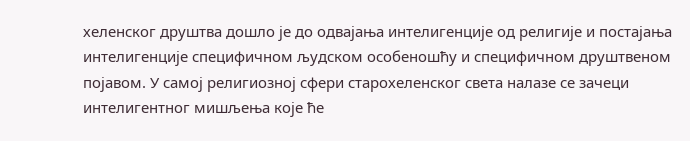хеленског друштва дошло је до одвајања интелигенције од религије и постајања интелигенције специфичном људском особеношћу и специфичном друштвеном појавом. У самој религиозној сфери старохеленског света налазе се зачеци интелигентног мишљења које ће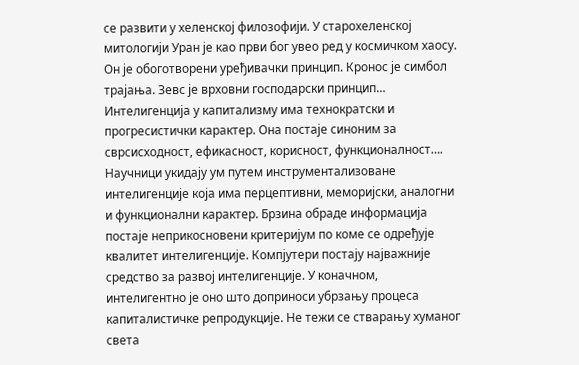се развити у хеленској филозофији. У старохеленској митологији Уран је као први бог увео ред у космичком хаосу. Он је обоготворени уређивачки принцип. Кронос је симбол трајања. Зевс је врховни господарски принцип…
Интелигенција у капитализму има технократски и прогресистички карактер. Она постаје синоним за сврсисходност, ефикасност, корисност, функционалност…. Научници укидају ум путем инструментализоване интелигенције која има перцептивни, меморијски, аналогни и функционални карактер. Брзина обраде информација постаје неприкосновени критеријум по коме се одређује квалитет интелигенције. Компјутери постају најважније средство за развој интелигенције. У коначном, интелигентно је оно што доприноси убрзању процеса капиталистичке репродукције. Не тежи се стварању хуманог света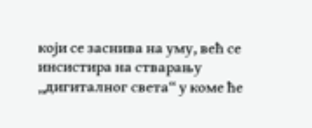који се заснива на уму, већ се инсистира на стварању „дигиталног света“ у коме ће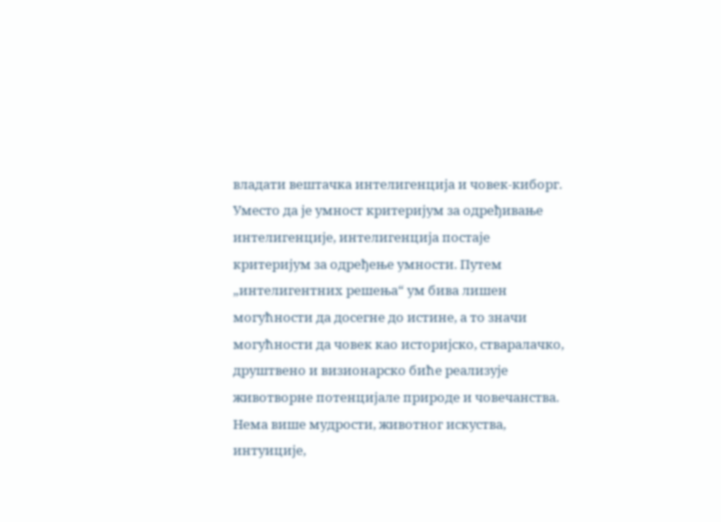владати вештачка интелигенција и човек-киборг.
Уместо да је умност критеријум за одређивање интелигенције, интелигенција постаје критеријум за одређење умности. Путем „интелигентних решења“ ум бива лишен могућности да досегне до истине, а то значи могућности да човек као историјско, стваралачко, друштвено и визионарско биће реализује животворне потенцијале природе и човечанства. Нема више мудрости, животног искуства, интуиције,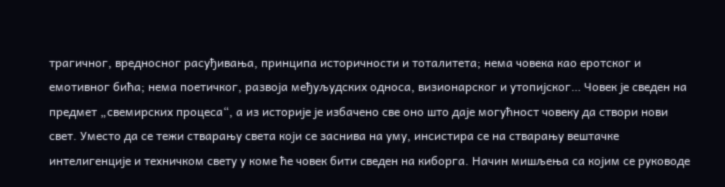трагичног, вредносног расуђивања, принципа историчности и тоталитета; нема човека као еротског и емотивног бића; нема поетичког, развоја међуљудских односа, визионарског и утопијског… Човек је сведен на предмет „свемирских процеса“, а из историје је избачено све оно што даје могућност човеку да створи нови свет. Уместо да се тежи стварању света који се заснива на уму, инсистира се на стварању вештачке интелигенције и техничком свету у коме ће човек бити сведен на киборга. Начин мишљења са којим се руководе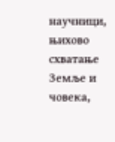научници, њихово схватање Земље и човека,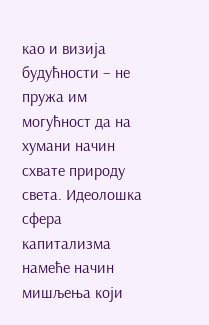као и визија будућности – не пружа им могућност да на хумани начин схвате природу света. Идеолошка сфера капитализма намеће начин мишљења који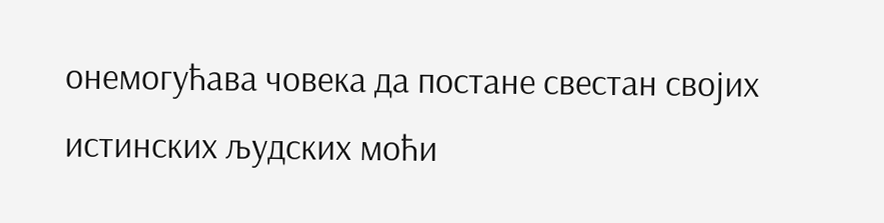онемогућава човека да постане свестан својих истинских људских моћи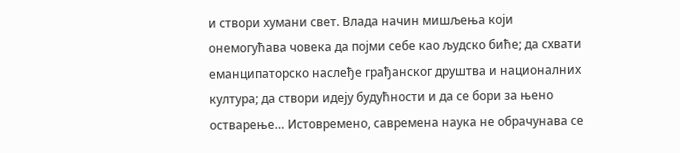и створи хумани свет. Влада начин мишљења који онемогућава човека да појми себе као људско биће; да схвати еманципаторско наслеђе грађанског друштва и националних култура; да створи идеју будућности и да се бори за њено остварење… Истовремено, савремена наука не обрачунава се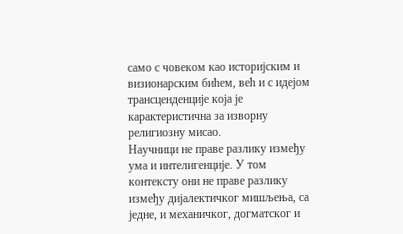само с човеком као историјским и визионарским бићем, већ и с идејом трансценденције која је карактеристична за изворну религиозну мисао.
Научници не праве разлику између ума и интелигенције. У том контексту они не праве разлику између дијалектичког мишљења, са једне, и механичког, догматског и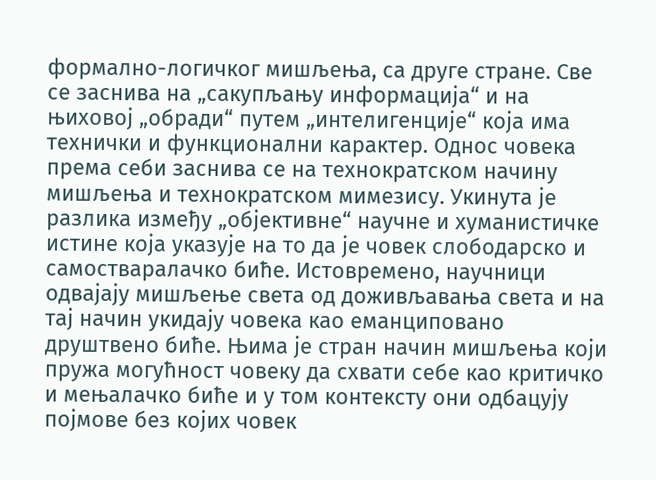формално-логичког мишљења, са друге стране. Све се заснива на „сакупљању информација“ и на њиховој „обради“ путем „интелигенције“ која има технички и функционални карактер. Однос човека према себи заснива се на технократском начину мишљења и технократском мимезису. Укинута је разлика између „објективне“ научне и хуманистичке истине која указује на то да је човек слободарско и самостваралачко биће. Истовремено, научници одвајају мишљење света од доживљавања света и на тај начин укидају човека као еманциповано друштвено биће. Њима је стран начин мишљења који пружа могућност човеку да схвати себе као критичко и мењалачко биће и у том контексту они одбацују појмове без којих човек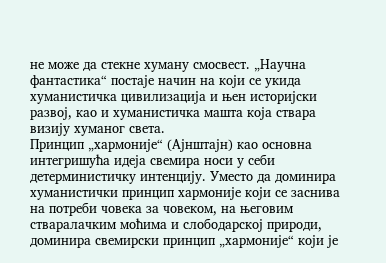не може да стекне хуману смосвест. „Научна фантастика“ постаје начин на који се укида хуманистичка цивилизација и њен историјски развој, као и хуманистичка машта која ствара визију хуманог света.
Принцип „хармоније“ (Ајнштајн) као основна интегришућа идеја свемира носи у себи детерминистичку интенцију. Уместо да доминира хуманистички принцип хармоније који се заснива на потреби човека за човеком, на његовим стваралачким моћима и слободарској природи, доминира свемирски принцип „хармоније“ који је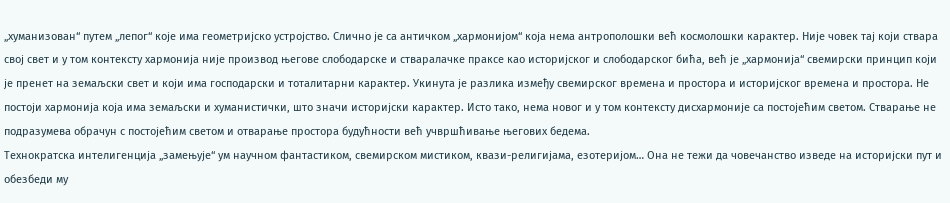„хуманизован“ путем „лепог“ које има геометријско устројство. Слично је са античком „хармонијом“ која нема антрополошки већ космолошки карактер. Није човек тај који ствара свој свет и у том контексту хармонија није производ његове слободарске и стваралачке праксе као историјског и слободарског бића, већ је „хармонија“ свемирски принцип који је пренет на земаљски свет и који има господарски и тоталитарни карактер. Укинута је разлика између свемирског времена и простора и историјског времена и простора. Не постоји хармонија која има земаљски и хуманистички, што значи историјски карактер. Исто тако, нема новог и у том контексту дисхармоније са постојећим светом. Стварање не подразумева обрачун с постојећим светом и отварање простора будућности већ учвршћивање његових бедема.
Технократска интелигенција „замењује“ ум научном фантастиком, свемирском мистиком, квази-религијама, езотеријом… Она не тежи да човечанство изведе на историјски пут и обезбеди му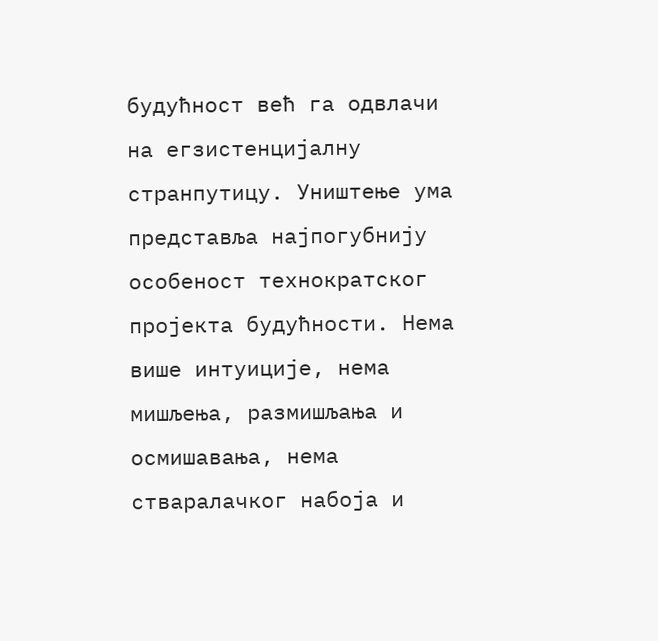будућност већ га одвлачи на егзистенцијалну странпутицу. Уништење ума представља најпогубнију особеност технократског пројекта будућности. Нема више интуиције, нема мишљења, размишљања и осмишавања, нема стваралачког набоја и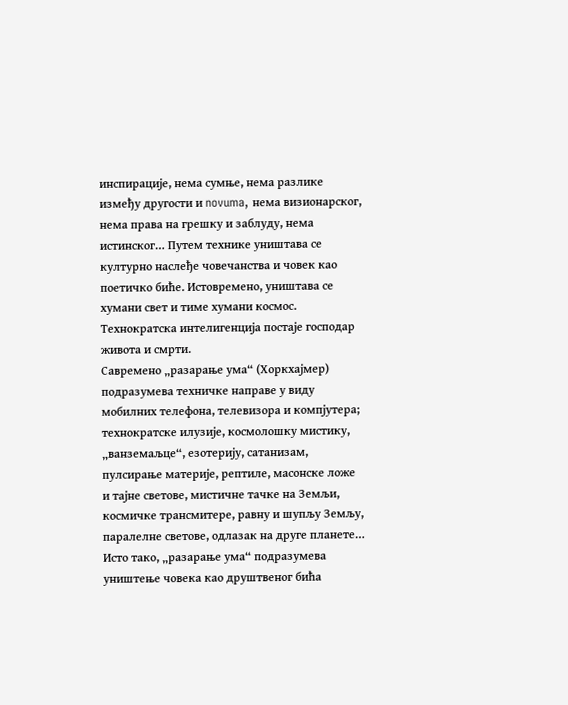инспирације, нема сумње, нема разлике између другости и novuma, нема визионарског, нема права на грешку и заблуду, нема истинског… Путем технике уништава се културно наслеђе човечанства и човек као поетичко биће. Истовремено, уништава се хумани свет и тиме хумани космос. Технократска интелигенција постаје господар живота и смрти.
Савремено „разарање ума“ (Хоркхајмер) подразумева техничке направе у виду мобилних телефона, телевизора и компјутера; технократске илузије, космолошку мистику, „ванземаљце“, езотерију, сатанизам, пулсирање материје, рептиле, масонске ложе и тајне светове, мистичне тачке на Земљи, космичке трансмитере, равну и шупљу Земљу, паралелне светове, одлазак на друге планете… Исто тако, „разарање ума“ подразумева уништење човека као друштвеног бића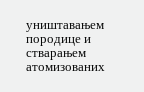уништавањем породице и стварањем атомизованих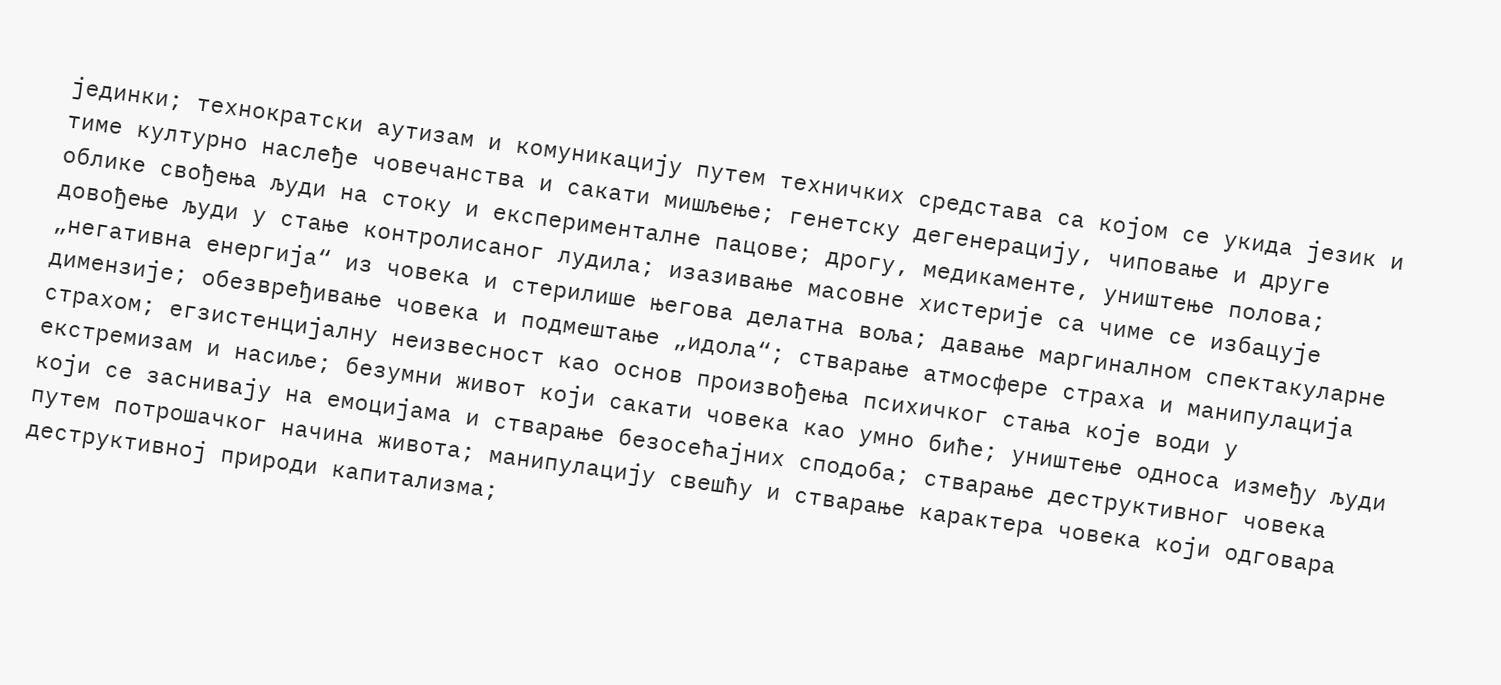јединки; технократски аутизам и комуникацију путем техничких средстава са којом се укида језик и тиме културно наслеђе човечанства и сакати мишљење; генетску дегенерацију, чиповање и друге облике свођења људи на стоку и експерименталне пацове; дрогу, медикаменте, уништење полова; довођење људи у стање контролисаног лудила; изазивање масовне хистерије са чиме се избацује „негативна енергија“ из човека и стерилише његова делатна воља; давање маргиналном спектакуларне димензије; обезвређивање човека и подмештање „идола“; стварање атмосфере страха и манипулација страхом; егзистенцијалну неизвесност као основ произвођења психичког стања које води у екстремизам и насиље; безумни живот који сакати човека као умно биће; уништење односа између људи који се заснивају на емоцијама и стварање безосећајних сподоба; стварање деструктивног човека путем потрошачког начина живота; манипулацију свешћу и стварање карактера човека који одговара деструктивној природи капитализма;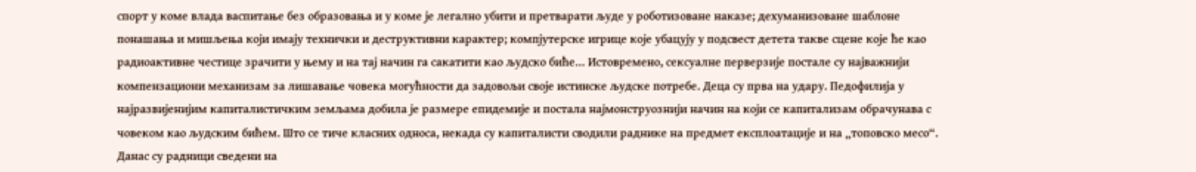спорт у коме влада васпитање без образовања и у коме је легално убити и претварати људе у роботизоване наказе; дехуманизоване шаблоне понашања и мишљења који имају технички и деструктивни карактер; компјутерске игрице које убацују у подсвест детета такве сцене које ће као радиоактивне честице зрачити у њему и на тај начин га сакатити као људско биће… Истовремено, сексуалне перверзије постале су најважнији компензациони механизам за лишавање човека могућности да задовољи своје истинске људске потребе. Деца су прва на удару. Педофилија у најразвијенијим капиталистичким земљама добила је размере епидемије и постала најмонструознији начин на који се капитализам обрачунава с човеком као људским бићем. Што се тиче класних односа, некада су капиталисти сводили раднике на предмет експлоатације и на „топовско месо“. Данас су радници сведени на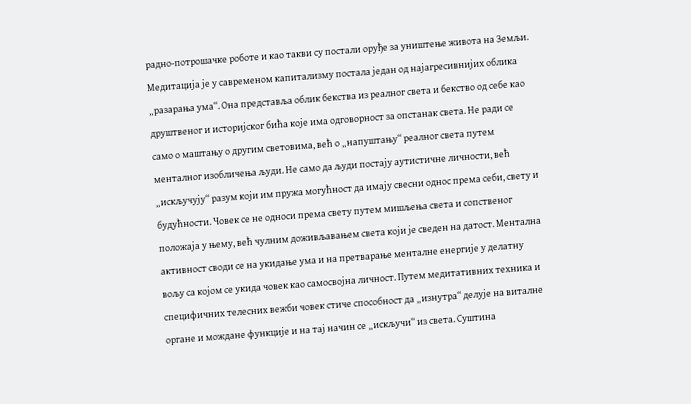радно-потрошачке роботе и као такви су постали оруђе за уништење живота на Земљи.
Медитација је у савременом капитализму постала један од најагресивнијих облика „разарања ума“. Она представља облик бекства из реалног света и бекство од себе као друштвеног и историјског бића које има одговорност за опстанак света. Не ради се само о маштању о другим световима, већ о „напуштању“ реалног света путем менталног изобличења људи. Не само да људи постају аутистичне личности, већ „искључују“ разум који им пружа могућност да имају свесни однос према себи, свету и будућности. Човек се не односи према свету путем мишљења света и сопственог положаја у њему, већ чулним доживљавањем света који је сведен на датост. Ментална активност своди се на укидање ума и на претварање менталне енергије у делатну вољу са којом се укида човек као самосвојна личност. Путем медитативних техника и специфичних телесних вежби човек стиче способност да „изнутра“ делује на виталне органе и мождане функције и на тај начин се „искључи“ из света. Суштина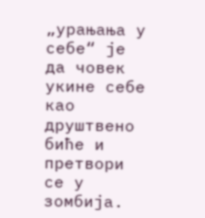„урањања у себе“ је да човек укине себе као друштвено биће и претвори се у зомбија.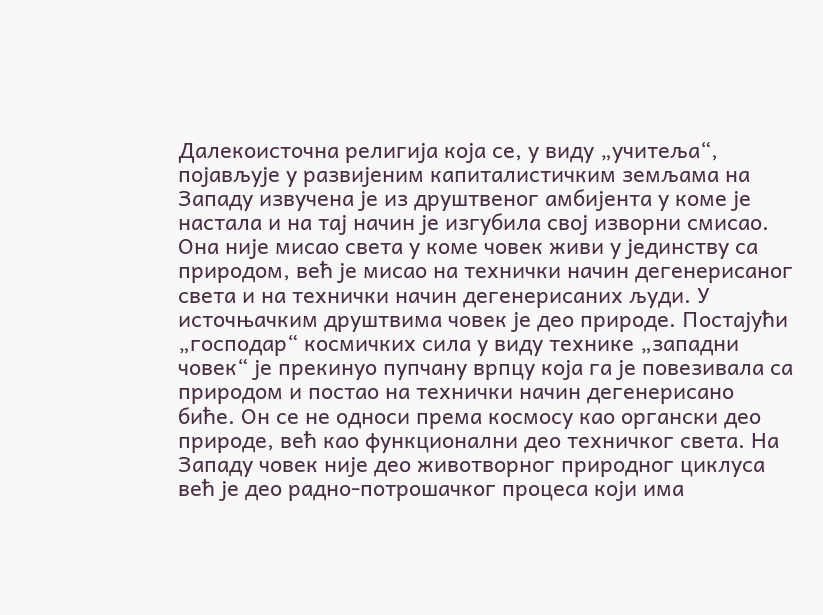Далекоисточна религија која се, у виду „учитеља“, појављује у развијеним капиталистичким земљама на Западу извучена је из друштвеног амбијента у коме је настала и на тај начин је изгубила свој изворни смисао. Она није мисао света у коме човек живи у јединству са природом, већ је мисао на технички начин дегенерисаног света и на технички начин дегенерисаних људи. У источњачким друштвима човек је део природе. Постајући „господар“ космичких сила у виду технике „западни човек“ је прекинуо пупчану врпцу која га је повезивала са природом и постао на технички начин дегенерисано биће. Он се не односи према космосу као органски део природе, већ као функционални део техничког света. На Западу човек није део животворног природног циклуса већ је део радно-потрошачког процеса који има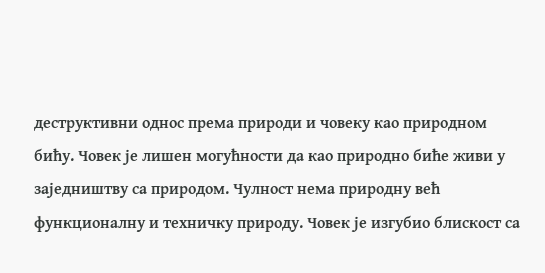деструктивни однос према природи и човеку као природном бићу. Човек је лишен могућности да као природно биће живи у заједништву са природом. Чулност нема природну већ функционалну и техничку природу. Човек је изгубио блискост са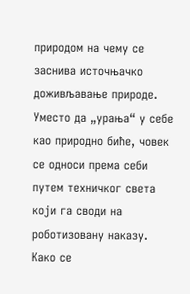природом на чему се заснива источњачко доживљавање природе. Уместо да „урања“ у себе као природно биће, човек се односи према себи путем техничког света који га своди на роботизовану наказу.
Како се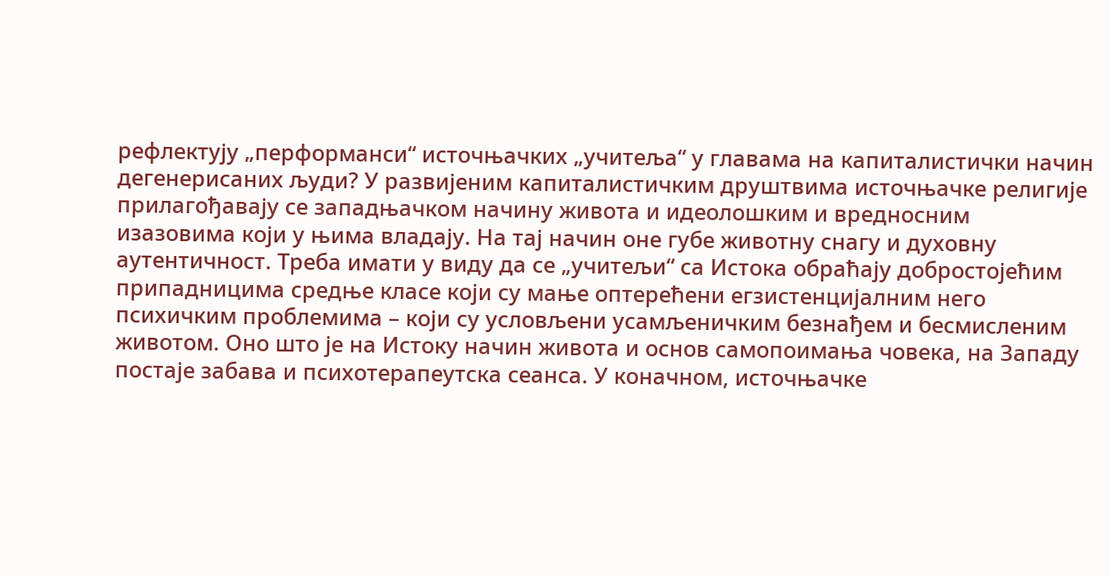рефлектују „перформанси“ источњачких „учитеља“ у главама на капиталистички начин дегенерисаних људи? У развијеним капиталистичким друштвима источњачке религије прилагођавају се западњачком начину живота и идеолошким и вредносним изазовима који у њима владају. На тај начин оне губе животну снагу и духовну аутентичност. Треба имати у виду да се „учитељи“ са Истока обраћају добростојећим припадницима средње класе који су мање оптерећени егзистенцијалним него психичким проблемима – који су условљени усамљеничким безнађем и бесмисленим животом. Оно што је на Истоку начин живота и основ самопоимања човека, на Западу постаје забава и психотерапеутска сеанса. У коначном, источњачке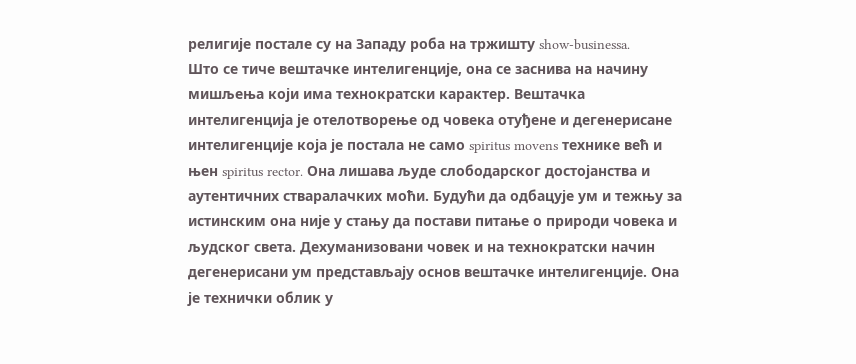религије постале су на Западу роба на тржишту show-businessa.
Што се тиче вештачке интелигенције, она се заснива на начину мишљења који има технократски карактер. Вештачка интелигенција је отелотворење од човека отуђене и дегенерисане интелигенције која је постала не само spiritus movens технике већ и њен spiritus rector. Она лишава људе слободарског достојанства и аутентичних стваралачких моћи. Будући да одбацује ум и тежњу за истинским она није у стању да постави питање о природи човека и људског света. Дехуманизовани човек и на технократски начин дегенерисани ум представљају основ вештачке интелигенције. Она је технички облик у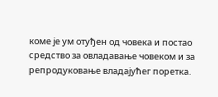коме је ум отуђен од човека и постао средство за овладавање човеком и за репродуковање владајућег поретка.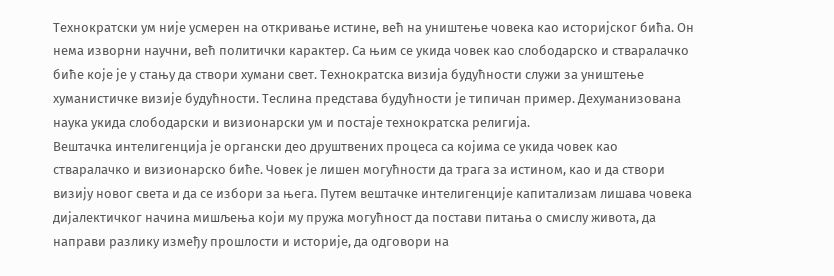Технократски ум није усмерен на откривање истине, већ на уништење човека као историјског бића. Он нема изворни научни, већ политички карактер. Са њим се укида човек као слободарско и стваралачко биће које је у стању да створи хумани свет. Технократска визија будућности служи за уништење хуманистичке визије будућности. Теслина представа будућности је типичан пример. Дехуманизована наука укида слободарски и визионарски ум и постаје технократска религија.
Вештачка интелигенција је органски део друштвених процеса са којима се укида човек као стваралачко и визионарско биће. Човек је лишен могућности да трага за истином, као и да створи визију новог света и да се избори за њега. Путем вештачке интелигенције капитализам лишава човека дијалектичког начина мишљења који му пружа могућност да постави питања о смислу живота, да направи разлику између прошлости и историје, да одговори на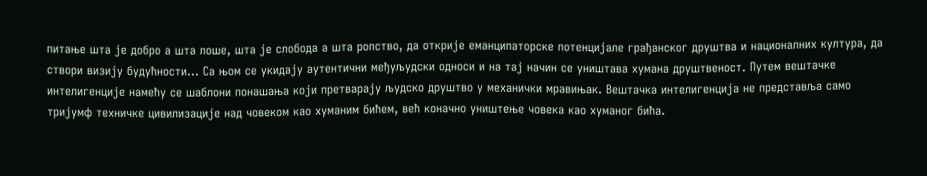питање шта је добро а шта лоше, шта је слобода а шта ропство, да открије еманципаторске потенцијале грађанског друштва и националних култура, да створи визију будућности… Са њом се укидају аутентични међуљудски односи и на тај начин се уништава хумана друштвеност. Путем вештачке интелигенције намећу се шаблони понашања који претварају људско друштво у механички мравињак. Вештачка интелигенција не представља само тријумф техничке цивилизације над човеком као хуманим бићем, већ коначно уништење човека као хуманог бића.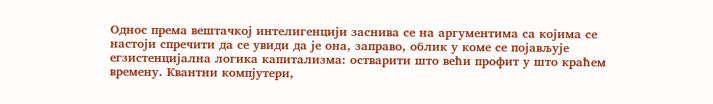Однос према вештачкој интелигенцији заснива се на аргументима са којима се настоји спречити да се увиди да је она, заправо, облик у коме се појављује егзистенцијална логика капитализма: остварити што већи профит у што краћем времену. Квантни компјутери,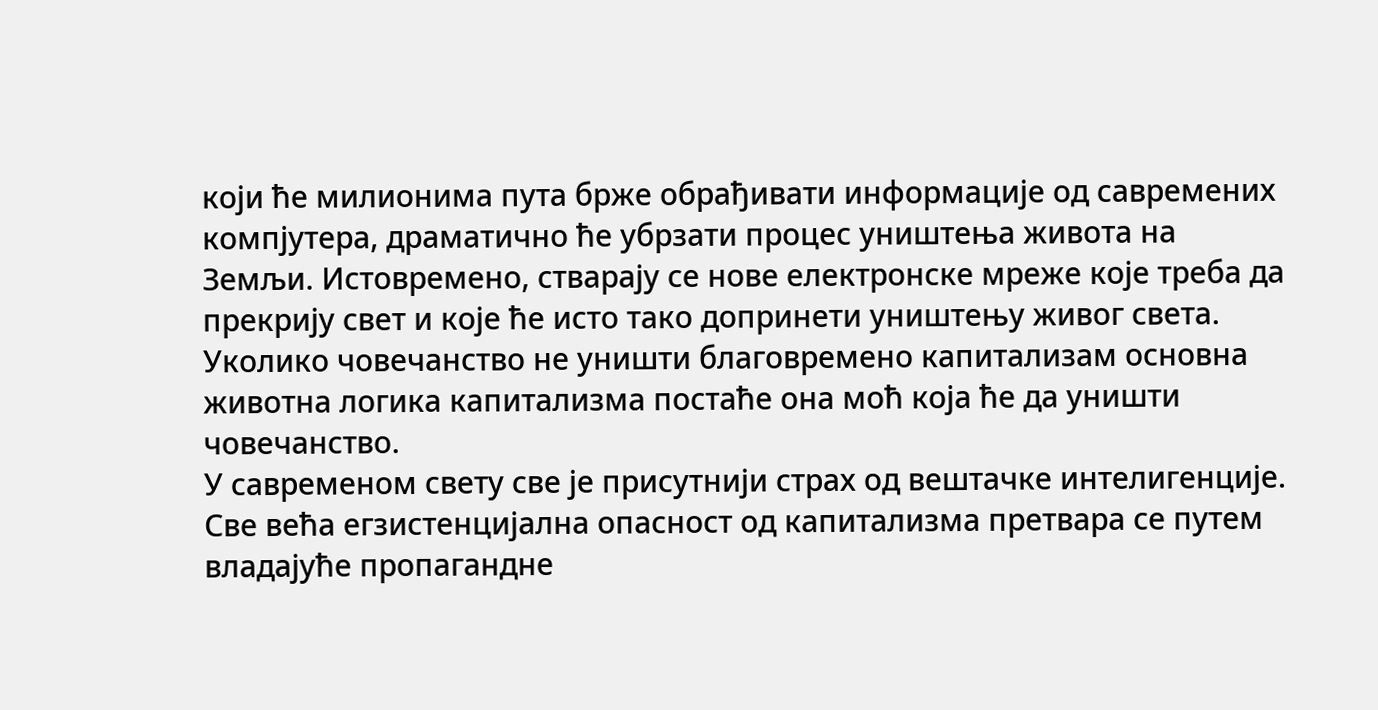који ће милионима пута брже обрађивати информације од савремених компјутера, драматично ће убрзати процес уништења живота на Земљи. Истовремено, стварају се нове електронске мреже које треба да прекрију свет и које ће исто тако допринети уништењу живог света. Уколико човечанство не уништи благовремено капитализам основна животна логика капитализма постаће она моћ која ће да уништи човечанство.
У савременом свету све је присутнији страх од вештачке интелигенције. Све већа егзистенцијална опасност од капитализма претвара се путем владајуће пропагандне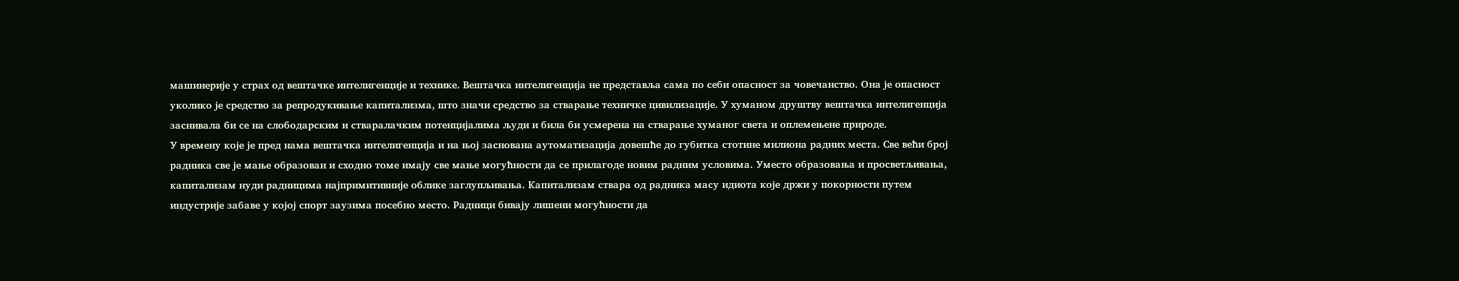машинерије у страх од вештачке интелигенције и технике. Вештачка интелигенција не представља сама по себи опасност за човечанство. Она је опасност уколико је средство за репродукивање капитализма, што значи средство за стварање техничке цивилизације. У хуманом друштву вештачка интелигенција заснивала би се на слободарским и стваралачким потенцијалима људи и била би усмерена на стварање хуманог света и оплемењене природе.
У времену које је пред нама вештачка интелигенција и на њој заснована аутоматизација довешће до губитка стотине милиона радних места. Све већи број радника све је мање образован и сходно томе имају све мање могућности да се прилагоде новим радним условима. Уместо образовања и просветљивања, капитализам нуди радницима најпримитивније облике заглупљивања. Капитализам ствара од радника масу идиота које држи у покорности путем индустрије забаве у којој спорт заузима посебно место. Радници бивају лишени могућности да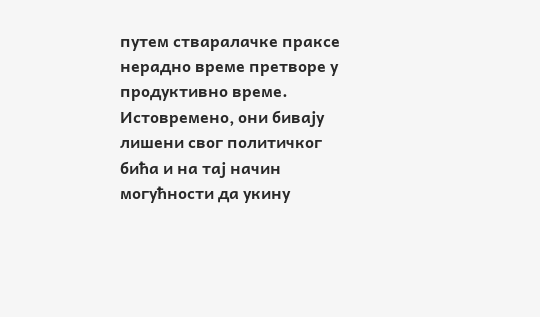путем стваралачке праксе нерадно време претворе у продуктивно време. Истовремено, они бивају лишени свог политичког бића и на тај начин могућности да укину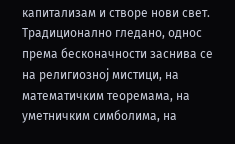капитализам и створе нови свет.
Традиционално гледано, однос према бесконачности заснива се на религиозној мистици, на математичким теоремама, на уметничким симболима, на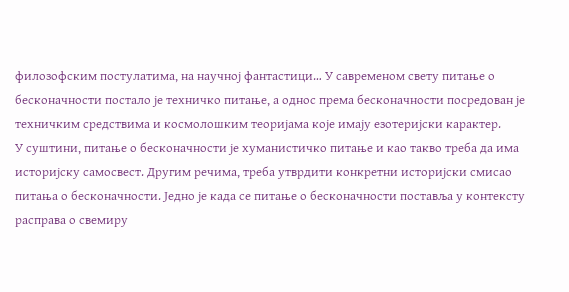филозофским постулатима, на научној фантастици… У савременом свету питање о бесконачности постало је техничко питање, а однос према бесконачности посредован је техничким средствима и космолошким теоријама које имају езотеријски карактер.
У суштини, питање о бесконачности је хуманистичко питање и као такво треба да има историјску самосвест. Другим речима, треба утврдити конкретни историјски смисао питања о бесконачности. Једно је када се питање о бесконачности поставља у контексту расправа о свемиру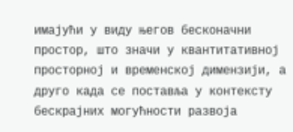имајући у виду његов бесконачни простор, што значи у квантитативној просторној и временској димензији, а друго када се поставља у контексту бескрајних могућности развоја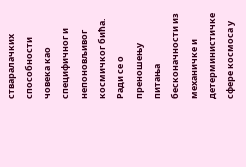стваралачких способности човека као специфичног и непоновљивог космичког бића. Ради се о преношењу питања бесконачности из механичке и детерминистичке сфере космоса у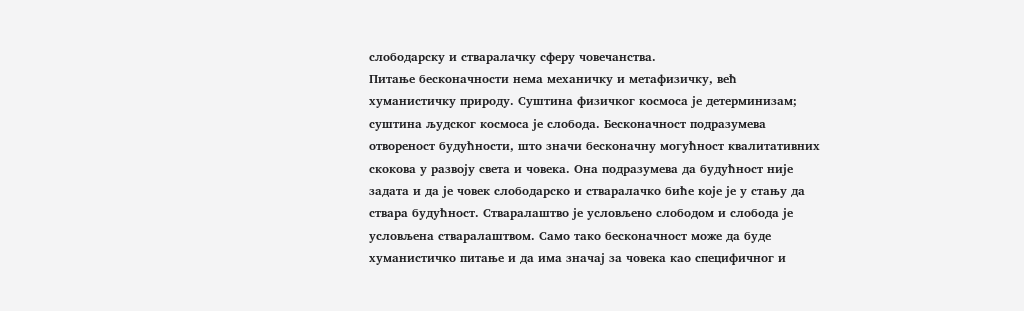слободарску и стваралачку сферу човечанства.
Питање бесконачности нема механичку и метафизичку, већ хуманистичку природу. Суштина физичког космоса је детерминизам; суштина људског космоса је слобода. Бесконачност подразумева отвореност будућности, што значи бесконачну могућност квалитативних скокова у развоју света и човека. Она подразумева да будућност није задата и да је човек слободарско и стваралачко биће које је у стању да ствара будућност. Стваралаштво је условљено слободом и слобода је условљена стваралаштвом. Само тако бесконачност може да буде хуманистичко питање и да има значај за човека као специфичног и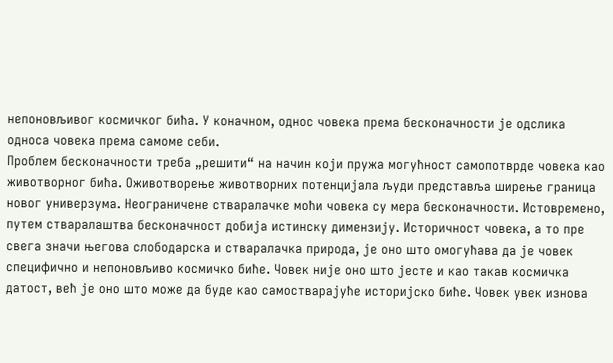непоновљивог космичког бића. У коначном, однос човека према бесконачности је одслика односа човека према самоме себи.
Проблем бесконачности треба „решити“ на начин који пружа могућност самопотврде човека као животворног бића. Оживотворење животворних потенцијала људи представља ширење граница новог универзума. Неограничене стваралачке моћи човека су мера бесконачности. Истовремено, путем стваралаштва бесконачност добија истинску димензију. Историчност човека, а то пре свега значи његова слободарска и стваралачка природа, је оно што омогућава да је човек специфично и непоновљиво космичко биће. Човек није оно што јесте и као такав космичка датост, већ је оно што може да буде као самостварајуће историјско биће. Човек увек изнова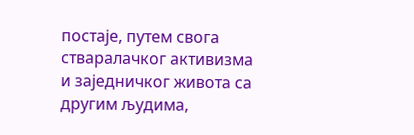постаје, путем свога стваралачког активизма и заједничког живота са другим људима,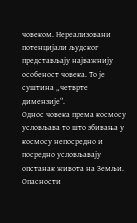човеком. Нереализовани потенцијали људског представљају најважнију особеност човека. То је суштина „четврте димензије“.
Однос човека према космосу условљава то што збивања у космосу непосредно и посредно условљавају опстанак живота на Земљи. Опасности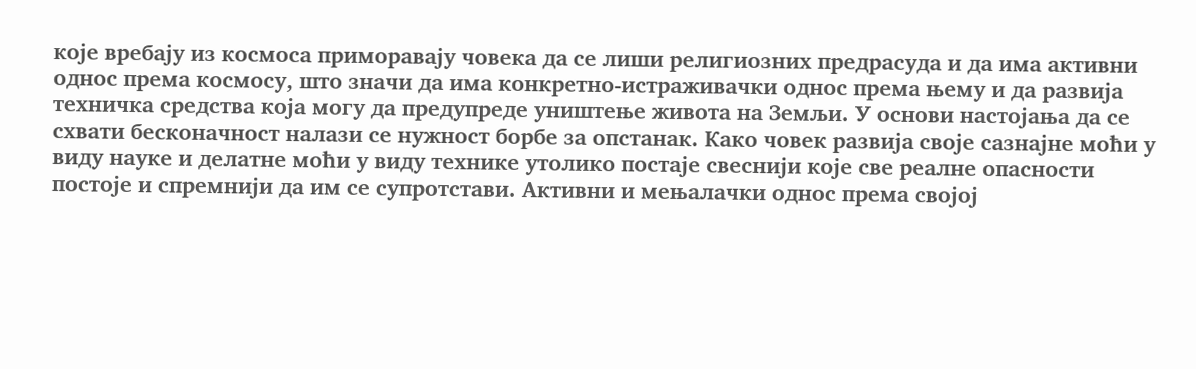које вребају из космоса приморавају човека да се лиши религиозних предрасуда и да има активни однос према космосу, што значи да има конкретно-истраживачки однос према њему и да развија техничка средства која могу да предупреде уништење живота на Земљи. У основи настојања да се схвати бесконачност налази се нужност борбе за опстанак. Како човек развија своје сазнајне моћи у виду науке и делатне моћи у виду технике утолико постаје свеснији које све реалне опасности постоје и спремнији да им се супротстави. Активни и мењалачки однос према својој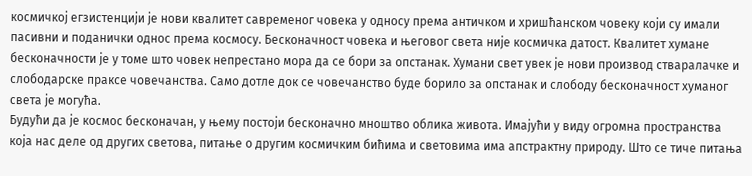космичкој егзистенцији је нови квалитет савременог човека у односу према античком и хришћанском човеку који су имали пасивни и поданички однос према космосу. Бесконачност човека и његовог света није космичка датост. Квалитет хумане бесконачности је у томе што човек непрестано мора да се бори за опстанак. Хумани свет увек је нови производ стваралачке и слободарске праксе човечанства. Само дотле док се човечанство буде борило за опстанак и слободу бесконачност хуманог света је могућа.
Будући да је космос бесконачан, у њему постоји бесконачно мноштво облика живота. Имајући у виду огромна пространства која нас деле од других светова, питање о другим космичким бићима и световима има апстрактну природу. Што се тиче питања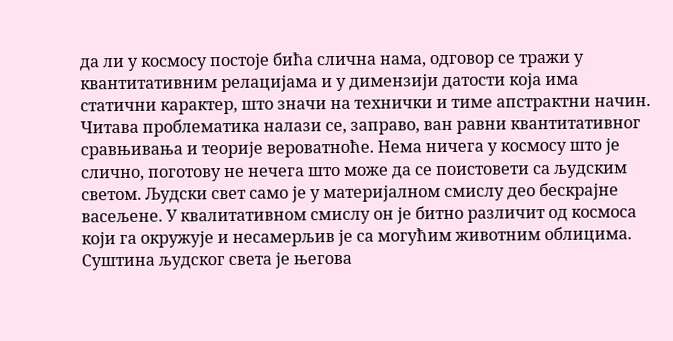да ли у космосу постоје бића слична нама, одговор се тражи у квантитативним релацијама и у димензији датости која има статични карактер, што значи на технички и тиме апстрактни начин. Читава проблематика налази се, заправо, ван равни квантитативног сравњивања и теорије вероватноће. Нема ничега у космосу што је слично, поготову не нечега што може да се поистовети са људским светом. Људски свет само је у материјалном смислу део бескрајне васељене. У квалитативном смислу он је битно различит од космоса који га окружује и несамерљив је са могућим животним облицима.
Суштина људског света је његова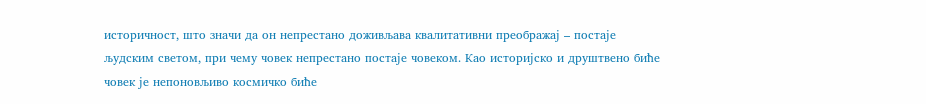историчност, што значи да он непрестано доживљава квалитативни преображај – постаје људским светом, при чему човек непрестано постаје човеком. Као историјско и друштвено биће човек је непоновљиво космичко биће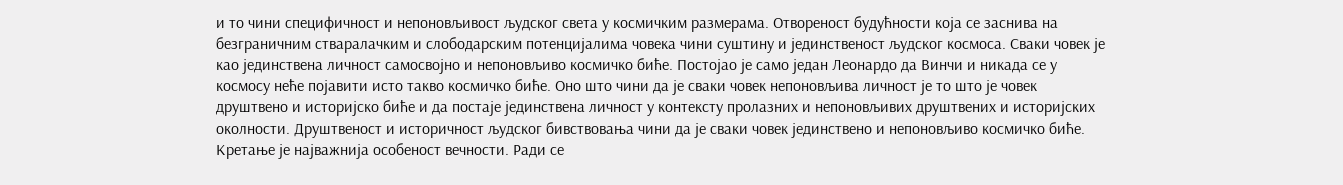и то чини специфичност и непоновљивост људског света у космичким размерама. Отвореност будућности која се заснива на безграничним стваралачким и слободарским потенцијалима човека чини суштину и јединственост људског космоса. Сваки човек је као јединствена личност самосвојно и непоновљиво космичко биће. Постојао је само један Леонардо да Винчи и никада се у космосу неће појавити исто такво космичко биће. Оно што чини да је сваки човек непоновљива личност је то што је човек друштвено и историјско биће и да постаје јединствена личност у контексту пролазних и непоновљивих друштвених и историјских околности. Друштвеност и историчност људског бивствовања чини да је сваки човек јединствено и непоновљиво космичко биће.
Кретање је најважнија особеност вечности. Ради се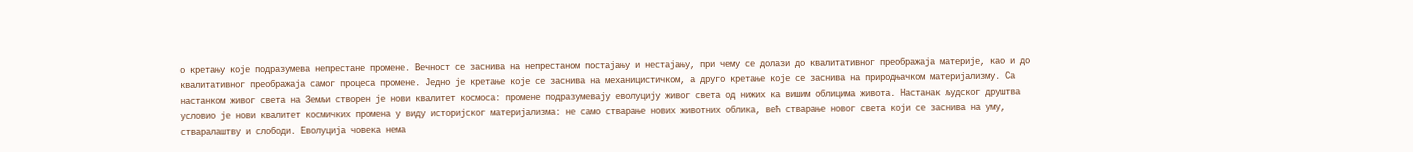о кретању које подразумева непрестане промене. Вечност се заснива на непрестаном постајању и нестајању, при чему се долази до квалитативног преображаја материје, као и до квалитативног преображаја самог процеса промене. Једно је кретање које се заснива на механицистичком, а друго кретање које се заснива на природњачком материјализму. Са настанком живог света на Земљи створен је нови квалитет космоса: промене подразумевају еволуцију живог света од нижих ка вишим облицима живота. Настанак људског друштва условио је нови квалитет космичких промена у виду историјског материјализма: не само стварање нових животних облика, већ стварање новог света који се заснива на уму, стваралаштву и слободи. Еволуција човека нема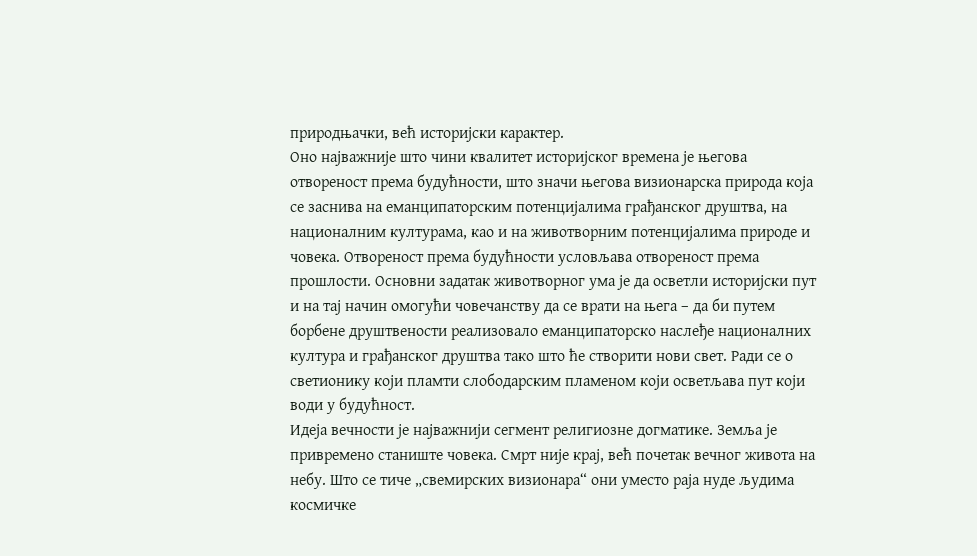природњачки, већ историјски карактер.
Оно најважније што чини квалитет историјског времена је његова отвореност према будућности, што значи његова визионарска природа која се заснива на еманципаторским потенцијалима грађанског друштва, на националним културама, као и на животворним потенцијалима природе и човека. Отвореност према будућности условљава отвореност према прошлости. Основни задатак животворног ума је да осветли историјски пут и на тај начин омогући човечанству да се врати на њега – да би путем борбене друштвености реализовало еманципаторско наслеђе националних култура и грађанског друштва тако што ће створити нови свет. Ради се о светионику који пламти слободарским пламеном који осветљава пут који води у будућност.
Идеја вечности је најважнији сегмент религиозне догматике. Земља је привремено станиште човека. Смрт није крај, већ почетак вечног живота на небу. Што се тиче „свемирских визионара“ они уместо раја нуде људима космичке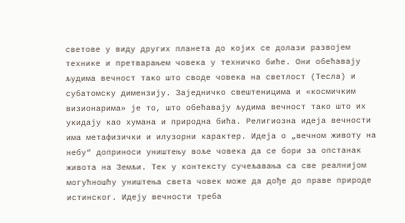светове у виду других планета до којих се долази развојем технике и претварањем човека у техничко биће. Они обећавају људима вечност тако што своде човека на светлост (Тесла) и субатомску димензију. Заједничко свештеницима и «космичким визионарима» је то, што обећавају људима вечност тако што их укидају као хумана и природна бића. Религиозна идеја вечности има метафизички и илузорни карактер. Идеја о „вечном животу на небу“ доприноси уништењу воље човека да се бори за опстанак живота на Земљи. Тек у контексту сучељавања са све реалнијом могућношћу уништења света човек може да дође до праве природе истинског. Идеју вечности треба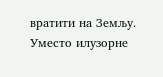вратити на Земљу. Уместо илузорне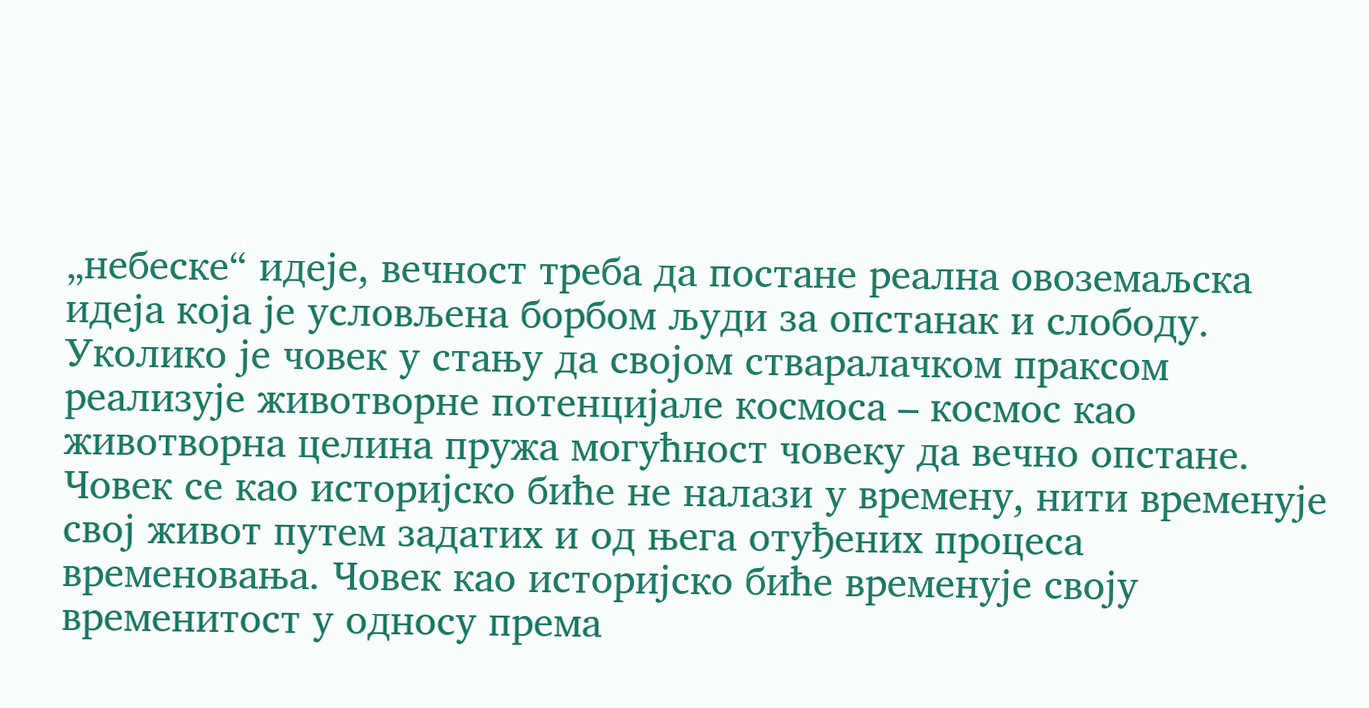„небеске“ идеје, вечност треба да постане реална овоземаљска идеја која је условљена борбом људи за опстанак и слободу. Уколико је човек у стању да својом стваралачком праксом реализује животворне потенцијале космоса – космос као животворна целина пружа могућност човеку да вечно опстане.
Човек се као историјско биће не налази у времену, нити временује свој живот путем задатих и од њега отуђених процеса временовања. Човек као историјско биће временује своју временитост у односу према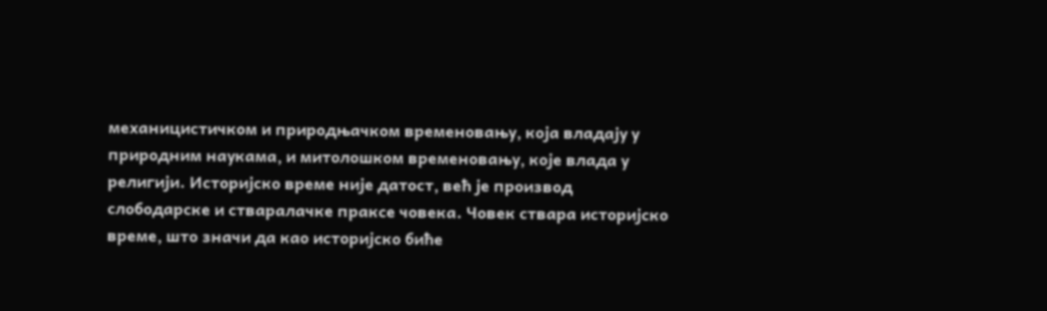механицистичком и природњачком временовању, која владају у природним наукама, и митолошком временовању, које влада у религији. Историјско време није датост, већ је производ слободарске и стваралачке праксе човека. Човек ствара историјско време, што значи да као историјско биће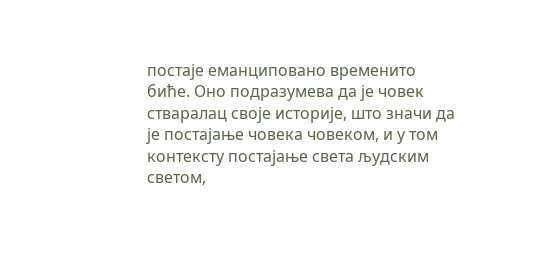постаје еманциповано временито биће. Оно подразумева да је човек стваралац своје историје, што значи да је постајање човека човеком, и у том контексту постајање света људским светом,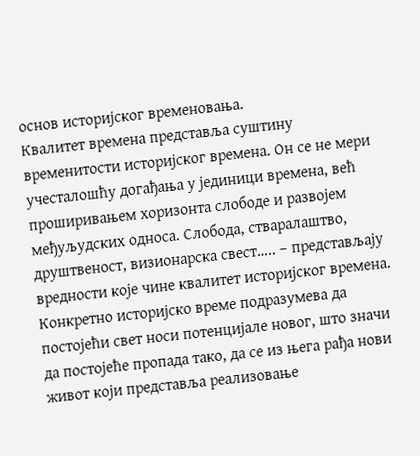основ историјског временовања.
Квалитет времена представља суштину временитости историјског времена. Он се не мери учесталошћу догађања у јединици времена, већ проширивањем хоризонта слободе и развојем међуљудских односа. Слобода, стваралаштво, друштвеност, визионарска свест….. – представљају вредности које чине квалитет историјског времена. Конкретно историјско време подразумева да постојећи свет носи потенцијале новог, што значи да постојеће пропада тако, да се из њега рађа нови живот који представља реализовање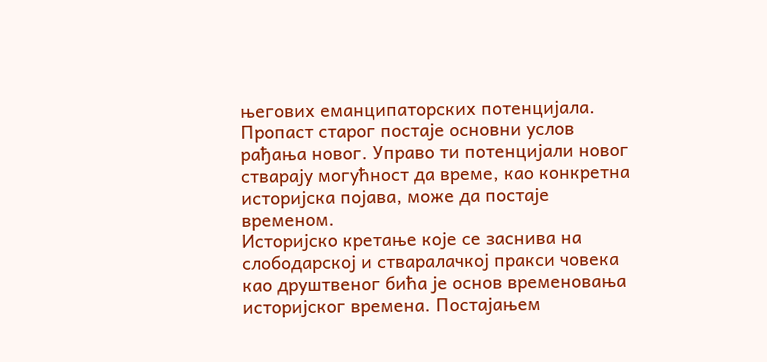његових еманципаторских потенцијала. Пропаст старог постаје основни услов рађања новог. Управо ти потенцијали новог стварају могућност да време, као конкретна историјска појава, може да постаје временом.
Историјско кретање које се заснива на слободарској и стваралачкој пракси човека као друштвеног бића је основ временовања историјског времена. Постајањем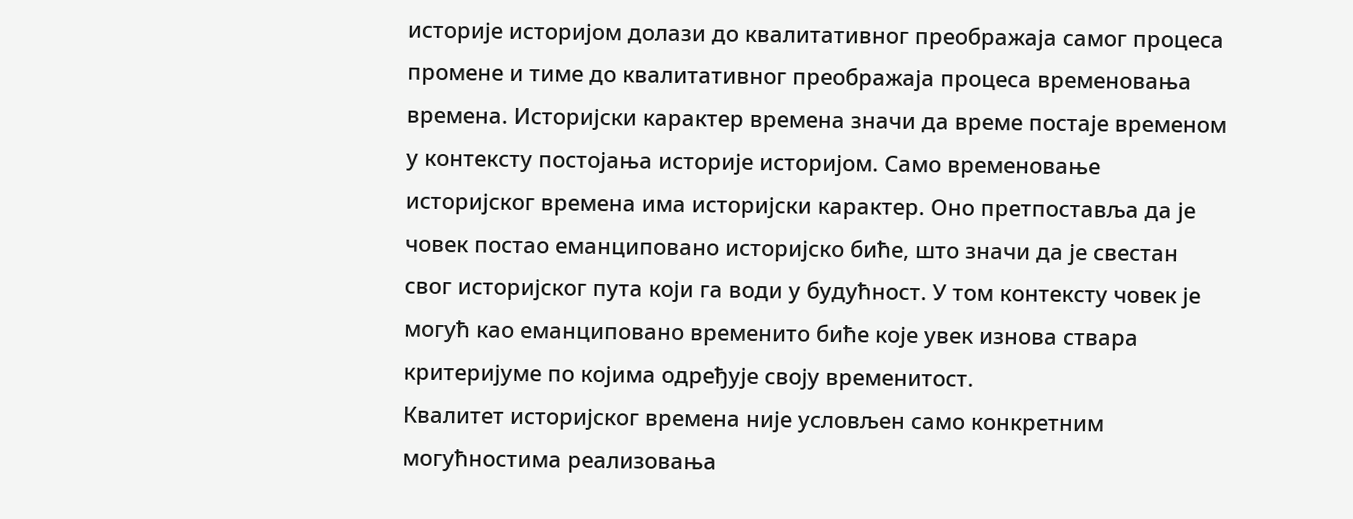историје историјом долази до квалитативног преображаја самог процеса промене и тиме до квалитативног преображаја процеса временовања времена. Историјски карактер времена значи да време постаје временом у контексту постојања историје историјом. Само временовање историјског времена има историјски карактер. Оно претпоставља да је човек постао еманциповано историјско биће, што значи да је свестан свог историјског пута који га води у будућност. У том контексту човек је могућ као еманциповано временито биће које увек изнова ствара критеријуме по којима одређује своју временитост.
Квалитет историјског времена није условљен само конкретним могућностима реализовања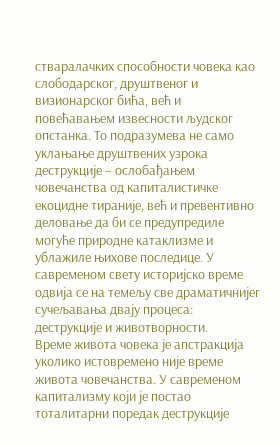стваралачких способности човека као слободарског, друштвеног и визионарског бића, већ и повећавањем извесности људског опстанка. То подразумева не само уклањање друштвених узрока деструкције – ослобађањем човечанства од капиталистичке екоцидне тираније, већ и превентивно деловање да би се предупредиле могуће природне катаклизме и ублажиле њихове последице. У савременом свету историјско време одвија се на темељу све драматичнијег сучељавања двају процеса: деструкције и животворности.
Време живота човека је апстракција уколико истовремено није време живота човечанства. У савременом капитализму који је постао тоталитарни поредак деструкције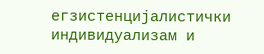егзистенцијалистички индивидуализам и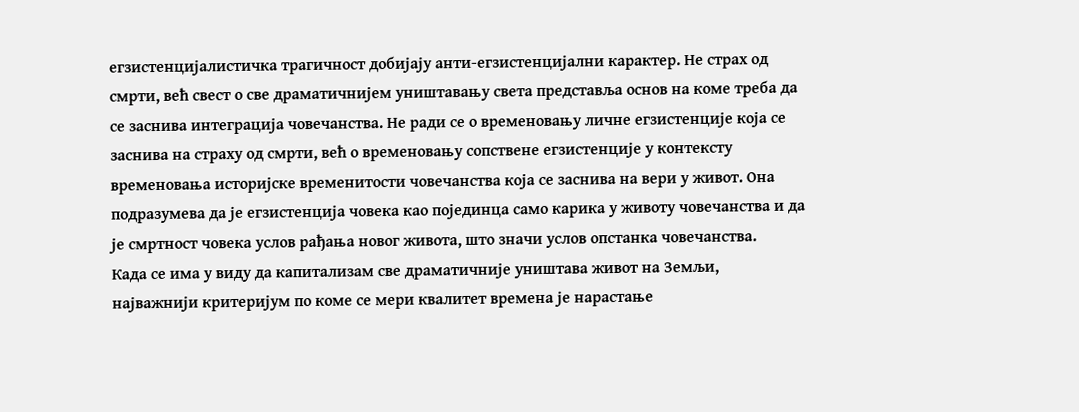егзистенцијалистичка трагичност добијају анти-егзистенцијални карактер. Не страх од смрти, већ свест о све драматичнијем уништавању света представља основ на коме треба да се заснива интеграција човечанства. Не ради се о временовању личне егзистенције која се заснива на страху од смрти, већ о временовању сопствене егзистенције у контексту временовања историјске временитости човечанства која се заснива на вери у живот. Она подразумева да је егзистенција човека као појединца само карика у животу човечанства и да је смртност човека услов рађања новог живота, што значи услов опстанка човечанства.
Када се има у виду да капитализам све драматичније уништава живот на Земљи, најважнији критеријум по коме се мери квалитет времена је нарастање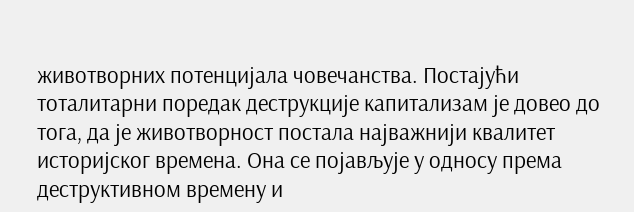животворних потенцијала човечанства. Постајући тоталитарни поредак деструкције капитализам је довео до тога, да је животворност постала најважнији квалитет историјског времена. Она се појављује у односу према деструктивном времену и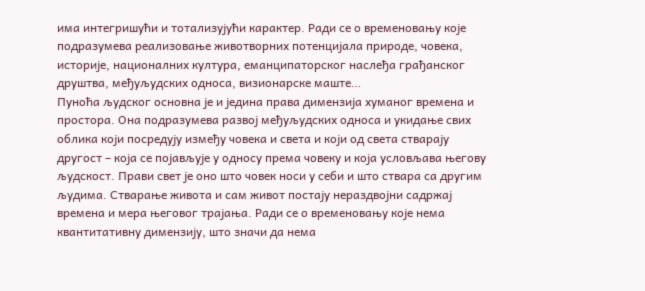има интегришући и тотализујући карактер. Ради се о временовању које подразумева реализовање животворних потенцијала природе, човека, историје, националних култура, еманципаторског наслеђа грађанског друштва, међуљудских односа, визионарске маште…
Пуноћа људског основна је и једина права димензија хуманог времена и простора. Она подразумева развој међуљудских односа и укидање свих облика који посредују између човека и света и који од света стварају другост – која се појављује у односу према човеку и која условљава његову људскост. Прави свет је оно што човек носи у себи и што ствара са другим људима. Стварање живота и сам живот постају нераздвојни садржај времена и мера његовог трајања. Ради се о временовању које нема квантитативну димензију, што значи да нема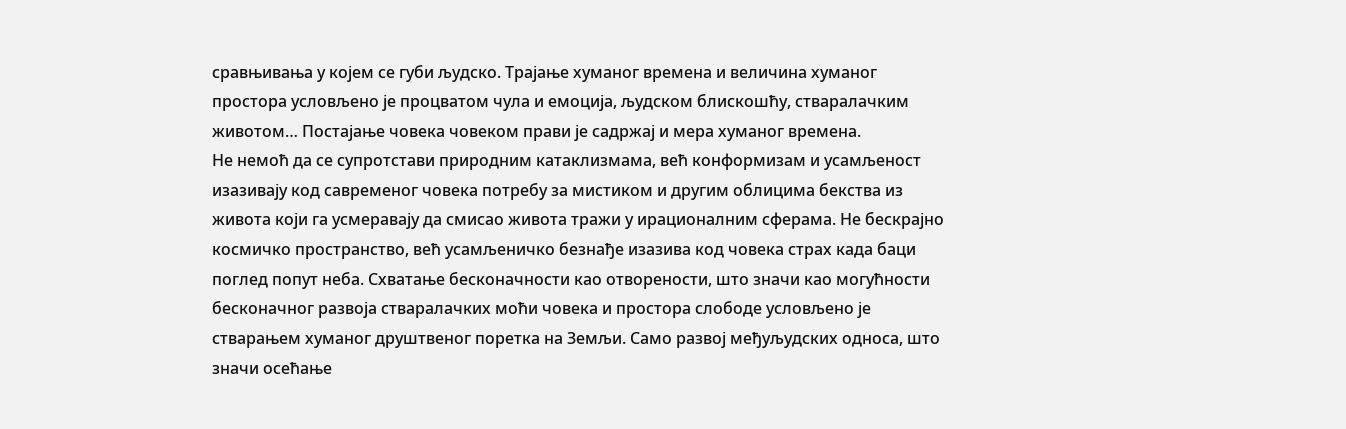сравњивања у којем се губи људско. Трајање хуманог времена и величина хуманог простора условљено је процватом чула и емоција, људском блискошћу, стваралачким животом… Постајање човека човеком прави је садржај и мера хуманог времена.
Не немоћ да се супротстави природним катаклизмама, већ конформизам и усамљеност изазивају код савременог човека потребу за мистиком и другим облицима бекства из живота који га усмеравају да смисао живота тражи у ирационалним сферама. Не бескрајно космичко пространство, већ усамљеничко безнађе изазива код човека страх када баци поглед попут неба. Схватање бесконачности као отворености, што значи као могућности бесконачног развоја стваралачких моћи човека и простора слободе условљено је стварањем хуманог друштвеног поретка на Земљи. Само развој међуљудских односа, што значи осећање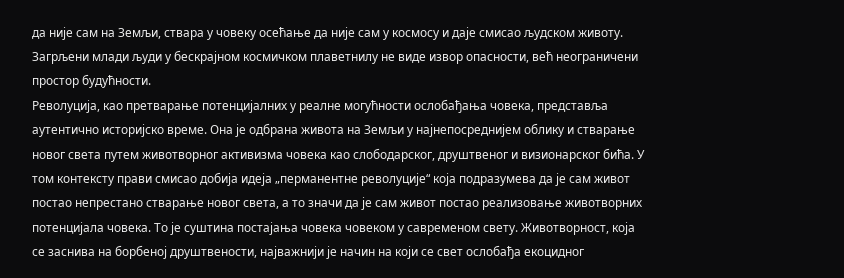да није сам на Земљи, ствара у човеку осећање да није сам у космосу и даје смисао људском животу. Загрљени млади људи у бескрајном космичком плаветнилу не виде извор опасности, већ неограничени простор будућности.
Револуција, као претварање потенцијалних у реалне могућности ослобађања човека, представља аутентично историјско време. Она је одбрана живота на Земљи у најнепосреднијем облику и стварање новог света путем животворног активизма човека као слободарског, друштвеног и визионарског бића. У том контексту прави смисао добија идеја „перманентне револуције“ која подразумева да је сам живот постао непрестано стварање новог света, а то значи да је сам живот постао реализовање животворних потенцијала човека. То је суштина постајања човека човеком у савременом свету. Животворност, која се заснива на борбеној друштвености, најважнији је начин на који се свет ослобађа екоцидног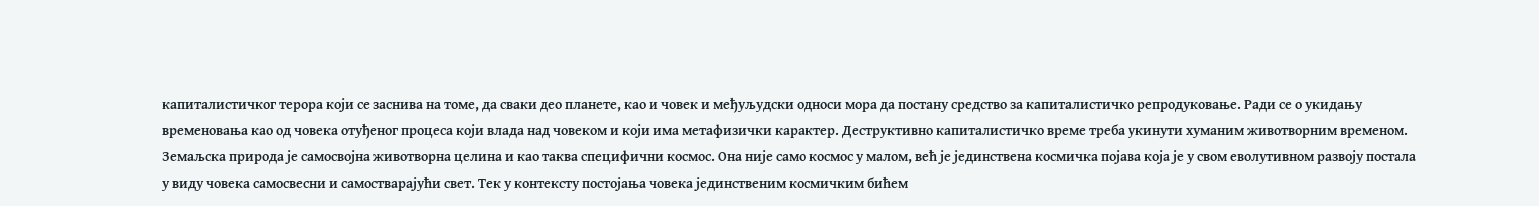капиталистичког терора који се заснива на томе, да сваки део планете, као и човек и међуљудски односи мора да постану средство за капиталистичко репродуковање. Ради се о укидању временовања као од човека отуђеног процеса који влада над човеком и који има метафизички карактер. Деструктивно капиталистичко време треба укинути хуманим животворним временом.
Земаљска природа је самосвојна животворна целина и као таква специфични космос. Она није само космос у малом, већ је јединствена космичка појава која је у свом еволутивном развоју постала у виду човека самосвесни и самостварајући свет. Тек у контексту постојања човека јединственим космичким бићем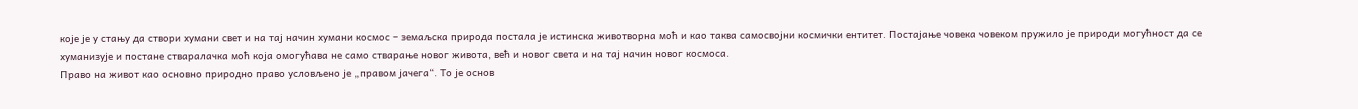које је у стању да створи хумани свет и на тај начин хумани космос – земаљска природа постала је истинска животворна моћ и као таква самосвојни космички ентитет. Постајање човека човеком пружило је природи могућност да се хуманизује и постане стваралачка моћ која омогућава не само стварање новог живота, већ и новог света и на тај начин новог космоса.
Право на живот као основно природно право условљено је „правом јачега“. То је основ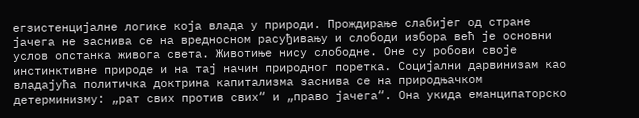егзистенцијалне логике која влада у природи. Прождирање слабијег од стране јачега не заснива се на вредносном расуђивању и слободи избора већ је основни услов опстанка живога света. Животиње нису слободне. Оне су робови своје инстинктивне природе и на тај начин природног поретка. Социјални дарвинизам као владајућа политичка доктрина капитализма заснива се на природњачком детерминизму: „рат свих против свих“ и „право јачега“. Она укида еманципаторско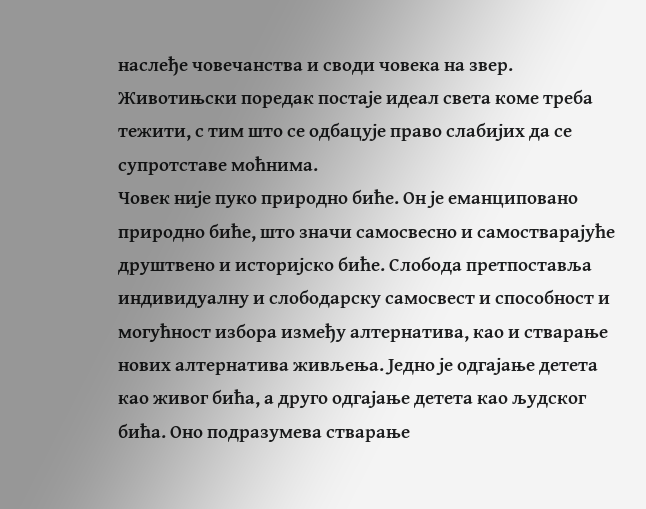наслеђе човечанства и своди човека на звер. Животињски поредак постаје идеал света коме треба тежити, с тим што се одбацује право слабијих да се супротставе моћнима.
Човек није пуко природно биће. Он је еманциповано природно биће, што значи самосвесно и самостварајуће друштвено и историјско биће. Слобода претпоставља индивидуалну и слободарску самосвест и способност и могућност избора између алтернатива, као и стварање нових алтернатива живљења. Једно је одгајање детета као живог бића, а друго одгајање детета као људског бића. Оно подразумева стварање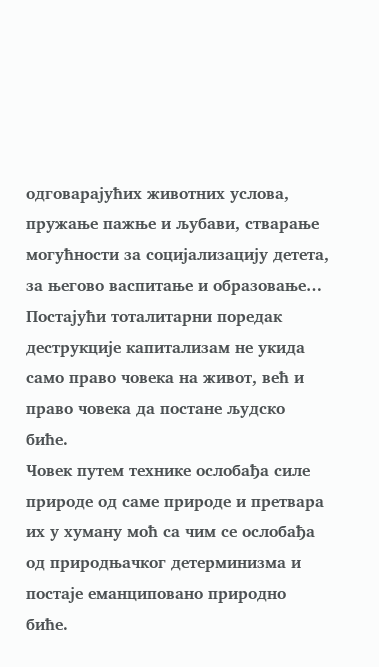одговарајућих животних услова, пружање пажње и љубави, стварање могућности за социјализацију детета, за његово васпитање и образовање… Постајући тоталитарни поредак деструкције капитализам не укида само право човека на живот, већ и право човека да постане људско биће.
Човек путем технике ослобађа силе природе од саме природе и претвара их у хуману моћ са чим се ослобађа од природњачког детерминизма и постаје еманциповано природно биће.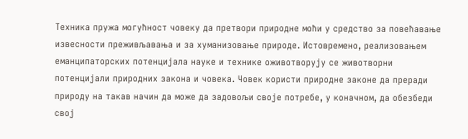Техника пружа могућност човеку да претвори природне моћи у средство за повећавање извесности преживљавања и за хуманизовање природе. Истовремено, реализовањем еманципаторских потенцијала науке и технике оживотворују се животворни потенцијали природних закона и човека. Човек користи природне законе да преради природу на такав начин да може да задовољи своје потребе, у коначном, да обезбеди свој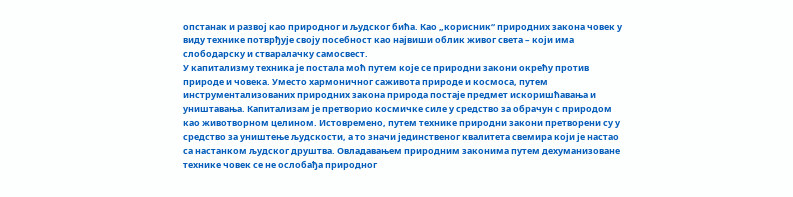опстанак и развој као природног и људског бића. Као „корисник“ природних закона човек у виду технике потврђује своју посебност као највиши облик живог света – који има слободарску и стваралачку самосвест.
У капитализму техника је постала моћ путем које се природни закони окрећу против природе и човека. Уместо хармоничног саживота природе и космоса, путем инструментализованих природних закона природа постаје предмет искоришћавања и уништавања. Капитализам је претворио космичке силе у средство за обрачун с природом као животворном целином. Истовремено, путем технике природни закони претворени су у средство за уништење људскости, а то значи јединственог квалитета свемира који је настао са настанком људског друштва. Овладавањем природним законима путем дехуманизоване технике човек се не ослобађа природног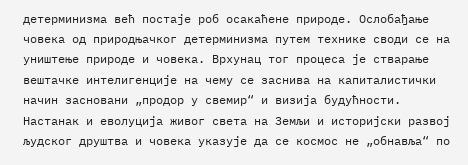детерминизма већ постаје роб осакаћене природе. Ослобађање човека од природњачког детерминизма путем технике своди се на уништење природе и човека. Врхунац тог процеса је стварање вештачке интелигенције на чему се заснива на капиталистички начин засновани „продор у свемир“ и визија будућности.
Настанак и еволуција живог света на Земљи и историјски развој људског друштва и човека указује да се космос не „обнавља“ по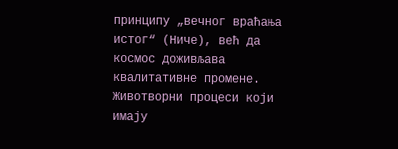принципу „вечног враћања истог“ (Ниче), већ да космос доживљава квалитативне промене. Животворни процеси који имају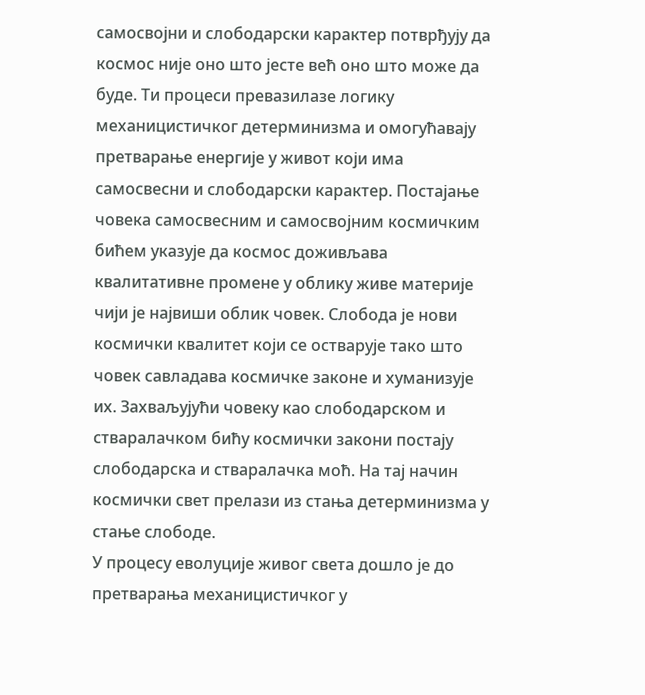самосвојни и слободарски карактер потврђују да космос није оно што јесте већ оно што може да буде. Ти процеси превазилазе логику механицистичког детерминизма и омогућавају претварање енергије у живот који има самосвесни и слободарски карактер. Постајање човека самосвесним и самосвојним космичким бићем указује да космос доживљава квалитативне промене у облику живе материје чији је највиши облик човек. Слобода је нови космички квалитет који се остварује тако што човек савладава космичке законе и хуманизује их. Захваљујући човеку као слободарском и стваралачком бићу космички закони постају слободарска и стваралачка моћ. На тај начин космички свет прелази из стања детерминизма у стање слободе.
У процесу еволуције живог света дошло је до претварања механицистичког у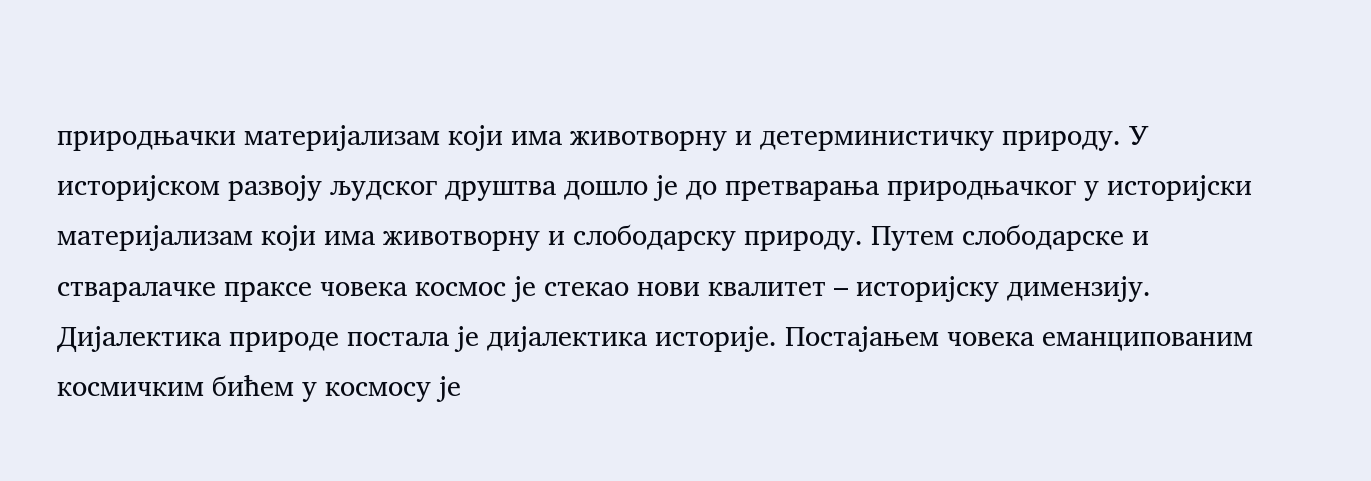природњачки материјализам који има животворну и детерминистичку природу. У историјском развоју људског друштва дошло је до претварања природњачког у историјски материјализам који има животворну и слободарску природу. Путем слободарске и стваралачке праксе човека космос је стекао нови квалитет – историјску димензију. Дијалектика природе постала је дијалектика историје. Постајањем човека еманципованим космичким бићем у космосу је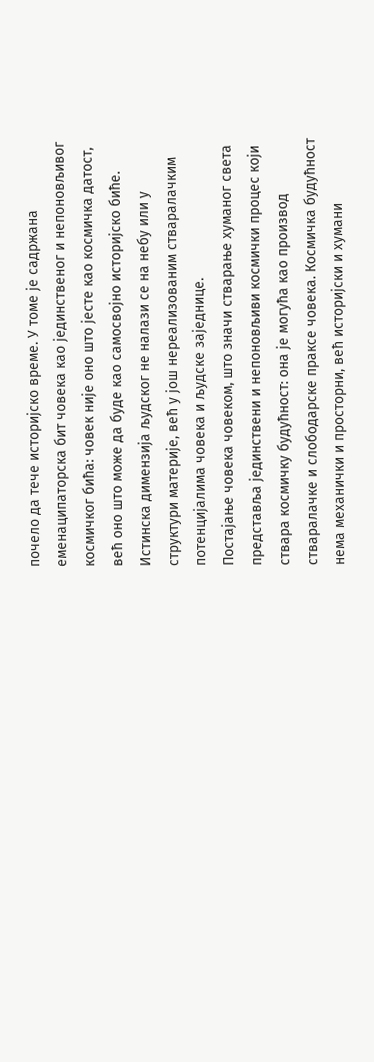почело да тече историјско време. У томе је садржана еменаципаторска бит човека као јединственог и непоновљивог космичког бића: човек није оно што јесте као космичка датост, већ оно што може да буде као самосвојно историјско биће. Истинска димензија људског не налази се на небу или у структури материје, већ у још нереализованим стваралачким потенцијалима човека и људске заједнице.
Постајање човека човеком, што значи стварање хуманог света представља јединствени и непоновљиви космички процес који ствара космичку будућност: она је могућа као производ стваралачке и слободарске праксе човека. Космичка будућност нема механички и просторни, већ историјски и хумани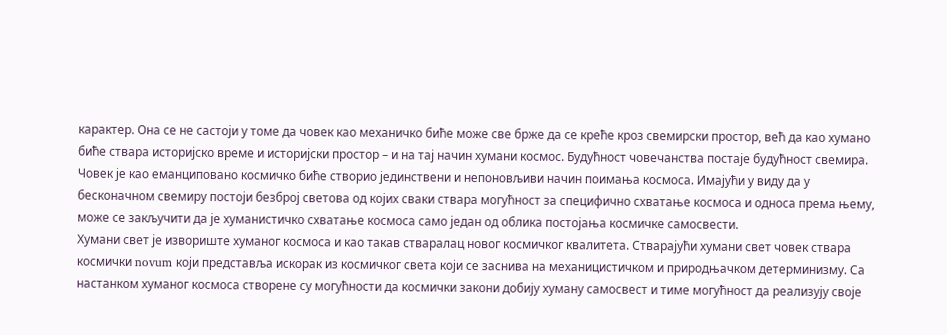карактер. Она се не састоји у томе да човек као механичко биће може све брже да се креће кроз свемирски простор, већ да као хумано биће ствара историјско време и историјски простор – и на тај начин хумани космос. Будућност човечанства постаје будућност свемира. Човек је као еманциповано космичко биће створио јединствени и непоновљиви начин поимања космоса. Имајући у виду да у бесконачном свемиру постоји безброј светова од којих сваки ствара могућност за специфично схватање космоса и односа према њему, може се закључити да је хуманистичко схватање космоса само један од облика постојања космичке самосвести.
Хумани свет је извориште хуманог космоса и као такав стваралац новог космичког квалитета. Стварајући хумани свет човек ствара космички novum који представља искорак из космичког света који се заснива на механицистичком и природњачком детерминизму. Са настанком хуманог космоса створене су могућности да космички закони добију хуману самосвест и тиме могућност да реализују своје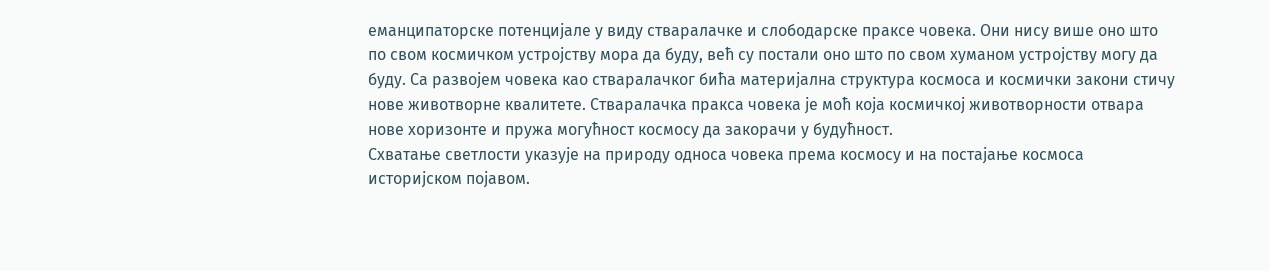еманципаторске потенцијале у виду стваралачке и слободарске праксе човека. Они нису више оно што по свом космичком устројству мора да буду, већ су постали оно што по свом хуманом устројству могу да буду. Са развојем човека као стваралачког бића материјална структура космоса и космички закони стичу нове животворне квалитете. Стваралачка пракса човека је моћ која космичкој животворности отвара нове хоризонте и пружа могућност космосу да закорачи у будућност.
Схватање светлости указује на природу односа човека према космосу и на постајање космоса историјском појавом.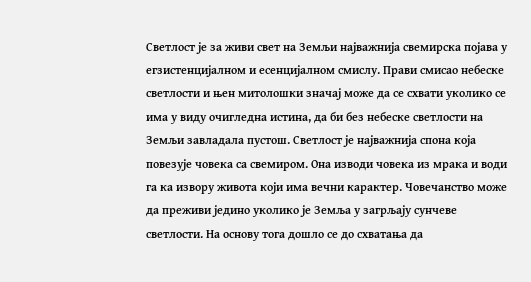Светлост је за живи свет на Земљи најважнија свемирска појава у егзистенцијалном и есенцијалном смислу. Прави смисао небеске светлости и њен митолошки значај може да се схвати уколико се има у виду очигледна истина, да би без небеске светлости на Земљи завладала пустош. Светлост је најважнија спона која повезује човека са свемиром. Она изводи човека из мрака и води га ка извору живота који има вечни карактер. Човечанство може да преживи једино уколико је Земља у загрљају сунчеве светлости. На основу тога дошло се до схватања да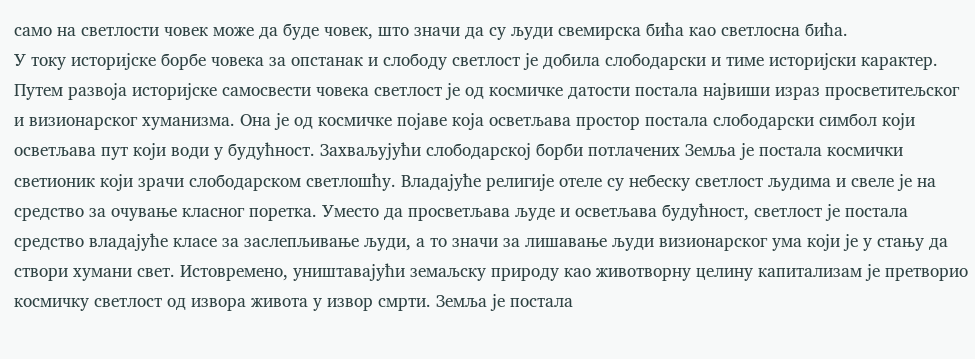само на светлости човек може да буде човек, што значи да су људи свемирска бића као светлосна бића.
У току историјске борбе човека за опстанак и слободу светлост је добила слободарски и тиме историјски карактер. Путем развоја историјске самосвести човека светлост је од космичке датости постала највиши израз просветитељског и визионарског хуманизма. Она је од космичке појаве која осветљава простор постала слободарски симбол који осветљава пут који води у будућност. Захваљујући слободарској борби потлачених Земља је постала космички светионик који зрачи слободарском светлошћу. Владајуће религије отеле су небеску светлост људима и свеле је на средство за очување класног поретка. Уместо да просветљава људе и осветљава будућност, светлост је постала средство владајуће класе за заслепљивање људи, а то значи за лишавање људи визионарског ума који је у стању да створи хумани свет. Истовремено, уништавајући земаљску природу као животворну целину капитализам је претворио космичку светлост од извора живота у извор смрти. Земља је постала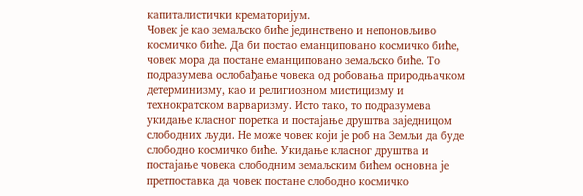капиталистички крематоријум.
Човек је као земаљско биће јединствено и непоновљиво космичко биће. Да би постао еманциповано космичко биће, човек мора да постане еманциповано земаљско биће. То подразумева ослобађање човека од робовања природњачком детерминизму, као и религиозном мистицизму и технократском варваризму. Исто тако, то подразумева укидање класног поретка и постајање друштва заједницом слободних људи. Не може човек који је роб на Земљи да буде слободно космичко биће. Укидање класног друштва и постајање човека слободним земаљским бићем основна је претпоставка да човек постане слободно космичко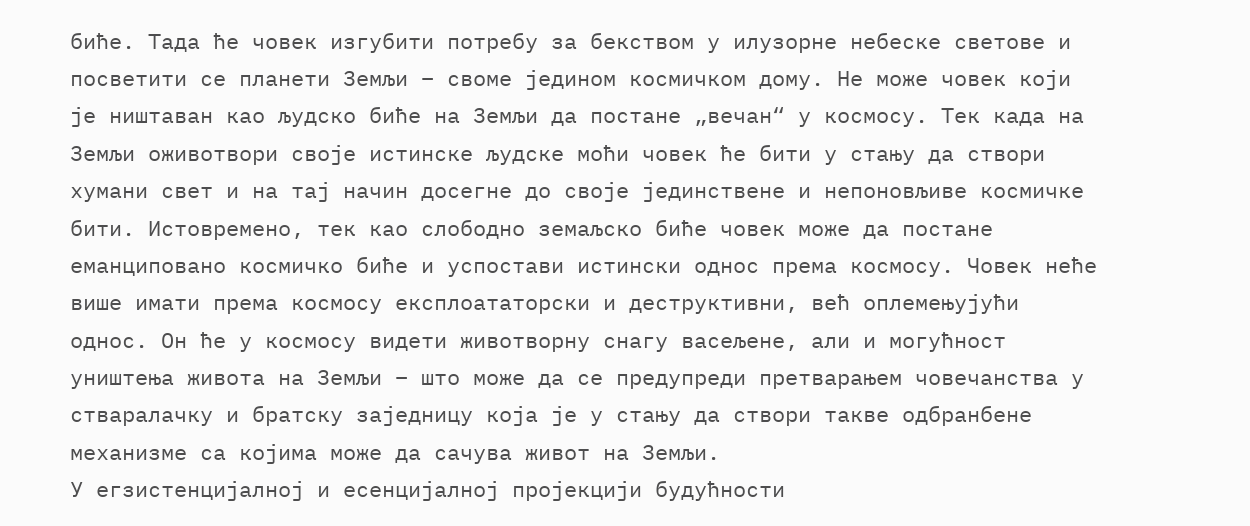биће. Тада ће човек изгубити потребу за бекством у илузорне небеске светове и посветити се планети Земљи – своме једином космичком дому. Не може човек који је ништаван као људско биће на Земљи да постане „вечан“ у космосу. Тек када на Земљи оживотвори своје истинске људске моћи човек ће бити у стању да створи хумани свет и на тај начин досегне до своје јединствене и непоновљиве космичке бити. Истовремено, тек као слободно земаљско биће човек може да постане еманциповано космичко биће и успостави истински однос према космосу. Човек неће више имати према космосу експлоататорски и деструктивни, већ оплемењујући однос. Он ће у космосу видети животворну снагу васељене, али и могућност уништења живота на Земљи – што може да се предупреди претварањем човечанства у стваралачку и братску заједницу која је у стању да створи такве одбранбене механизме са којима може да сачува живот на Земљи.
У егзистенцијалној и есенцијалној пројекцији будућности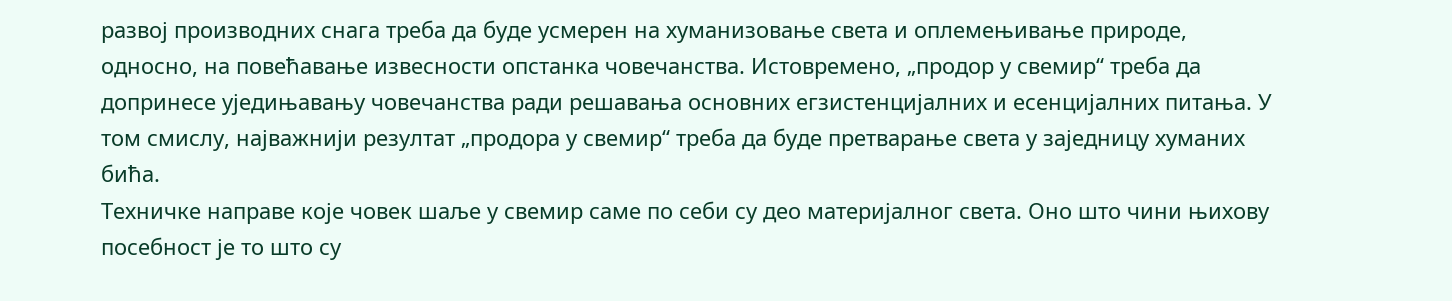развој производних снага треба да буде усмерен на хуманизовање света и оплемењивање природе, односно, на повећавање извесности опстанка човечанства. Истовремено, „продор у свемир“ треба да допринесе уједињавању човечанства ради решавања основних егзистенцијалних и есенцијалних питања. У том смислу, најважнији резултат „продора у свемир“ треба да буде претварање света у заједницу хуманих бића.
Техничке направе које човек шаље у свемир саме по себи су део материјалног света. Оно што чини њихову посебност је то што су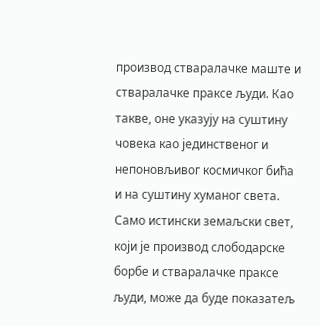производ стваралачке маште и стваралачке праксе људи. Као такве, оне указују на суштину човека као јединственог и непоновљивог космичког бића и на суштину хуманог света. Само истински земаљски свет, који је производ слободарске борбе и стваралачке праксе људи, може да буде показатељ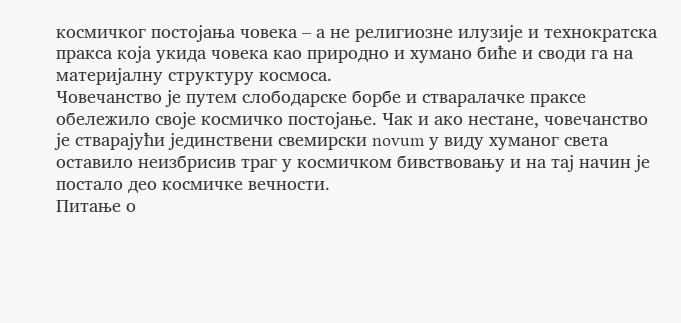космичког постојања човека – а не религиозне илузије и технократска пракса која укида човека као природно и хумано биће и своди га на материјалну структуру космоса.
Човечанство је путем слободарске борбе и стваралачке праксе обележило своје космичко постојање. Чак и ако нестане, човечанство је стварајући јединствени свемирски novum у виду хуманог света оставило неизбрисив траг у космичком бивствовању и на тај начин је постало део космичке вечности.
Питање о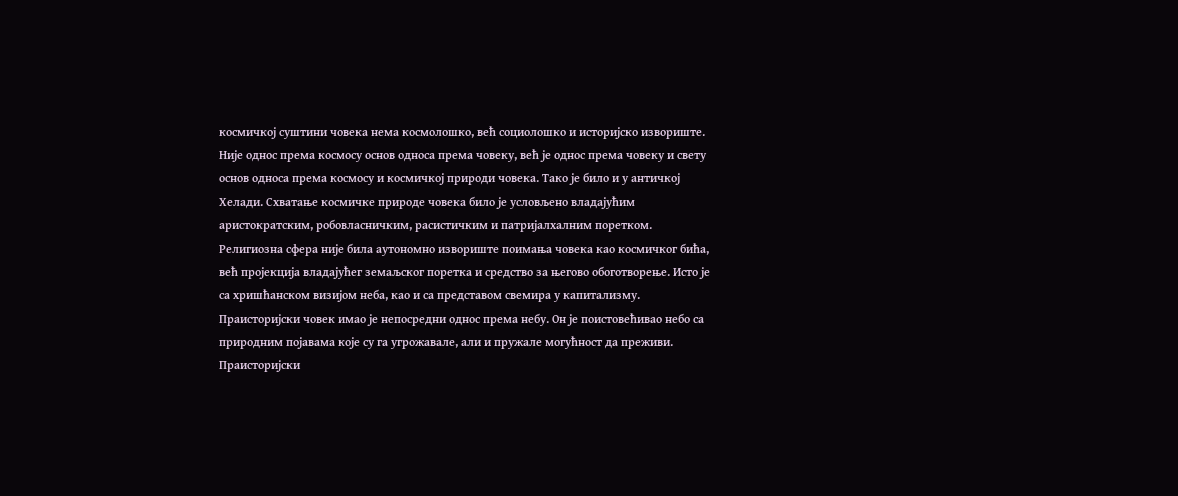космичкој суштини човека нема космолошко, већ социолошко и историјско извориште. Није однос према космосу основ односа према човеку, већ је однос према човеку и свету основ односа према космосу и космичкој природи човека. Тако је било и у античкој Хелади. Схватање космичке природе човека било је условљено владајућим аристократским, робовласничким, расистичким и патријалхалним поретком. Религиозна сфера није била аутономно извориште поимања човека као космичког бића, већ пројекција владајућег земаљског поретка и средство за његово обоготворење. Исто је са хришћанском визијом неба, као и са представом свемира у капитализму.
Праисторијски човек имао је непосредни однос према небу. Он је поистовећивао небо са природним појавама које су га угрожавале, али и пружале могућност да преживи. Праисторијски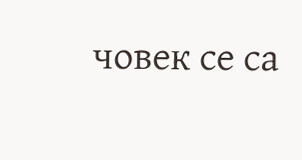човек се са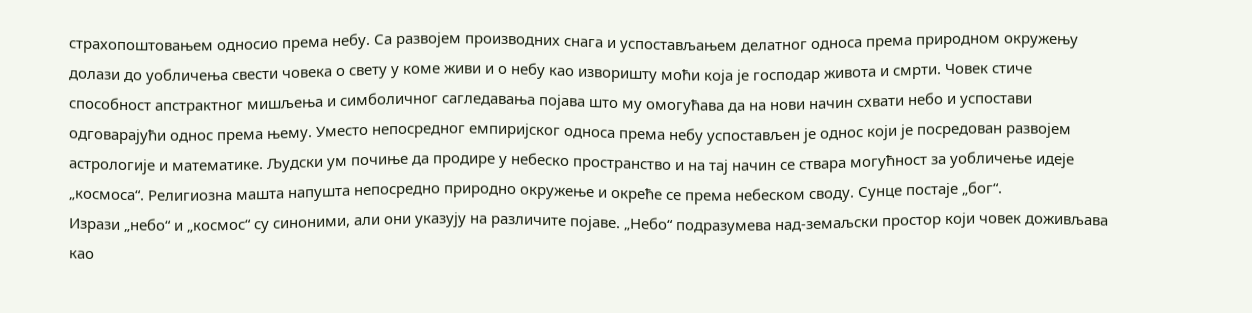страхопоштовањем односио према небу. Са развојем производних снага и успостављањем делатног односа према природном окружењу долази до уобличења свести човека о свету у коме живи и о небу као изворишту моћи која је господар живота и смрти. Човек стиче способност апстрактног мишљења и симболичног сагледавања појава што му омогућава да на нови начин схвати небо и успостави одговарајући однос према њему. Уместо непосредног емпиријског односа према небу успостављен је однос који је посредован развојем астрологије и математике. Људски ум почиње да продире у небеско пространство и на тај начин се ствара могућност за уобличење идеје „космоса“. Религиозна машта напушта непосредно природно окружење и окреће се према небеском своду. Сунце постаје „бог“.
Изрази „небо“ и „космос“ су синоними, али они указују на различите појаве. „Небо“ подразумева над-земаљски простор који човек доживљава као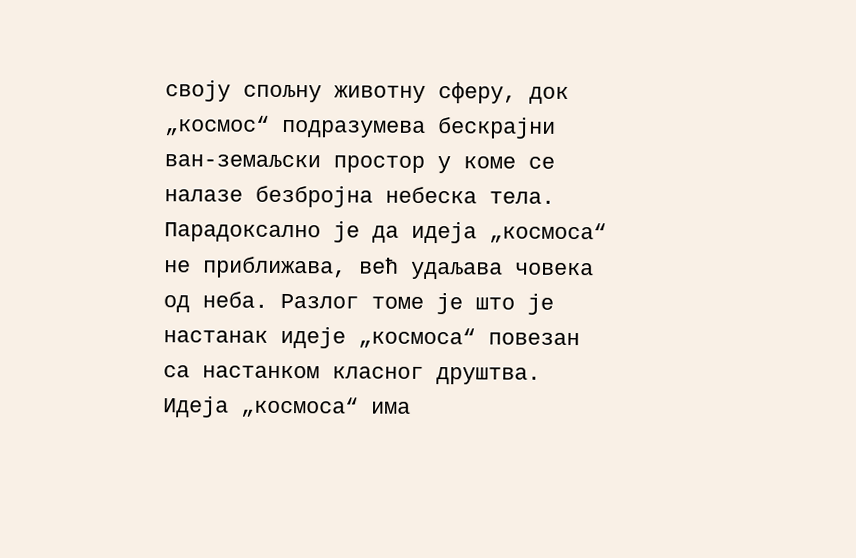своју спољну животну сферу, док „космос“ подразумева бескрајни ван-земаљски простор у коме се налазе безбројна небеска тела. Парадоксално је да идеја „космоса“ не приближава, већ удаљава човека од небa. Разлог томе је што је настанак идеје „космоса“ повезан са настанком класног друштва. Идеја „космоса“ има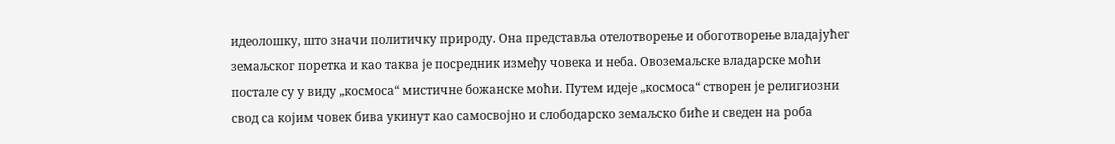идеолошку, што значи политичку природу. Она представља отелотворење и обоготворење владајућег земаљског поретка и као таква је посредник између човека и неба. Овоземаљске владарске моћи постале су у виду „космоса“ мистичне божанске моћи. Путем идеје „космоса“ створен је религиозни свод са којим човек бива укинут као самосвојно и слободарско земаљско биће и сведен на роба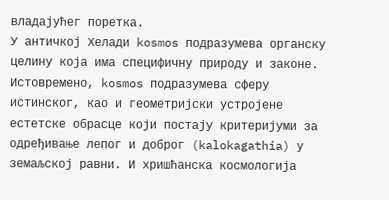владајућег поретка.
У античкој Хелади kosmos подразумева органску целину која има специфичну природу и законе. Истовремено, kosmos подразумева сферу истинског, као и геометријски устројене естетске обрасце који постају критеријуми за одређивање лепог и доброг (kalokagathia) у земаљској равни. И хришћанска космологија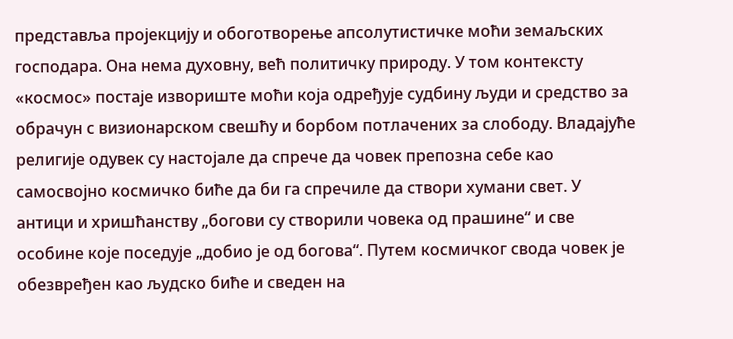представља пројекцију и обоготворење апсолутистичке моћи земаљских господара. Она нема духовну, већ политичку природу. У том контексту «космос» постаје извориште моћи која одређује судбину људи и средство за обрачун с визионарском свешћу и борбом потлачених за слободу. Владајуће религије одувек су настојале да спрече да човек препозна себе као самосвојно космичко биће да би га спречиле да створи хумани свет. У антици и хришћанству „богови су створили човека од прашине“ и све особине које поседује „добио је од богова“. Путем космичког свода човек је обезвређен као људско биће и сведен на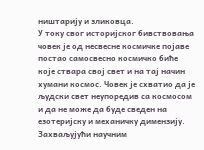ништарију и зликовца.
У току свог историјског бивствовања човек је од несвесне космичке појаве постао самосвесно космичко биће које ствара свој свет и на тај начин хумани космос. Човек је схватио да је људски свет неупоредив са космосом и да не може да буде сведен на езотеријску и механичку димензију. Захваљујући научним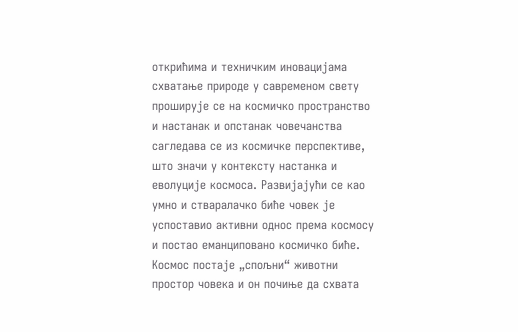открићима и техничким иновацијама схватање природе у савременом свету проширује се на космичко пространство и настанак и опстанак човечанства сагледава се из космичке перспективе, што значи у контексту настанка и еволуције космоса. Развијајући се као умно и стваралачко биће човек је успоставио активни однос према космосу и постао еманциповано космичко биће. Космос постаје „спољни“ животни простор човека и он почиње да схвата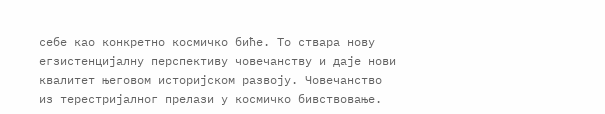себе као конкретно космичко биће. То ствара нову егзистенцијалну перспективу човечанству и даје нови квалитет његовом историјском развоју. Човечанство из терестријалног прелази у космичко бивствовање.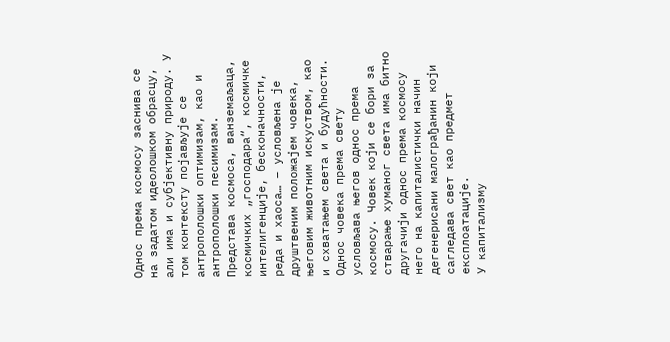Однос према космосу заснива се на задатом идеолошком обрасцу, али има и субјективну природу. У том контексту појављује се антрополошки оптимизам, као и антрополошки песимизам. Представа космоса, ванземаљаца, космичких „господара“, космичке интелигенције, бесконачности, реда и хаоса… – условљена је друштвеним положајем човека, његовим животним искуством, као и схватањем света и будућности. Однос човека према свету условљава његов однос према космосу. Човек који се бори за стварање хуманог света има битно другачији однос према космосу него на капиталистички начин дегенерисани малограђанин који сагледава свет као предмет експлоатације.
У капитализму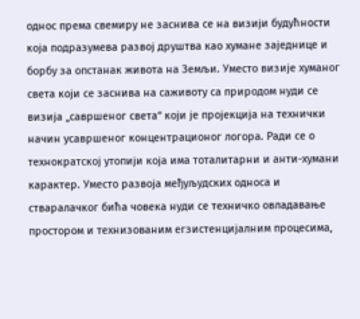однос према свемиру не заснива се на визији будућности која подразумева развој друштва као хумане заједнице и борбу за опстанак живота на Земљи. Уместо визије хуманог света који се заснива на саживоту са природом нуди се визија „савршеног света“ који је пројекција на технички начин усавршеног концентрационог логора. Ради се о технократској утопији која има тоталитарни и анти-хумани карактер. Уместо развоја међуљудских односа и стваралачког бића човека нуди се техничко овладавање простором и технизованим егзистенцијалним процесима,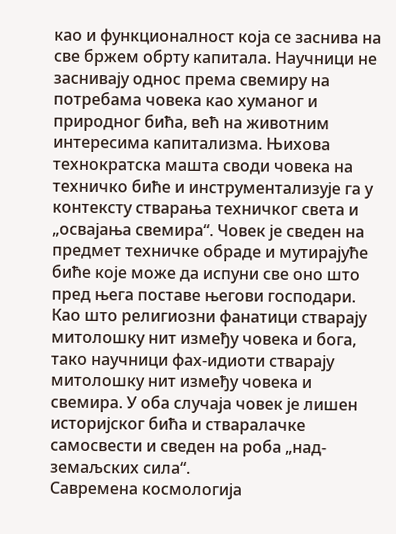као и функционалност која се заснива на све бржем обрту капитала. Научници не заснивају однос према свемиру на потребама човека као хуманог и природног бића, већ на животним интересима капитализма. Њихова технократска машта своди човека на техничко биће и инструментализује га у контексту стварања техничког света и „освајања свемира“. Човек је сведен на предмет техничке обраде и мутирајуће биће које може да испуни све оно што пред њега поставе његови господари. Као што религиозни фанатици стварају митолошку нит између човека и бога, тако научници фах-идиоти стварају митолошку нит између човека и свемира. У оба случаја човек је лишен историјског бића и стваралачке самосвести и сведен на роба „над-земаљских сила“.
Савремена космологија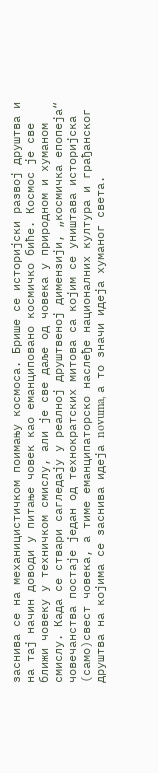заснива се на механицистичком поимању космоса. Брише се историјски развој друштва и на тај начин доводи у питање човек као еманциповано космичко биће. Космос је све ближи човеку у техничком смислу, али је све даље од човека у природном и хуманом смислу. Када се ствари сагледају у реалној друштвеној димензији, „космичка епопеја“ човечанства постаје један од технократских митова са којим се уништава историјска (само)свест човека, а тиме еманципаторско наслеђе националних култура и грађанског друштва на којима се заснива идеја novuma, а то значи идеја хуманог света.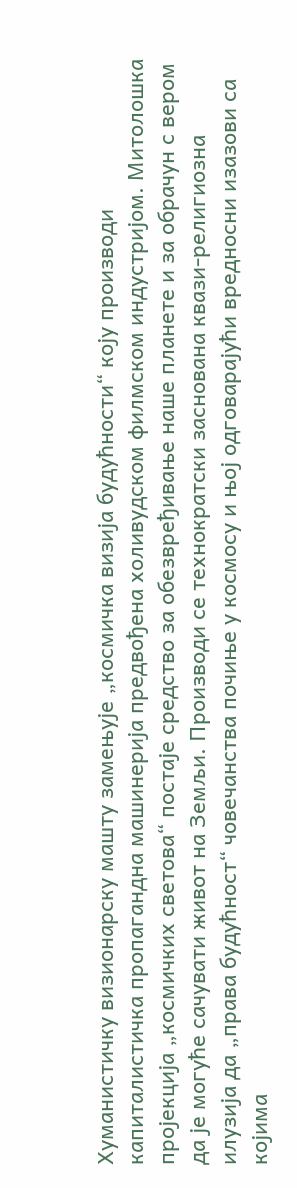Хуманистичку визионарску машту замењује „космичка визија будућности“ коју производи капиталистичка пропагандна машинерија предвођена холивудском филмском индустријом. Митолошка пројекција „космичких светова“ постаје средство за обезвређивање наше планете и за обрачун с вером да је могуће сачувати живот на Земљи. Производи се технократски заснована квази-религиозна илузија да „права будућност“ човечанства почиње у космосу и њој одговарајући вредносни изазови са којима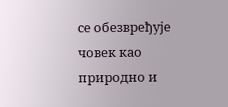се обезвређује човек као природно и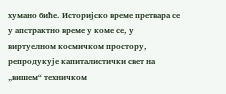хумано биће. Историјско време претвара се у апстрактно време у коме се, у виртуелном космичком простору, репродукује капиталистички свет на „вишем“ техничком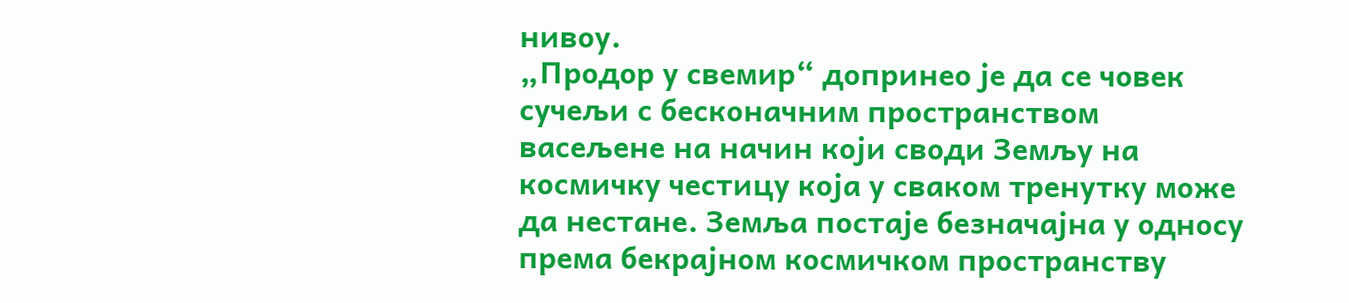нивоу.
„Продор у свемир“ допринео је да се човек сучељи с бесконачним пространством васељене на начин који своди Земљу на космичку честицу која у сваком тренутку може да нестане. Земља постаје безначајна у односу према бекрајном космичком пространству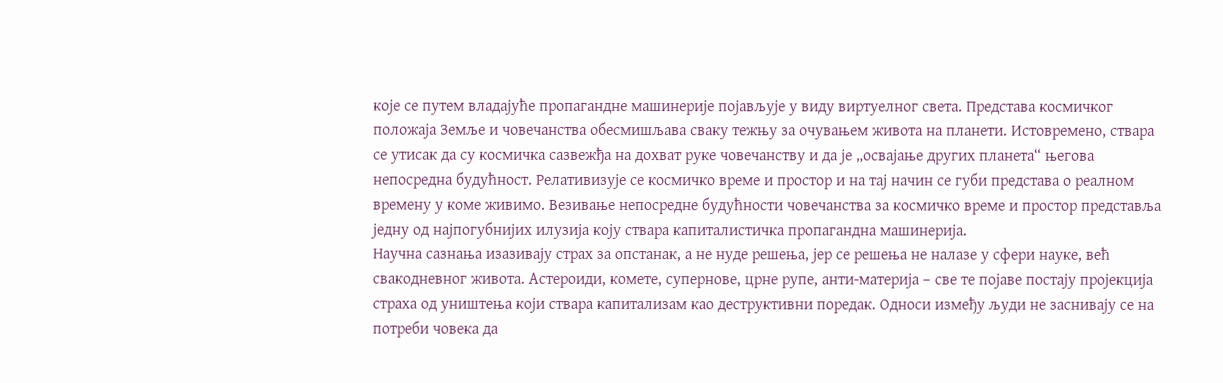које се путем владајуће пропагандне машинерије појављује у виду виртуелног света. Представа космичког положаја Земље и човечанства обесмишљава сваку тежњу за очувањем живота на планети. Истовремено, ствара се утисак да су космичка сазвежђа на дохват руке човечанству и да је „освајање других планета“ његова непосредна будућност. Релативизује се космичко време и простор и на тај начин се губи представа о реалном времену у коме живимо. Везивање непосредне будућности човечанства за космичко време и простор представља једну од најпогубнијих илузија коју ствара капиталистичка пропагандна машинерија.
Научна сазнања изазивају страх за опстанак, а не нуде решења, јер се решења не налазе у сфери науке, већ свакодневног живота. Астероиди, комете, супернове, црне рупе, анти-материја – све те појаве постају пројекција страха од уништења који ствара капитализам као деструктивни поредак. Односи између људи не заснивају се на потреби човека да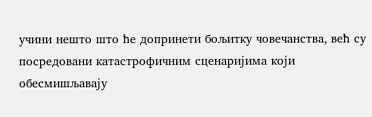учини нешто што ће допринети бољитку човечанства, већ су посредовани катастрофичним сценаријима који обесмишљавају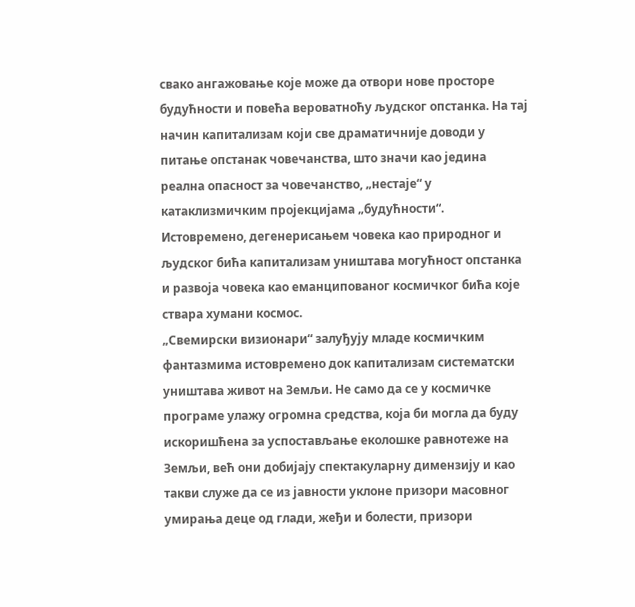свако ангажовање које може да отвори нове просторе будућности и повећа вероватноћу људског опстанка. На тај начин капитализам који све драматичније доводи у питање опстанак човечанства, што значи као једина реална опасност за човечанство, „нестаје“ у катаклизмичким пројекцијама „будућности“. Истовремено, дегенерисањем човека као природног и људског бића капитализам уништава могућност опстанка и развоја човека као еманципованог космичког бића које ствара хумани космос.
„Свемирски визионари“ залуђују младе космичким фантазмима истовремено док капитализам систематски уништава живот на Земљи. Не само да се у космичке програме улажу огромна средства, која би могла да буду искоришћена за успостављање еколошке равнотеже на Земљи, већ они добијају спектакуларну димензију и као такви служе да се из јавности уклоне призори масовног умирања деце од глади, жеђи и болести, призори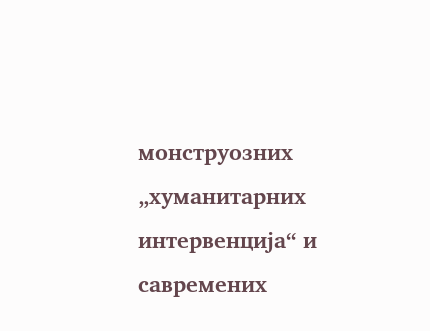монструозних „хуманитарних интервенција“ и савремених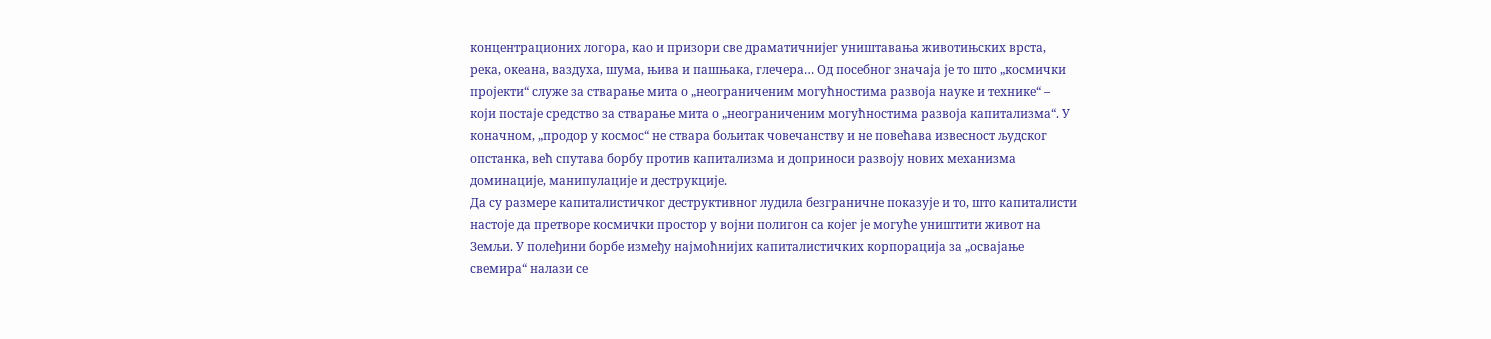концентрационих логора, као и призори све драматичнијег уништавања животињских врста, река, океана, ваздуха, шума, њива и пашњака, глечера… Од посебног значаја је то што „космички пројекти“ служе за стварање мита о „неограниченим могућностима развоја науке и технике“ – који постаје средство за стварање мита о „неограниченим могућностима развоја капитализма“. У коначном, „продор у космос“ не ствара бољитак човечанству и не повећава извесност људског опстанка, већ спутава борбу против капитализма и доприноси развоју нових механизма доминације, манипулације и деструкције.
Да су размере капиталистичког деструктивног лудила безграничне показује и то, што капиталисти настоје да претворе космички простор у војни полигон са којег је могуће уништити живот на Земљи. У полеђини борбе између најмоћнијих капиталистичких корпорација за „освајање свемира“ налази се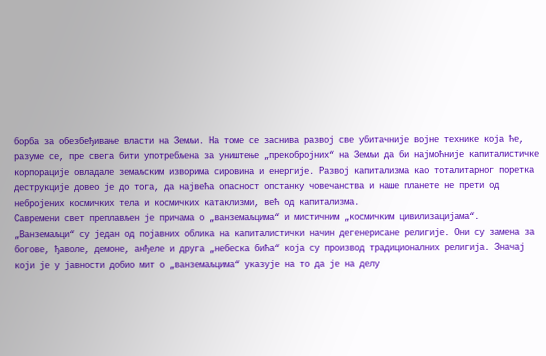борба за обезбеђивање власти на Земљи. На томе се заснива развој све убитачније војне технике која ће, разуме се, пре свега бити употребљена за уништење „прекобројних“ на Земљи да би најмоћније капиталистичке корпорације овладале земаљским изворима сировина и енергије. Развој капитализма као тоталитарног поретка деструкције довео је до тога, да највећа опасност опстанку човечанства и наше планете не прети од небројeних космичких тела и космичких катаклизми, већ од капитализма.
Савремени свет преплављен је причама о „ванземаљцима“ и мистичним „космичким цивилизацијама“. „Ванземаљци“ су један од појавних облика на капиталистички начин дегенерисане религије. Они су замена за богове, ђаволе, демоне, анђеле и друга „небеска бића“ која су производ традиционалних религија. Значај који је у јавности добио мит о „ванземаљцима“ указује на то да је на делу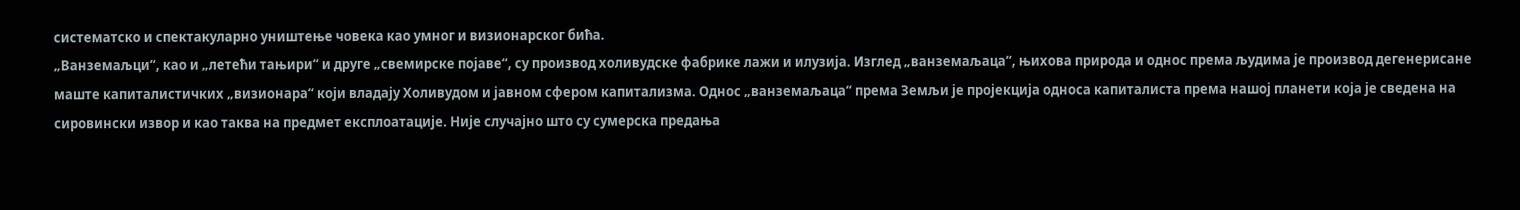систематско и спектакуларно уништење човека као умног и визионарског бића.
„Ванземаљци“, као и „летећи тањири“ и друге „свемирске појаве“, су производ холивудске фабрике лажи и илузија. Изглед „ванземаљаца“, њихова природа и однос према људима је производ дегенерисане маште капиталистичких „визионара“ који владају Холивудом и јавном сфером капитализма. Однос „ванземаљаца“ према Земљи је пројекција односа капиталиста према нашој планети која је сведена на сировински извор и као таква на предмет експлоатације. Није случајно што су сумерска предања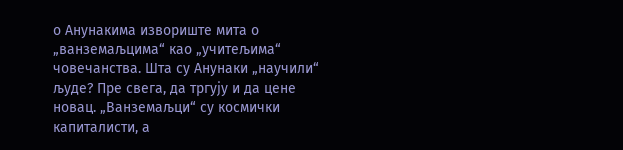о Анунакима извориште мита о „ванземаљцима“ као „учитељима“ човечанства. Шта су Анунаки „научили“ људе? Пре свега, да тргују и да цене новац. „Ванземаљци“ су космички капиталисти, а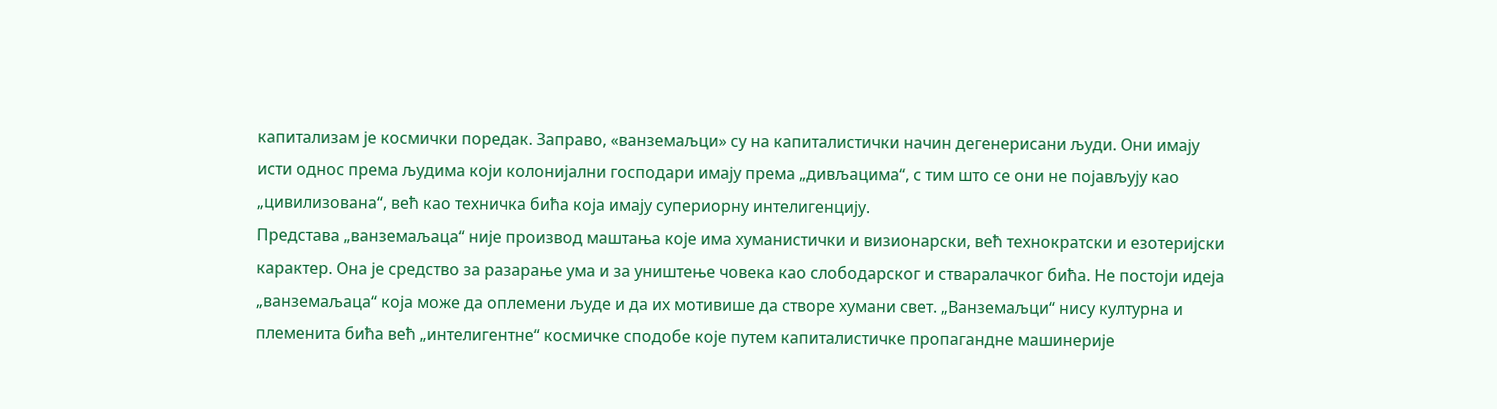капитализам је космички поредак. Заправо, «ванземаљци» су на капиталистички начин дегенерисани људи. Они имају исти однос према људима који колонијални господари имају према „дивљацима“, с тим што се они не појављују као „цивилизована“, већ као техничка бића која имају супериорну интелигенцију.
Представа „ванземаљаца“ није производ маштања које има хуманистички и визионарски, већ технократски и езотеријски карактер. Она је средство за разарање ума и за уништење човека као слободарског и стваралачког бића. Не постоји идеја „ванземаљаца“ која може да оплемени људе и да их мотивише да створе хумани свет. „Ванземаљци“ нису културна и племенита бића већ „интелигентне“ космичке сподобе које путем капиталистичке пропагандне машинерије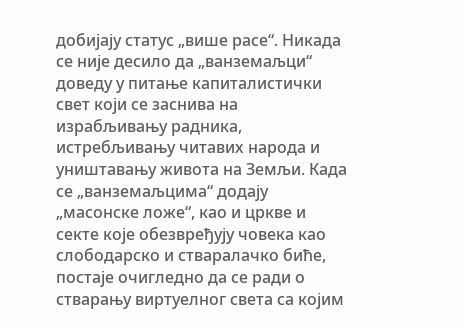добијају статус „више расе“. Никада се није десило да „ванземаљци“ доведу у питање капиталистички свет који се заснива на израбљивању радника, истребљивању читавих народа и уништавању живота на Земљи. Када се „ванземаљцима“ додају „масонске ложе“, као и цркве и секте које обезвређују човека као слободарско и стваралачко биће, постаје очигледно да се ради о стварању виртуелног света са којим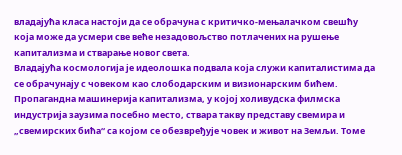владајућа класа настоји да се обрачуна с критичко-мењалачком свешћу која може да усмери све веће незадовољство потлачених на рушење капитализма и стварање новог света.
Владајућа космологија је идеолошка подвала која служи капиталистима да се обрачунају с човеком као слободарским и визионарским бићем. Пропагандна машинерија капитализма, у којој холивудска филмска индустрија заузима посебно место, ствара такву представу свемира и „свемирских бића“ са којом се обезвређује човек и живот на Земљи. Томе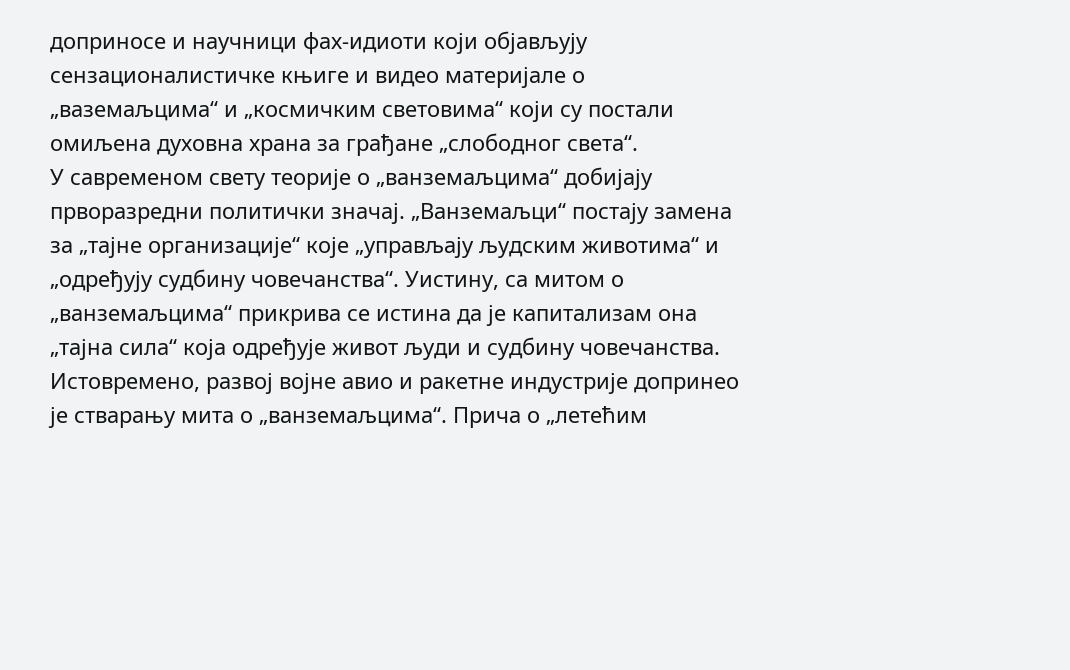доприносе и научници фах-идиоти који објављују сензационалистичке књиге и видео материјале о „ваземаљцима“ и „космичким световима“ који су постали омиљена духовна храна за грађане „слободног света“.
У савременом свету теорије о „ванземаљцима“ добијају прворазредни политички значај. „Ванземаљци“ постају замена за „тајне организације“ које „управљају људским животима“ и „одређују судбину човечанства“. Уистину, са митом о „ванземаљцима“ прикрива се истина да је капитализам она „тајна сила“ која одређује живот људи и судбину човечанства. Истовремено, развој војне авио и ракетне индустрије допринео је стварању мита о „ванземаљцима“. Прича о „летећим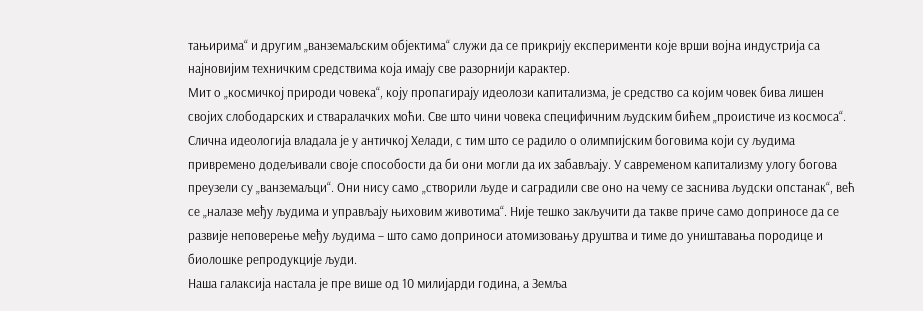тањирима“ и другим „ванземаљским објектима“ служи да се прикрију експерименти које врши војна индустрија са најновијим техничким средствима која имају све разорнији карактер.
Мит о „космичкој природи човека“, коју пропагирају идеолози капитализма, је средство са којим човек бива лишен својих слободарских и стваралачких моћи. Све што чини човека специфичним људским бићем „проистиче из космоса“. Слична идеологија владала је у античкој Хелади, с тим што се радило о олимпијским боговима који су људима привремено додељивали своје способости да би они могли да их забављају. У савременом капитализму улогу богова преузели су „ванземаљци“. Они нису само „створили људе и саградили све оно на чему се заснива људски опстанак“, већ се „налазе међу људима и управљају њиховим животима“. Није тешко закључити да такве приче само доприносе да се развије неповерење међу људима – што само доприноси атомизовању друштва и тиме до уништавања породице и биолошке репродукције људи.
Наша галаксија настала је пре више од 10 милијарди година, а Земља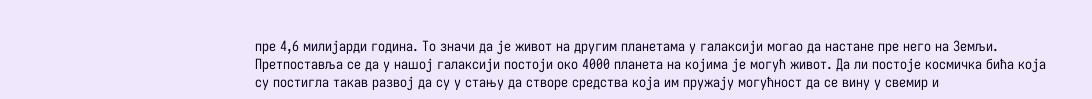пре 4,6 милијарди година. То значи да је живот на другим планетама у галаксији могао да настане пре него на Земљи. Претпоставља се да у нашој галаксији постоји око 4000 планета на којима је могућ живот. Да ли постоје космичка бића која су постигла такав развој да су у стању да створе средства која им пружају могућност да се вину у свемир и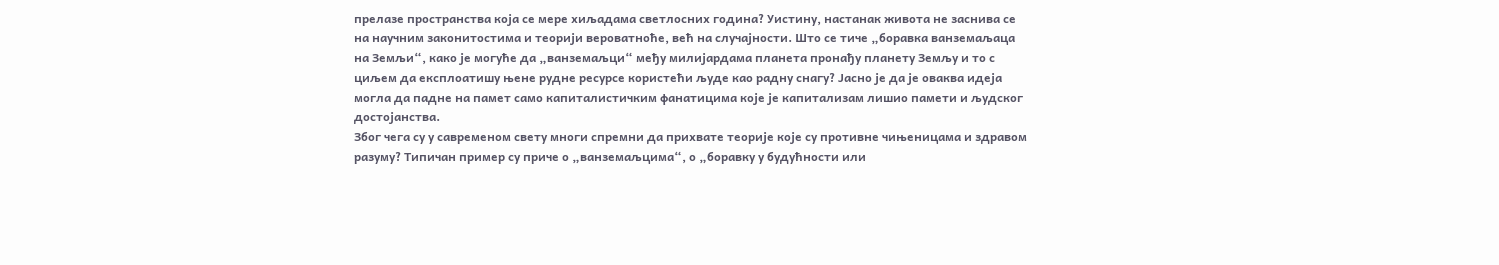прелазе пространства која се мере хиљадама светлосних година? Уистину, настанак живота не заснива се на научним законитостима и теорији вероватноће, већ на случајности. Што се тиче „боравка ванземаљаца на Земљи“, како је могуће да „ванземаљци“ међу милијардама планета пронађу планету Земљу и то с циљем да експлоатишу њене рудне ресурсе користећи људе као радну снагу? Јасно је да је оваква идеја могла да падне на памет само капиталистичким фанатицима које је капитализам лишио памети и људског достојанства.
Због чега су у савременом свету многи спремни да прихвате теорије које су противне чињеницама и здравом разуму? Типичан пример су приче о „ванземаљцима“, о „боравку у будућности или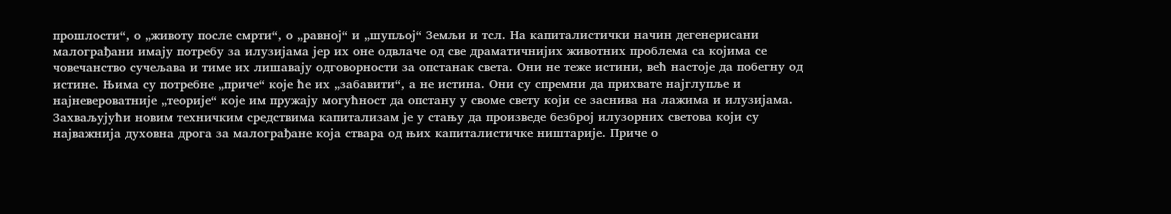прошлости“, о „животу после смрти“, о „равној“ и „шупљој“ Земљи и тсл. На капиталистички начин дегенерисани малограђани имају потребу за илузијама јер их оне одвлаче од све драматичнијих животних проблема са којима се човечанство сучељава и тиме их лишавају одговорности за опстанак света. Они не теже истини, већ настоје да побегну од истине. Њима су потребне „приче“ које ће их „забавити“, а не истина. Они су спремни да прихвате најглупље и најневероватније „теорије“ које им пружају могућност да опстану у своме свету који се заснива на лажима и илузијама. Захваљујући новим техничким средствима капитализам је у стању да произведе безброј илузорних светова који су најважнија духовна дрога за малограђане која ствара од њих капиталистичке ништарије. Приче о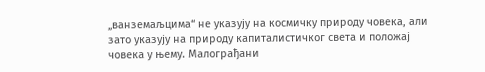„ванземаљцима“ не указују на космичку природу човека, али зато указују на природу капиталистичког света и положај човека у њему. Малограђани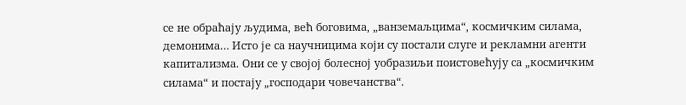се не обраћају људима, већ боговима, „ванземаљцима“, космичким силама, демонима… Исто је са научницима који су постали слуге и рекламни агенти капитализма. Они се у својој болесној уобразиљи поистовећују са „космичким силама“ и постају „господари човечанства“.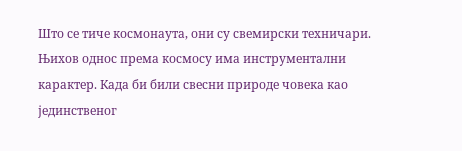Што се тиче космонаута, они су свемирски техничари. Њихов однос према космосу има инструментални карактер. Када би били свесни природе човека као јединственог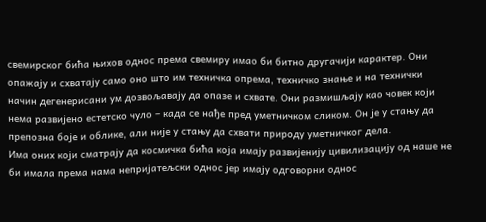свемирског бића њихов однос према свемиру имао би битно другачији карактер. Они опажају и схватају само оно што им техничка опрема, техничко знање и на технички начин дегенерисани ум дозвољавају да опазе и схвате. Они размишљају као човек који нема развијено естетско чуло – када се нађе пред уметничком сликом. Он је у стању да препозна боје и облике, али није у стању да схвати природу уметничког дела.
Има оних који сматрају да космичка бића која имају развијенију цивилизацију од наше не би имала према нама непријатељски однос јер имају одговорни однос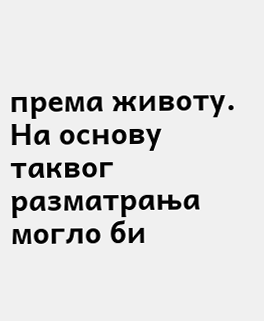према животу. На основу таквог разматрања могло би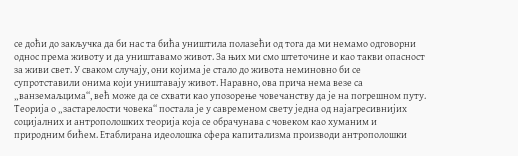се доћи до закључка да би нас та бића уништила полазећи од тога да ми немамо одговорни однос према животу и да уништавамо живот. За њих ми смо штеточине и као такви опасност за живи свет. У сваком случају, они којима је стало до живота неминовно би се супротставили онима који уништавају живот. Наравно, ова прича нема везе са „ванземаљцима“, већ може да се схвати као упозорење човечанству да је на погрешном путу.
Теорија о „застарелости човека“ постала је у савременом свету једна од најагресивнијих социјалних и антрополошких теорија која се обрачунава с човеком као хуманим и природним бићем. Етаблирана идеолошка сфера капитализма производи антрополошки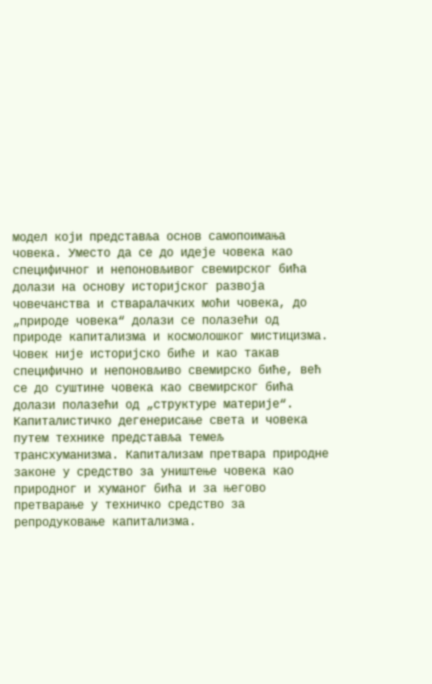модел који представља основ самопоимања човека. Уместо да се до идеје човека као специфичног и непоновљивог свемирског бића долази на основу историјског развоја човечанства и стваралачких моћи човека, до „природе човека“ долази се полазећи од природе капитализма и космолошког мистицизма. Човек није историјско биће и као такав специфично и непоновљиво свемирско биће, већ се до суштине човека као свемирског бића долази полазећи од „структуре материје“. Капиталистичко дегенерисање света и човека путем технике представља темељ трансхуманизма. Капитализам претвара природне законе у средство за уништење човека као природног и хуманог бића и за његово претварање у техничко средство за репродуковање капитализма.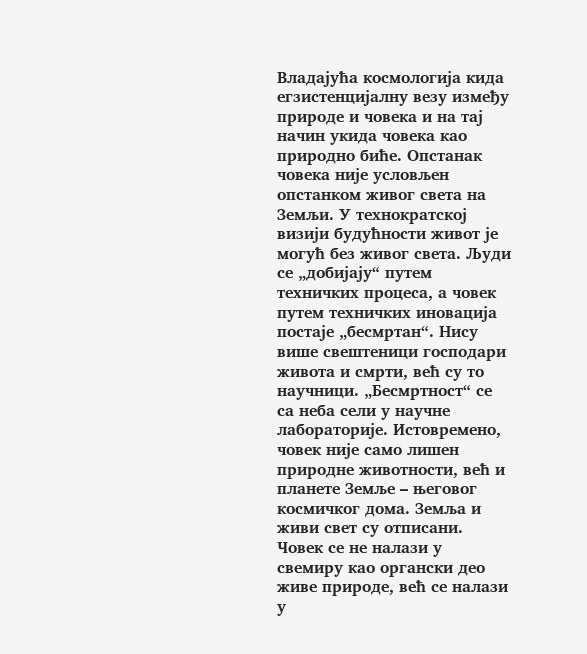Владајућа космологија кида егзистенцијалну везу између природе и човека и на тај начин укида човека као природно биће. Опстанак човека није условљен опстанком живог света на Земљи. У технократској визији будућности живот је могућ без живог света. Људи се „добијају“ путем техничких процеса, а човек путем техничких иновација постаје „бесмртан“. Нису више свештеници господари живота и смрти, већ су то научници. „Бесмртност“ се са неба сели у научне лабораторије. Истовремено, човек није само лишен природне животности, већ и планете Земље – његовог космичког дома. Земља и живи свет су отписани. Човек се не налази у свемиру као органски део живе природе, већ се налази у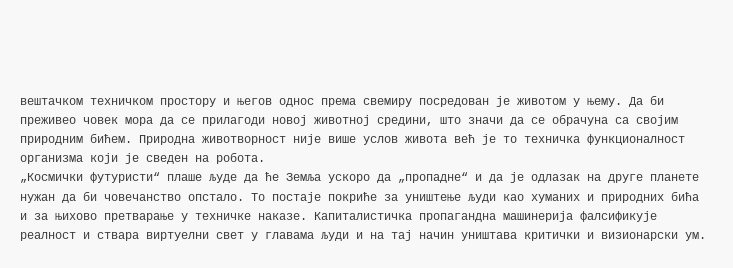вештачком техничком простору и његов однос према свемиру посредован је животом у њему. Да би преживео човек мора да се прилагоди новој животној средини, што значи да се обрачуна са својим природним бићем. Природна животворност није више услов живота већ је то техничка функционалност организма који је сведен на робота.
„Космички футуристи“ плаше људе да ће Земља ускоро да „пропадне“ и да је одлазак на друге планете нужан да би човечанство опстало. То постаје покриће за уништење људи као хуманих и природних бића и за њихово претварање у техничке наказе. Капиталистичка пропагандна машинерија фалсификује реалност и ствара виртуелни свет у главама људи и на тај начин уништава критички и визионарски ум.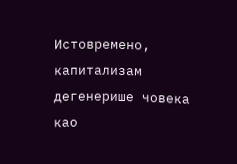Истовремено, капитализам дегенерише човека као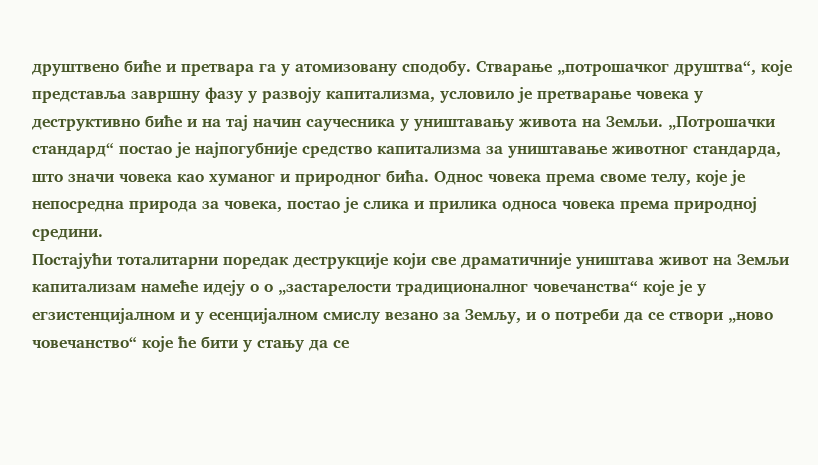друштвено биће и претвара га у атомизовану сподобу. Стварање „потрошачког друштва“, које представља завршну фазу у развоју капитализма, условило је претварање човека у деструктивно биће и на тај начин саучесника у уништавању живота на Земљи. „Потрошачки стандард“ постао је најпогубније средство капитализма за уништавање животног стандарда, што значи човека као хуманог и природног бића. Однос човека према своме телу, које је непосредна природа за човека, постао је слика и прилика односа човека према природној средини.
Постајући тоталитарни поредак деструкције који све драматичније уништава живот на Земљи капитализам намеће идеју о о „застарелости традиционалног човечанства“ које је у егзистенцијалном и у есенцијалном смислу везано за Земљу, и о потреби да се створи „ново човечанство“ које ће бити у стању да се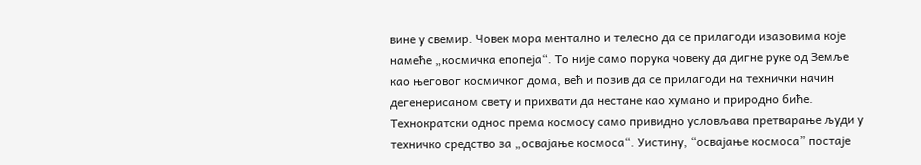вине у свемир. Човек мора ментално и телесно да се прилагоди изазовима које намеће „космичка епопеја“. То није само порука човеку да дигне руке од Земље као његовог космичког дома, већ и позив да се прилагоди на технички начин дегенерисаном свету и прихвати да нестане као хумано и природно биће.
Технократски однос према космосу само привидно условљава претварање људи у техничко средство за „освајање космоса“. Уистину, “освајање космоса” постаје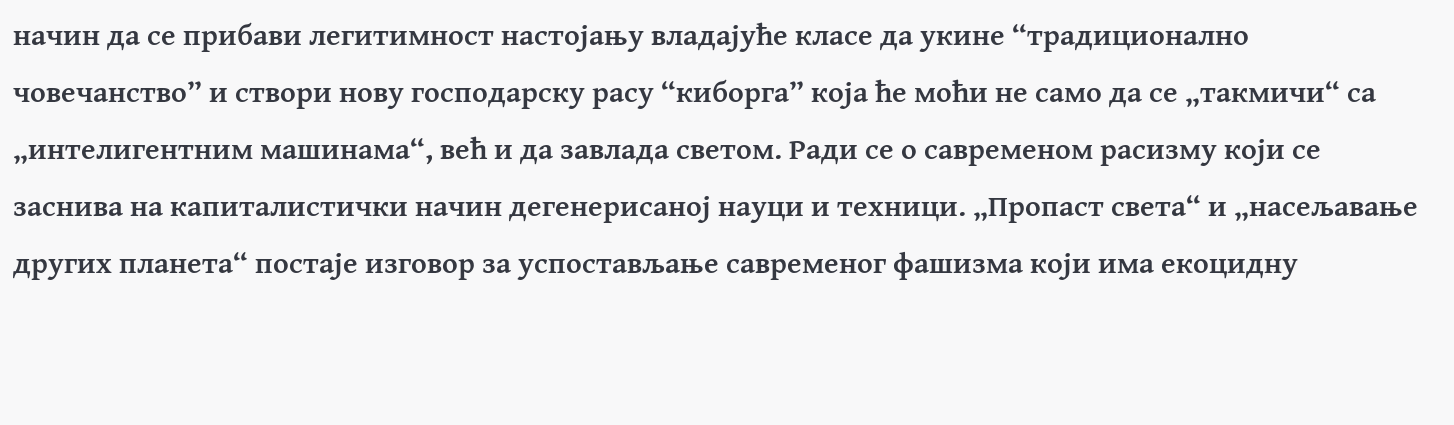начин да се прибави легитимност настојању владајуће класе да укине “традиционално човечанство” и створи нову господарску расу “киборга” која ће моћи не само да се „такмичи“ са „интелигентним машинама“, већ и да завлада светом. Ради се о савременом расизму који се заснива на капиталистички начин дегенерисаној науци и техници. „Пропаст света“ и „насељавање других планета“ постаје изговор за успостављање савременог фашизма који има екоцидну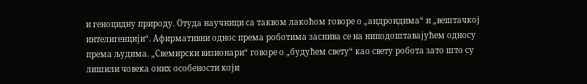и геноцидну природу. Отуда научници са таквом лакоћом говоре о „андроидима“ и „вештачкој интелигенцији“. Афирмативни однос према роботима заснива се на ниподоштавајућем односу према људима. „Свемирски визионари“ говоре о „будућем свету“ као свету робота зато што су лишили човека оних особености који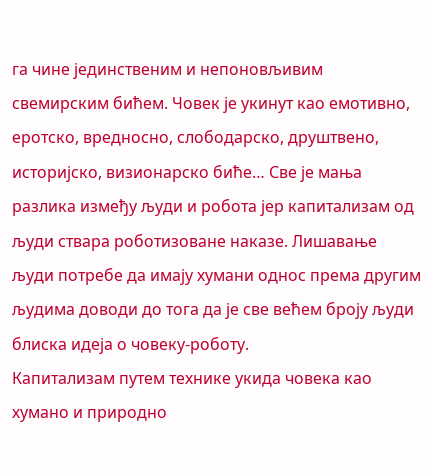га чине јединственим и непоновљивим свемирским бићем. Човек је укинут као емотивно, еротско, вредносно, слободарско, друштвено, историјско, визионарско биће… Све је мања разлика између људи и робота јер капитализам од људи ствара роботизоване наказе. Лишавање људи потребе да имају хумани однос према другим људима доводи до тога да је све већем броју људи блиска идеја о човеку-роботу.
Капитализам путем технике укида човека као хумано и природно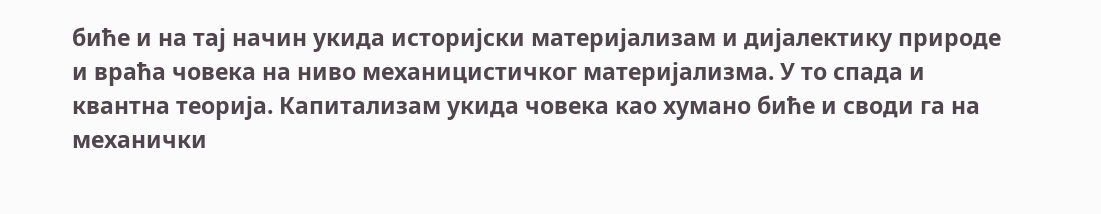биће и на тај начин укида историјски материјализам и дијалектику природе и враћа човека на ниво механицистичког материјализма. У то спада и квантна теорија. Капитализам укида човека као хумано биће и своди га на механички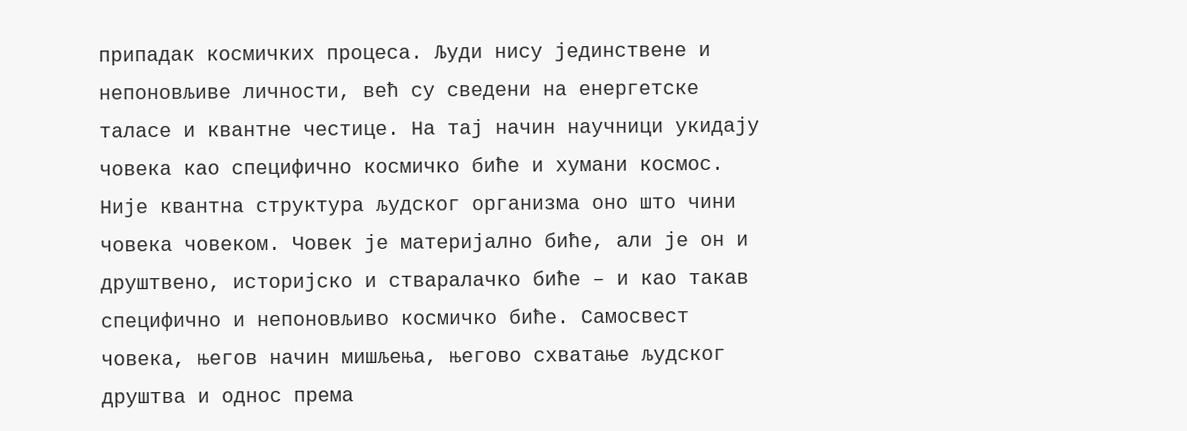припадак космичких процеса. Људи нису јединствене и непоновљиве личности, већ су сведени на енергетске таласе и квантне честице. На тај начин научници укидају човека као специфично космичко биће и хумани космос.
Није квантна структура људског организма оно што чини човека човеком. Човек је материјално биће, али је он и друштвено, историјско и стваралачко биће – и као такав специфично и непоновљиво космичко биће. Самосвест човека, његов начин мишљења, његово схватање људског друштва и однос према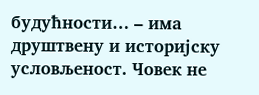будућности… – има друштвену и историјску условљеност. Човек не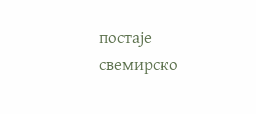постаје свемирско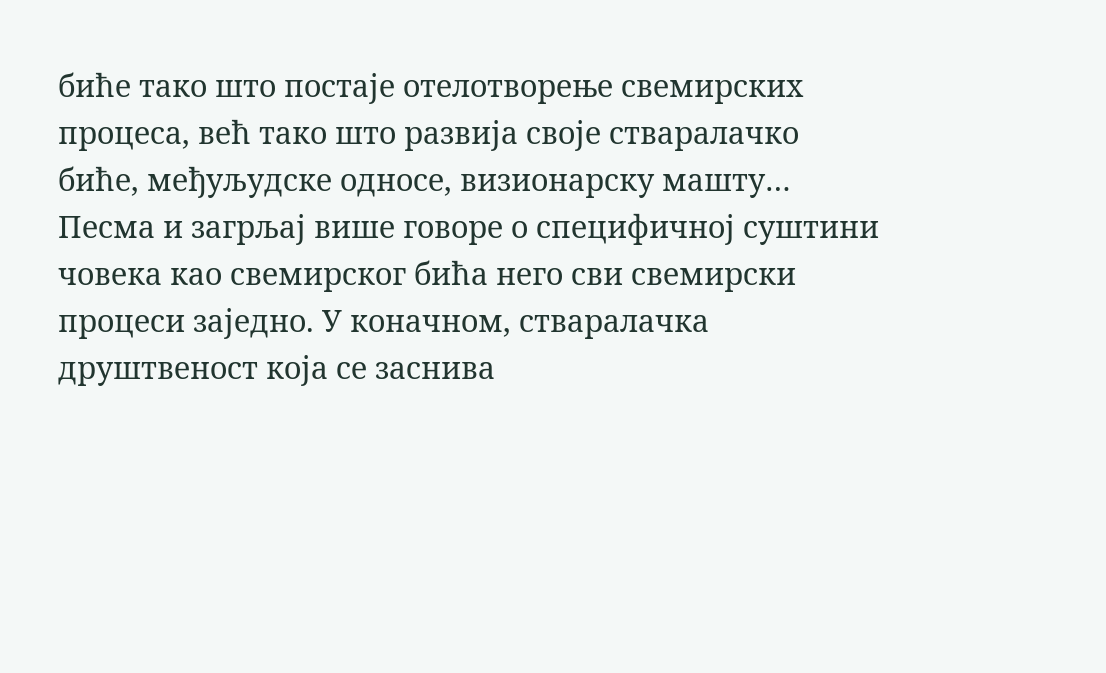биће тако што постаје отелотворење свемирских процеса, већ тако што развија своје стваралачко биће, међуљудске односе, визионарску машту… Песма и загрљај више говоре о специфичној суштини човека као свемирског бића него сви свемирски процеси заједно. У коначном, стваралачка друштвеност која се заснива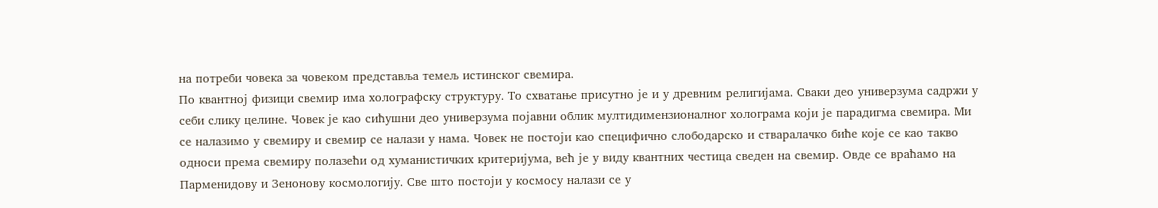на потреби човека за човеком представља темељ истинског свемира.
По квантној физици свемир има холографску структуру. То схватање присутно је и у древним религијама. Сваки део универзума садржи у себи слику целине. Човек је као сићушни део универзума појавни облик мултидимензионалног холограма који је парадигма свемира. Ми се налазимо у свемиру и свемир се налази у нама. Човек не постоји као специфично слободарско и стваралачко биће које се као такво односи према свемиру полазећи од хуманистичких критеријума, већ је у виду квантних честица сведен на свемир. Овде се враћамо на Парменидову и Зенонову космологију. Све што постоји у космосу налази се у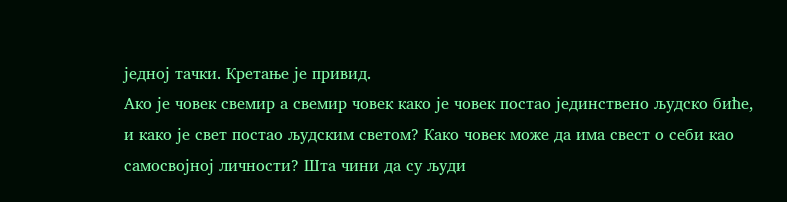једној тачки. Кретање је привид.
Ако је човек свемир а свемир човек како је човек постао јединствено људско биће, и како је свет постао људским светом? Како човек може да има свест о себи као самосвојној личности? Шта чини да су људи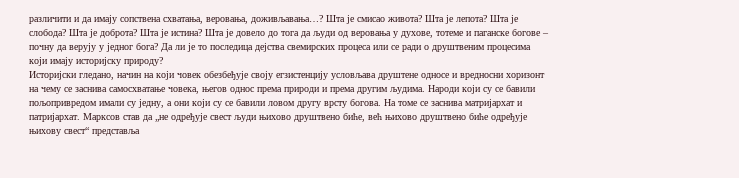различити и да имају сопствена схватања, веровања, доживљавања…? Шта је смисао живота? Шта је лепота? Шта је слобода? Шта је доброта? Шта је истина? Шта је довело до тога да људи од веровања у духове, тотеме и паганске богове – почну да верују у једног бога? Да ли је то последица дејства свемирских процеса или се ради о друштвеним процесима који имају историјску природу?
Историјски гледано, начин на који човек обезбеђује своју егзистенцију условљава друштене односе и вредносни хоризонт на чему се заснива самосхватање човека, његов однос према природи и према другим људима. Народи који су се бавили пољопривредом имали су једну, а они који су се бавили ловом другу врсту богова. На томе се заснива матријархат и патријархат. Марксов став да „не одређује свест људи њихово друштвено биће, већ њихово друштвено биће одређује њихову свест“ представља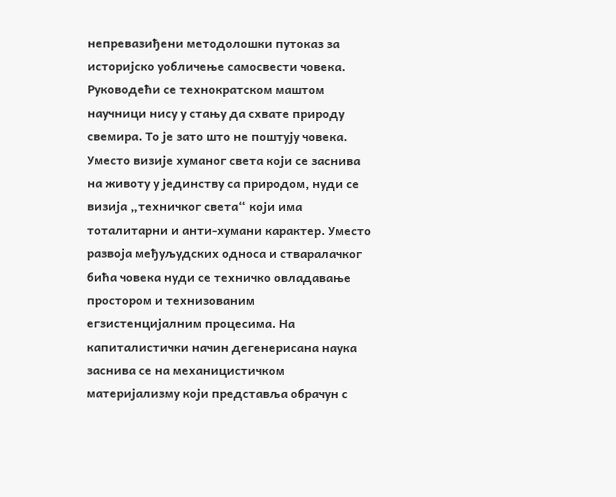непревазиђени методолошки путоказ за историјско уобличење самосвести човека.
Руководећи се технократском маштом научници нису у стању да схвате природу свемира. То је зато што не поштују човека. Уместо визије хуманог света који се заснива на животу у јединству са природом, нуди се визија „техничког света“ који има тоталитарни и анти-хумани карактер. Уместо развоја међуљудских односа и стваралачког бића човека нуди се техничко овладавање простором и технизованим егзистенцијалним процесима. На капиталистички начин дегенерисана наука заснива се на механицистичком материјализму који представља обрачун с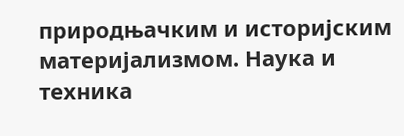природњачким и историјским материјализмом. Наука и техника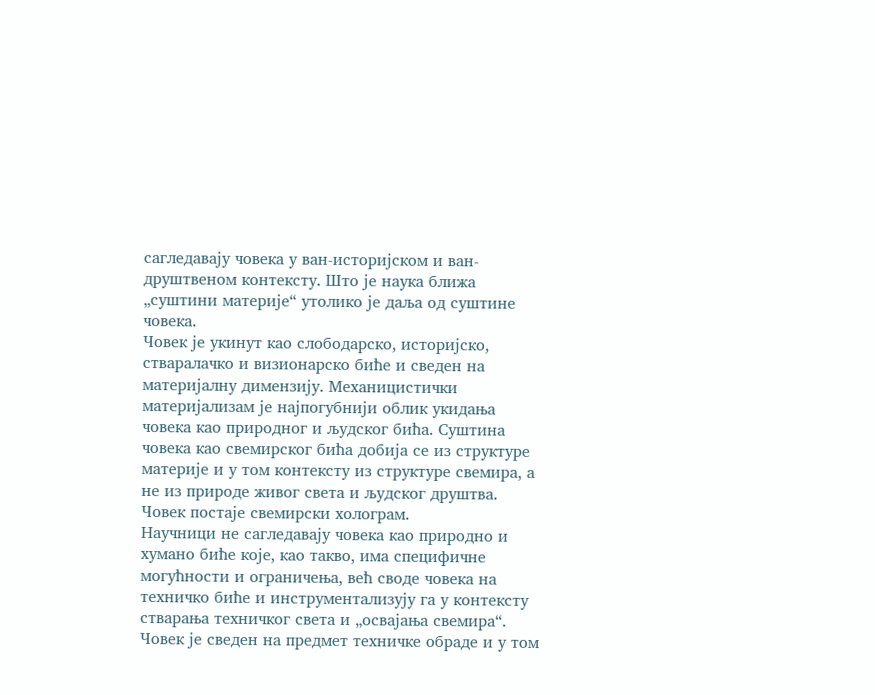сагледавају човека у ван-историјском и ван-друштвеном контексту. Што је наука ближа „суштини материје“ утолико је даља од суштине човека.
Човек је укинут као слободарско, историјско, стваралачко и визионарско биће и сведен на материјалну димензију. Механицистички материјализам је најпогубнији облик укидања човека као природног и људског бића. Суштина човека као свемирског бића добија се из структуре материје и у том контексту из структуре свемира, а не из природе живог света и људског друштва. Човек постаје свемирски холограм.
Научници не сагледавају човека као природно и хумано биће које, као такво, има специфичне могућности и ограничења, већ своде човека на техничко биће и инструментализују га у контексту стварања техничког света и „освајања свемира“. Човек је сведен на предмет техничке обраде и у том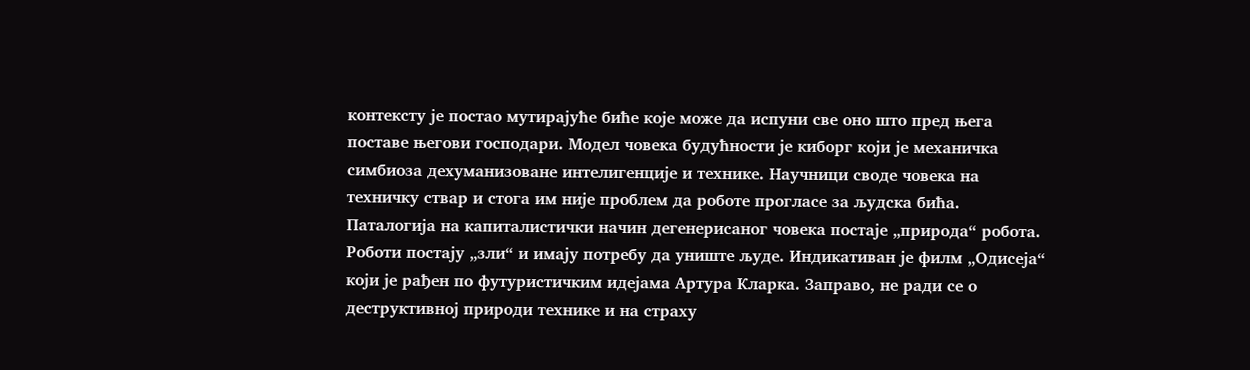контексту је постао мутирајуће биће које може да испуни све оно што пред њега поставе његови господари. Модел човека будућности је киборг који је механичка симбиоза дехуманизоване интелигенције и технике. Научници своде човека на техничку ствар и стога им није проблем да роботе прогласе за људска бића. Паталогија на капиталистички начин дегенерисаног човека постаје „природа“ робота. Роботи постају „зли“ и имају потребу да униште људе. Индикативан је филм „Одисеја“ који је рађен по футуристичким идејама Артура Кларка. Заправо, не ради се о деструктивној природи технике и на страху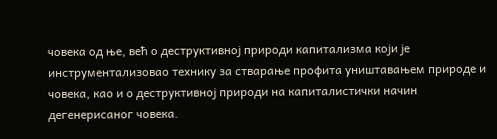човека од ње, већ о деструктивној природи капитализма који је инструментализовао технику за стварање профита уништавањем природе и човека, као и о деструктивној природи на капиталистички начин дегенерисаног човека.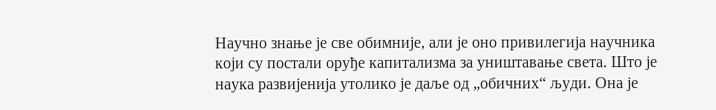Научно знање је све обимније, али је оно привилегија научника који су постали оруђе капитализма за уништавање света. Што је наука развијенија утолико је даље од „обичних“ људи. Она је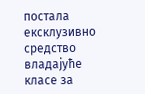постала ексклузивно средство владајуће класе за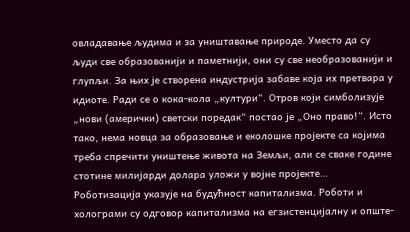овладавање људима и за уништавање природе. Уместо да су људи све образованији и паметнији, они су све необразованији и глупљи. За њих је створена индустрија забаве која их претвара у идиоте. Ради се о кока-кола „култури“. Отров који симболизује „нови (амерички) светски поредак“ постао је „Оно право!“. Исто тако, нема новца за образовање и еколошке пројекте са којима треба спречити уништење живота на Земљи, али се сваке године стотине милијарди долара уложи у војне пројекте…
Роботизација указује на будућност капитализма. Роботи и холограми су одговор капитализма на егзистенцијалну и опште-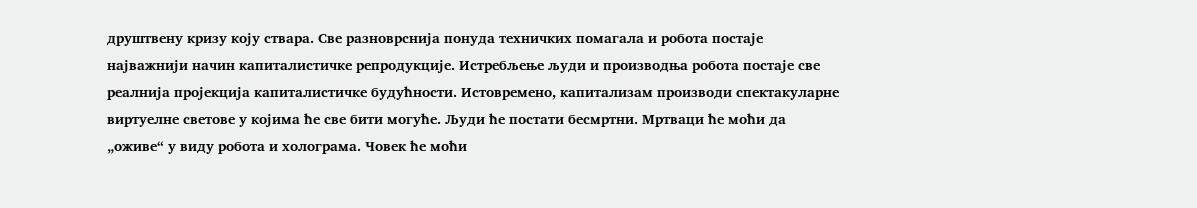друштвену кризу коју ствара. Све разноврснија понуда техничких помагала и робота постаје најважнији начин капиталистичке репродукције. Истребљење људи и производња робота постаје све реалнија пројекција капиталистичке будућности. Истовремено, капитализам производи спектакуларне виртуелне светове у којима ће све бити могуће. Људи ће постати бесмртни. Мртваци ће моћи да „оживе“ у виду робота и холограма. Човек ће моћи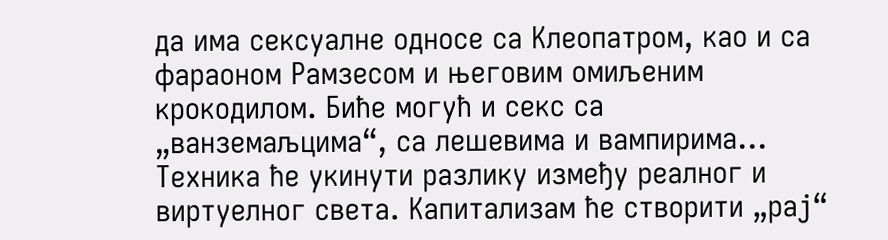да има сексуалне односе са Клеопатром, као и са фараоном Рамзесом и његовим омиљеним крокодилом. Биће могућ и секс са „ванземаљцима“, са лешевима и вампирима… Техника ће укинути разлику између реалног и виртуелног света. Капитализам ће створити „рај“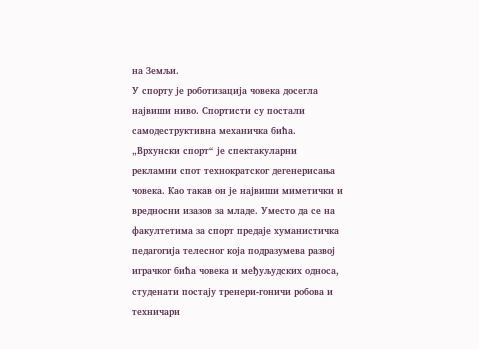на Земљи.
У спорту је роботизација човека досегла највиши ниво. Спортисти су постали самодеструктивна механичка бића. „Врхунски спорт“ је спектакуларни рекламни спот технократског дегенерисања човека. Као такав он је највиши миметички и вредносни изазов за младе. Уместо да се на факултетима за спорт предаје хуманистичка педагогија телесног која подразумева развој играчког бића човека и међуљудских односа, студенати постају тренери-гоничи робова и техничари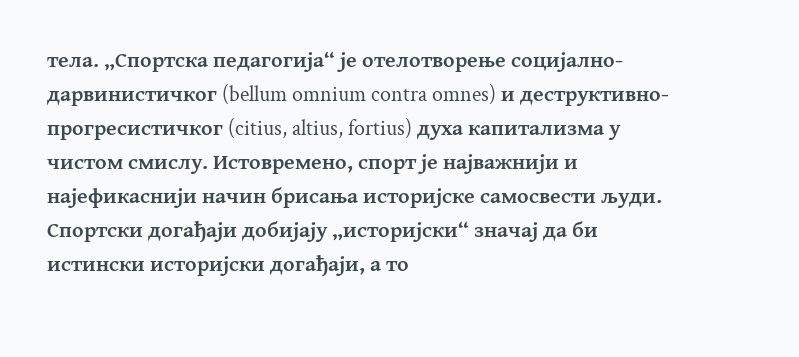тела. „Спортска педагогија“ је отелотворење социјално-дарвинистичког (bellum omnium contra omnes) и деструктивно-прогресистичког (citius, altius, fortius) духа капитализма у чистом смислу. Истовремено, спорт је најважнији и најефикаснији начин брисања историјске самосвести људи. Спортски догађаји добијају „историјски“ значај да би истински историјски догађаји, а то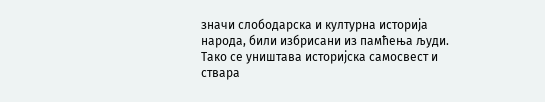значи слободарска и културна историја народа, били избрисани из памћења људи. Тако се уништава историјска самосвест и ствара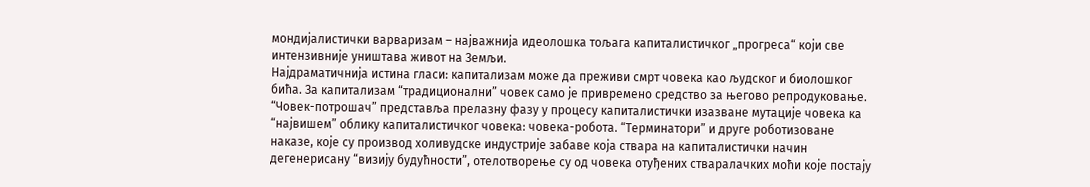мондијалистички варваризам – најважнија идеолошка тољага капиталистичког „прогреса“ који све интензивније уништава живот на Земљи.
Најдраматичнија истина гласи: капитализам може да преживи смрт човека као људског и биолошког бића. За капитализам “традиционални” човек само је привремено средство за његово репродуковање. “Човек-потрошач” представља прелазну фазу у процесу капиталистички изазване мутације човека ка “највишем” облику капиталистичког човека: човека-робота. “Терминатори” и друге роботизоване наказе, које су производ холивудске индустрије забаве која ствара на капиталистички начин дегенерисану “визију будућности”, отелотворење су од човека отуђених стваралачких моћи које постају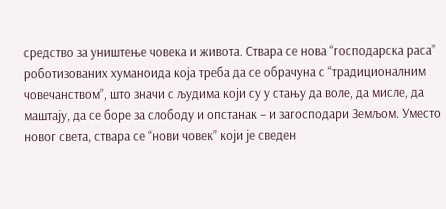средство за уништење човека и живота. Ствара се нова “господарска раса” роботизованих хуманоида која треба да се обрачуна с “традиционалним човечанством”, што значи с људима који су у стању да воле, да мисле, да маштају, да се боре за слободу и опстанак – и загосподари Земљом. Уместо новог света, ствара се “нови човек” који је сведен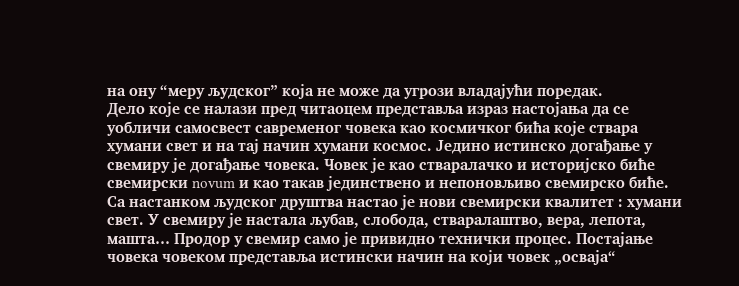на ону “меру људског” која не може да угрози владајући поредак.
Дело које се налази пред читаоцем представља израз настојања да се уобличи самосвест савременог човека као космичког бића које ствара хумани свет и на тај начин хумани космос. Једино истинско догађање у свемиру је догађање човека. Човек је као стваралачко и историјско биће свемирски novum и као такав јединствено и непоновљиво свемирско биће. Са настанком људског друштва настао је нови свемирски квалитет : хумани свет. У свемиру је настала љубав, слобода, стваралаштво, вера, лепота, машта… Продор у свемир само је привидно технички процес. Постајање човека човеком представља истински начин на који човек „осваја“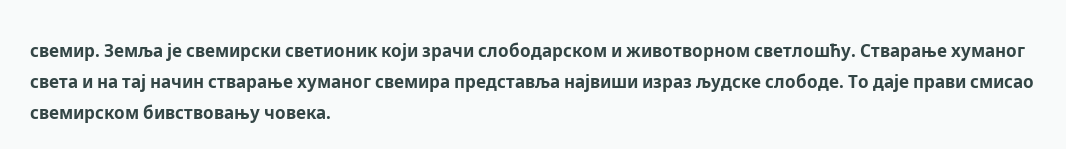свемир. Земља је свемирски светионик који зрачи слободарском и животворном светлошћу. Стварање хуманог света и на тај начин стварање хуманог свемира представља највиши израз људске слободе. То даје прави смисао свемирском бивствовању човека.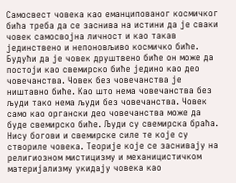Самосвест човека као еманципованог космичког бића треба да се заснива на истини да је сваки човек самосвојна личност и као такав јединствено и непоновљиво космичко биће. Будући да је човек друштвено биће он може да постоји као свемирско биће једино као део човечанства. Човек без човечанства је ништавно биће. Као што нема човечанства без људи тако нема људи без човечанства. Човек само као органски део човечанства може да буде свемирско биће. Људи су свемирска браћа.
Нису богови и свемирске силе те које су створиле човека. Теорије које се заснивају на религиозном мистицизму и механицистичком материјализму укидају човека као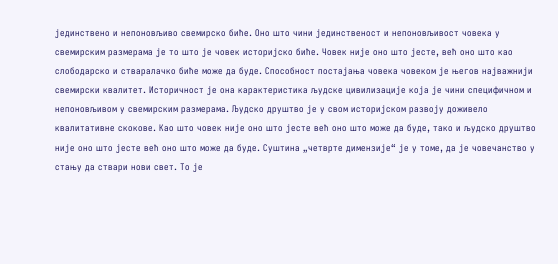јединствено и непоновљиво свемирско биће. Оно што чини јединственост и непоновљивост човека у свемирским размерама је то што је човек историјско биће. Човек није оно што јесте, већ оно што као слободарско и стваралачко биће може да буде. Способност постајања човека човеком је његов најважнији свемирски квалитет. Историчност је она карактеристика људске цивилизације која је чини специфичном и непоновљивом у свемирским размерама. Људско друштво је у свом историјском развоју доживело квалитативне скокове. Као што човек није оно што јесте већ оно што може да буде, тако и људско друштво није оно што јесте већ оно што може да буде. Суштина „четврте димензије“ је у томе, да је човечанство у стању да ствари нови свет. То је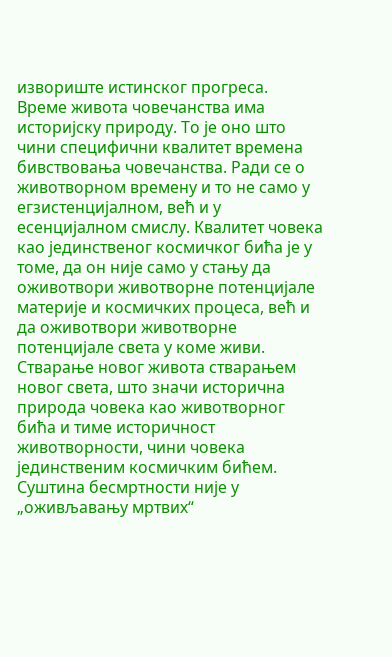извориште истинског прогреса.
Време живота човечанства има историјску природу. То је оно што чини специфични квалитет времена бивствовања човечанства. Ради се о животворном времену и то не само у егзистенцијалном, већ и у есенцијалном смислу. Квалитет човека као јединственог космичког бића је у томе, да он није само у стању да оживотвори животворне потенцијале материје и космичких процеса, већ и да оживотвори животворне потенцијале света у коме живи. Стварање новог живота стварањем новог света, што значи исторична природа човека као животворног бића и тиме историчност животворности, чини човека јединственим космичким бићем. Суштина бесмртности није у „оживљавању мртвих“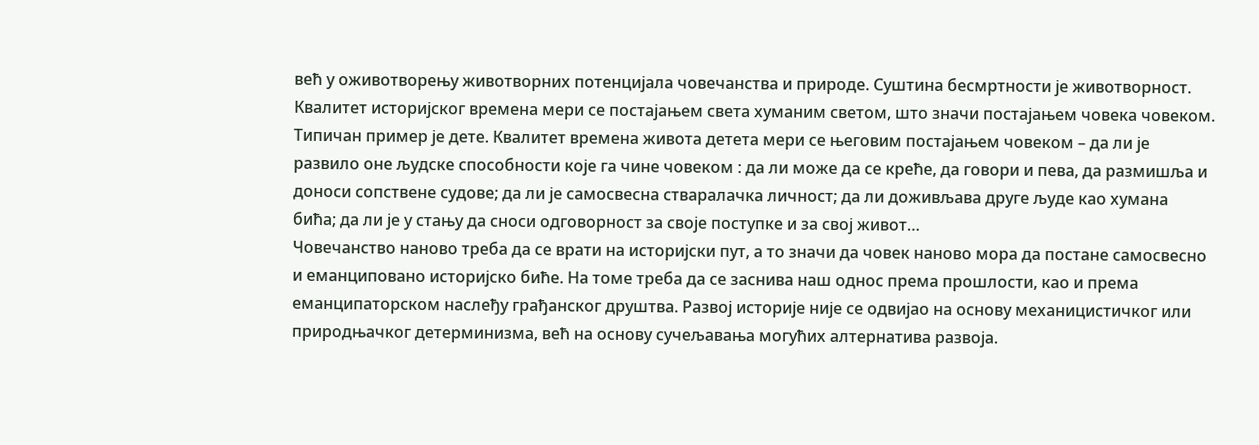већ у оживотворењу животворних потенцијала човечанства и природе. Суштина бесмртности је животворност.
Квалитет историјског времена мери се постајањем света хуманим светом, што значи постајањем човека човеком. Типичан пример је дете. Квалитет времена живота детета мери се његовим постајањем човеком – да ли је развило оне људске способности које га чине човеком : да ли може да се креће, да говори и пева, да размишља и доноси сопствене судове; да ли је самосвесна стваралачка личност; да ли доживљава друге људе као хумана бића; да ли је у стању да сноси одговорност за своје поступке и за свој живот…
Човечанство наново треба да се врати на историјски пут, а то значи да човек наново мора да постане самосвесно и еманциповано историјско биће. На томе треба да се заснива наш однос према прошлости, као и према еманципаторском наслеђу грађанског друштва. Развој историје није се одвијао на основу механицистичког или природњачког детерминизма, већ на основу сучељавања могућих алтернатива развоја.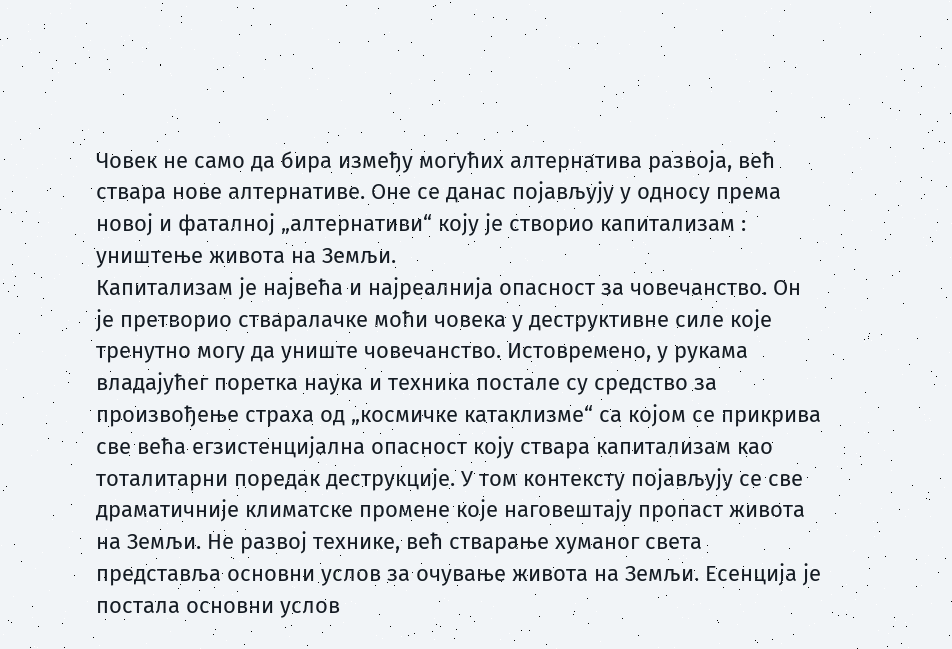Човек не само да бира између могућих алтернатива развоја, већ ствара нове алтернативе. Оне се данас појављују у односу према новој и фаталној „алтернативи“ коју је створио капитализам : уништење живота на Земљи.
Капитализам је највећа и најреалнија опасност за човечанство. Он је претворио стваралачке моћи човека у деструктивне силе које тренутно могу да униште човечанство. Истовремено, у рукама владајућег поретка наука и техника постале су средство за произвођење страха од „космичке катаклизме“ са којом се прикрива све већа егзистенцијална опасност коју ствара капитализам као тоталитарни поредак деструкције. У том контексту појављују се све драматичније климатске промене које наговештају пропаст живота на Земљи. Не развој технике, већ стварање хуманог света представља основни услов за очување живота на Земљи. Есенција је постала основни услов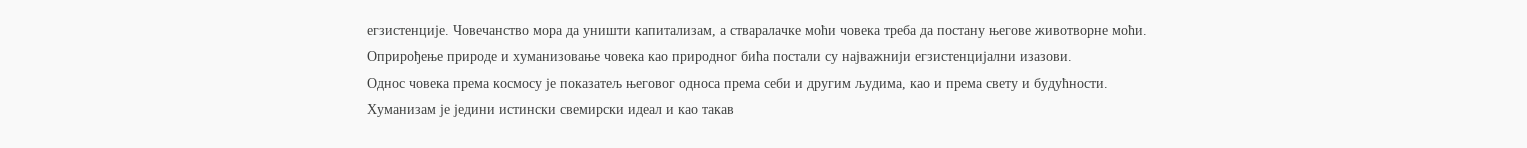егзистенције. Човечанство мора да уништи капитализам, а стваралачке моћи човека треба да постану његове животворне моћи. Оприрођење природе и хуманизовање човека као природног бића постали су најважнији егзистенцијални изазови.
Однос човека према космосу је показатељ његовог односа према себи и другим људима, као и према свету и будућности. Хуманизам је једини истински свемирски идеал и као такав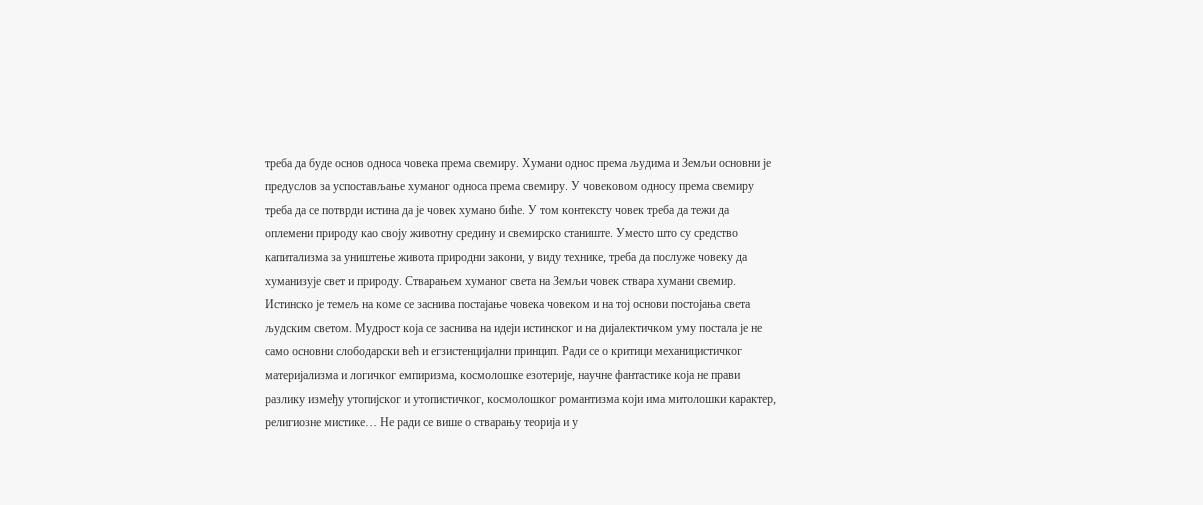треба да буде основ односа човека према свемиру. Хумани однос према људима и Земљи основни је предуслов за успостављање хуманог односа према свемиру. У човековом односу према свемиру треба да се потврди истина да је човек хумано биће. У том контексту човек треба да тежи да оплемени природу као своју животну средину и свемирско станиште. Уместо што су средство капитализма за уништење живота природни закони, у виду технике, треба да послуже човеку да хуманизује свет и природу. Стварањем хуманог света на Земљи човек ствара хумани свемир.
Истинско је темељ на коме се заснива постајање човека човеком и на тој основи постојања света људским светом. Мудрост која се заснива на идеји истинског и на дијалектичком уму постала је не само основни слободарски већ и егзистенцијални принцип. Ради се о критици механицистичког материјализма и логичког емпиризма, космолошке езотерије, научне фантастике која не прави разлику између утопијског и утопистичког, космолошког романтизма који има митолошки карактер, религиозне мистике… Не ради се више о стварању теорија и у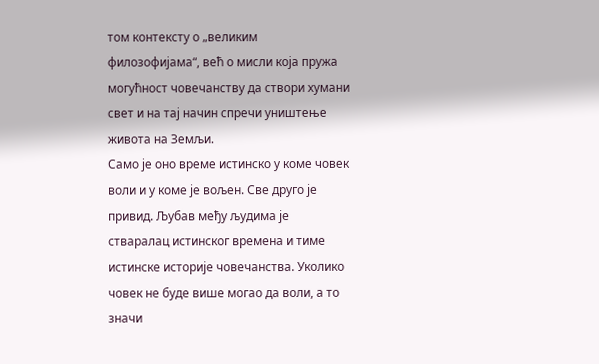том контексту о „великим филозофијама“, већ о мисли која пружа могућност човечанству да створи хумани свет и на тај начин спречи уништење живота на Земљи.
Само је оно време истинско у коме човек воли и у коме је вољен. Све друго је привид. Љубав међу људима је стваралац истинског времена и тиме истинске историје човечанства. Уколико човек не буде више могао да воли, а то значи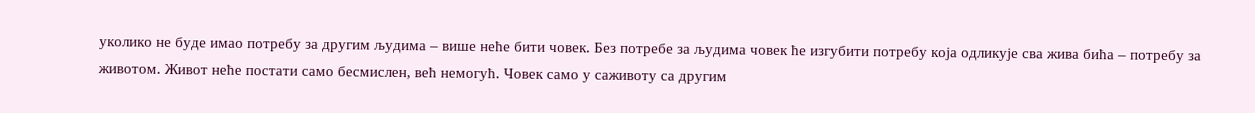уколико не буде имао потребу за другим људима – више неће бити човек. Без потребе за људима човек ће изгубити потребу која одликује сва жива бића – потребу за животом. Живот неће постати само бесмислен, већ немогућ. Човек само у саживоту са другим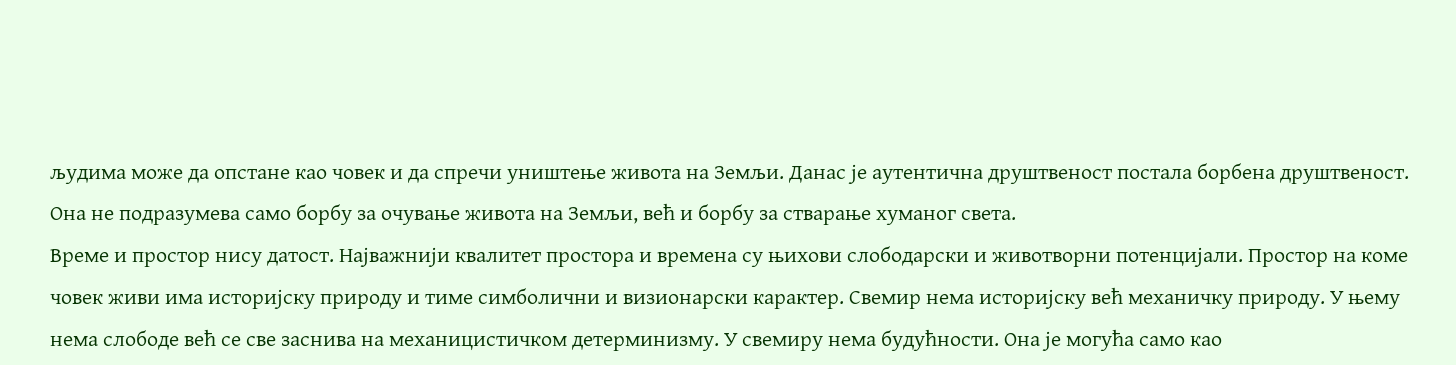људима може да опстане као човек и да спречи уништење живота на Земљи. Данас је аутентична друштвеност постала борбена друштвеност. Она не подразумева само борбу за очување живота на Земљи, већ и борбу за стварање хуманог света.
Време и простор нису датост. Најважнији квалитет простора и времена су њихови слободарски и животворни потенцијали. Простор на коме човек живи има историјску природу и тиме симболични и визионарски карактер. Свемир нема историјску већ механичку природу. У њему нема слободе већ се све заснива на механицистичком детерминизму. У свемиру нема будућности. Она је могућа само као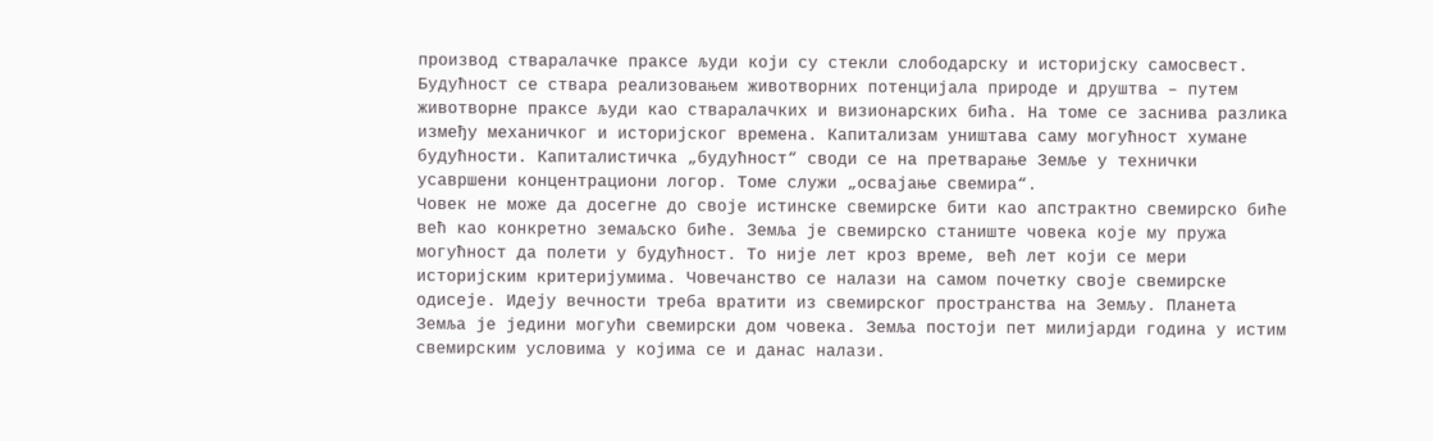производ стваралачке праксе људи који су стекли слободарску и историјску самосвест. Будућност се ствара реализовањем животворних потенцијала природе и друштва – путем животворне праксе људи као стваралачких и визионарских бића. На томе се заснива разлика између механичког и историјског времена. Капитализам уништава саму могућност хумане будућности. Капиталистичка „будућност“ своди се на претварање Земље у технички усавршени концентрациони логор. Томе служи „освајање свемира“.
Човек не може да досегне до своје истинске свемирске бити као апстрактно свемирско биће већ као конкретно земаљско биће. Земља је свемирско станиште човека које му пружа могућност да полети у будућност. То није лет кроз време, већ лет који се мери историјским критеријумима. Човечанство се налази на самом почетку своје свемирске одисеје. Идеју вечности треба вратити из свемирског пространства на Земљу. Планета Земља је једини могући свемирски дом човека. Земља постоји пет милијарди година у истим свемирским условима у којима се и данас налази.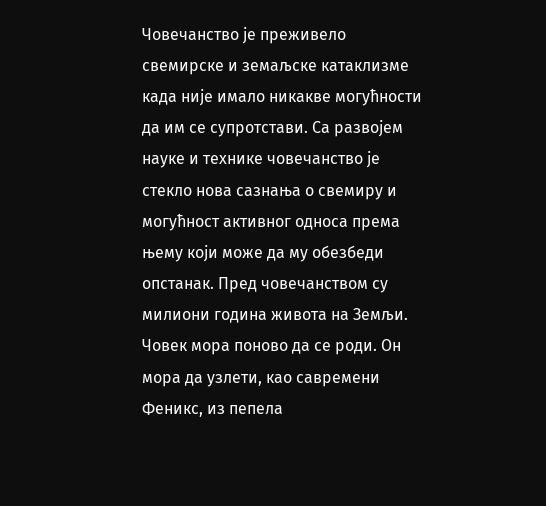Човечанство је преживело свемирске и земаљске катаклизме када није имало никакве могућности да им се супротстави. Са развојем науке и технике човечанство је стекло нова сазнања о свемиру и могућност активног односа према њему који може да му обезбеди опстанак. Пред човечанством су милиони година живота на Земљи.
Човек мора поново да се роди. Он мора да узлети, као савремени Феникс, из пепела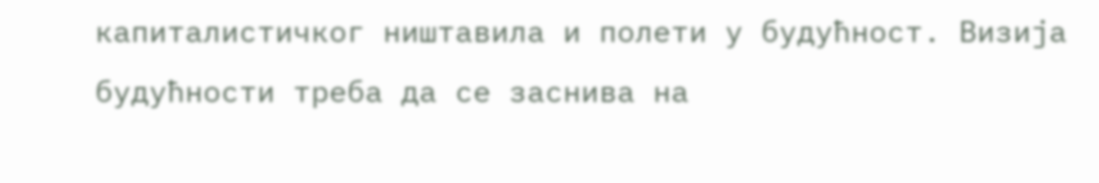капиталистичког ништавила и полети у будућност. Визија будућности треба да се заснива на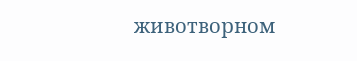животворном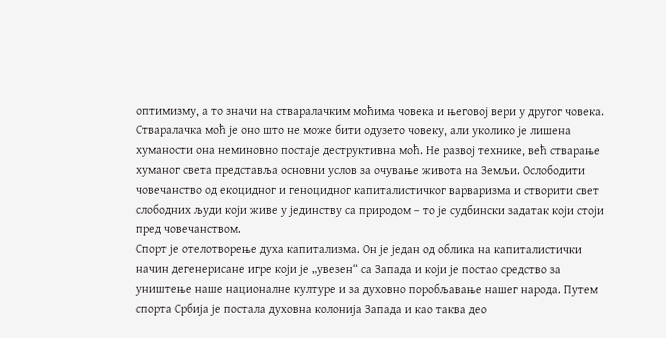оптимизму, а то значи на стваралачким моћима човека и његовој вери у другог човека. Стваралачка моћ је оно што не може бити одузето човеку, али уколико је лишена хуманости она неминовно постаје деструктивна моћ. Не развој технике, већ стварање хуманог света представља основни услов за очување живота на Земљи. Ослободити човечанство од екоцидног и геноцидног капиталистичког варваризма и створити свет слободних људи који живе у јединству са природом – то је судбински задатак који стоји пред човечанством.
Спорт је отелотворење духа капитализма. Он је један од облика на капиталистички начин дегенерисане игре који је „увезен“ са Запада и који је постао средство за уништење наше националне културе и за духовно поробљавање нашег народа. Путем спорта Србија је постала духовна колонија Запада и као таква део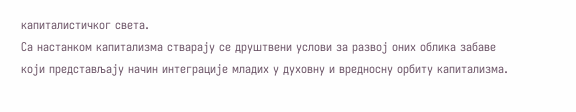капиталистичког света.
Са настанком капитализма стварају се друштвени услови за развој оних облика забаве који представљају начин интеграције младих у духовну и вредносну орбиту капитализма.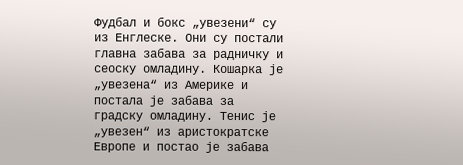Фудбал и бокс „увезени“ су из Енглеске. Они су постали главна забава за радничку и сеоску омладину. Кошарка је „увезена“ из Америке и постала је забава за градску омладину. Тенис је „увезен“ из аристократске Европе и постао је забава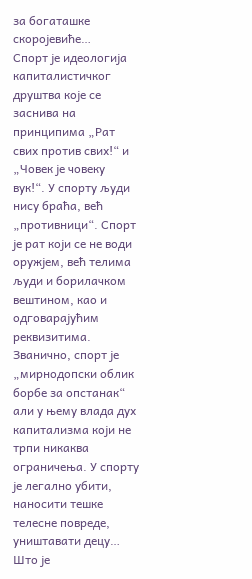за богаташке скоројевиће…
Спорт је идеологија капиталистичког друштва које се заснива на принципима „Рат свих против свих!“ и „Човек је човеку вук!“. У спорту људи нису браћа, већ „противници“. Спорт је рат који се не води оружјем, већ телима људи и борилачком вештином, као и одговарајућим реквизитима. Званично, спорт је „мирнодопски облик борбе за опстанак“ али у њему влада дух капитализма који не трпи никаква ограничења. У спорту је легално убити, наносити тешке телесне повреде, уништавати децу… Што је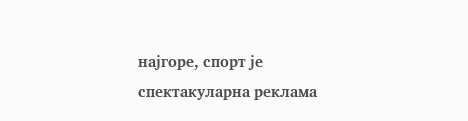најгоре, спорт је спектакуларна реклама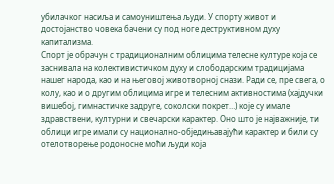убилачког насиља и самоуништења људи. У спорту живот и достојанство човека бачени су под ноге деструктивном духу капитализма.
Спорт је обрачун с традиционалним облицима телесне културе која се заснивала на колективистичком духу и слободарским традицијама нашег народа, као и на његовој животворној снази. Ради се, пре свега, о колу, као и о другим облицима игре и телесним активностима (хајдучки вишебој, гимнастичке задруге, соколски покрет…) које су имале здравствени, културни и свечарски карактер. Оно што је најважније, ти облици игре имали су национално-обједињавајући карактер и били су отелотворење родоносне моћи људи која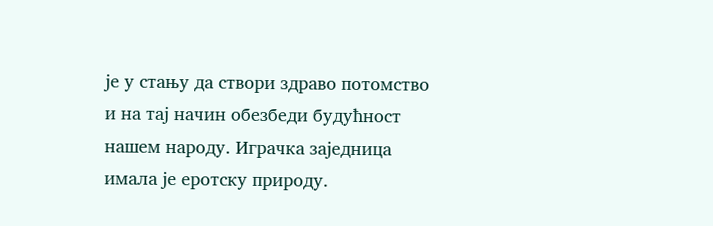је у стању да створи здраво потомство и на тај начин обезбеди будућност нашем народу. Играчка заједница имала је еротску природу.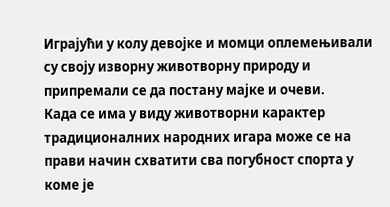Играјући у колу девојке и момци оплемењивали су своју изворну животворну природу и припремали се да постану мајке и очеви.
Када се има у виду животворни карактер традиционалних народних игара може се на прави начин схватити сва погубност спорта у коме је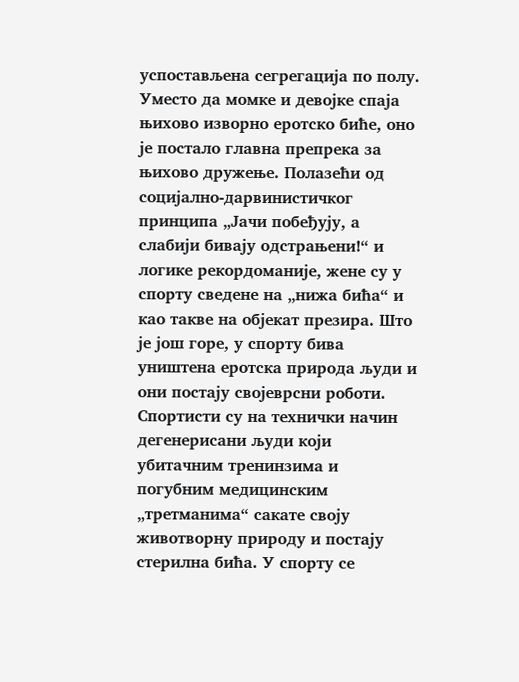успостављена сегрегација по полу. Уместо да момке и девојке спаја њихово изворно еротско биће, оно је постало главна препрека за њихово дружење. Полазећи од социјално-дарвинистичког принципа „Јачи побеђују, а слабији бивају одстрањени!“ и логике рекордоманије, жене су у спорту сведене на „нижа бића“ и као такве на објекат презира. Што је још горе, у спорту бива уништена еротска природа људи и они постају својеврсни роботи. Спортисти су на технички начин дегенерисани људи који убитачним тренинзима и погубним медицинским „третманима“ сакате своју животворну природу и постају стерилна бића. У спорту се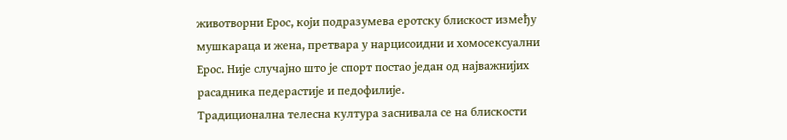животворни Ерос, који подразумева еротску блискост између мушкараца и жена, претвара у нарцисоидни и хомосексуални Ерос. Није случајно што је спорт постао један од најважнијих расадника педерастије и педофилије.
Традиционална телесна култура заснивала се на блискости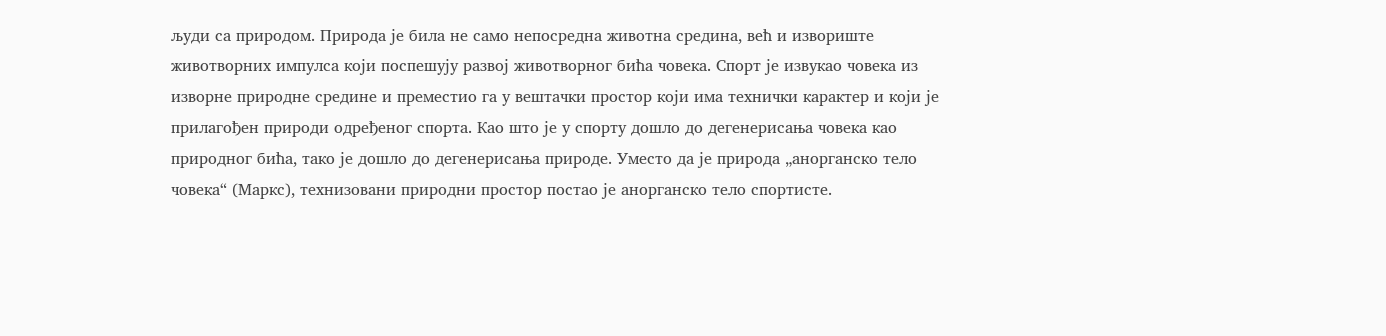људи са природом. Природа је била не само непосредна животна средина, већ и извориште животворних импулса који поспешују развој животворног бића човека. Спорт је извукао човека из изворне природне средине и преместио га у вештачки простор који има технички карактер и који је прилагођен природи одређеног спорта. Као што је у спорту дошло до дегенерисања човека као природног бића, тако је дошло до дегенерисања природе. Уместо да је природа „анорганско тело човека“ (Маркс), технизовани природни простор постао је анорганско тело спортисте.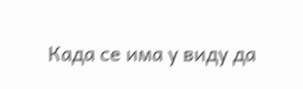Када се има у виду да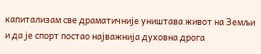капитализам све драматичније уништава живот на Земљи и да је спорт постао најважнија духовна дрога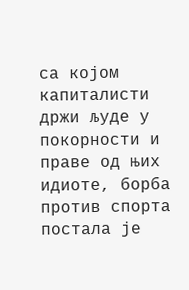са којом капиталисти држи људе у покорности и праве од њих идиоте, борба против спорта постала је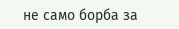не само борба за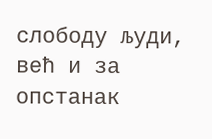слободу људи, већ и за опстанак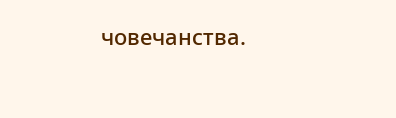човечанства.